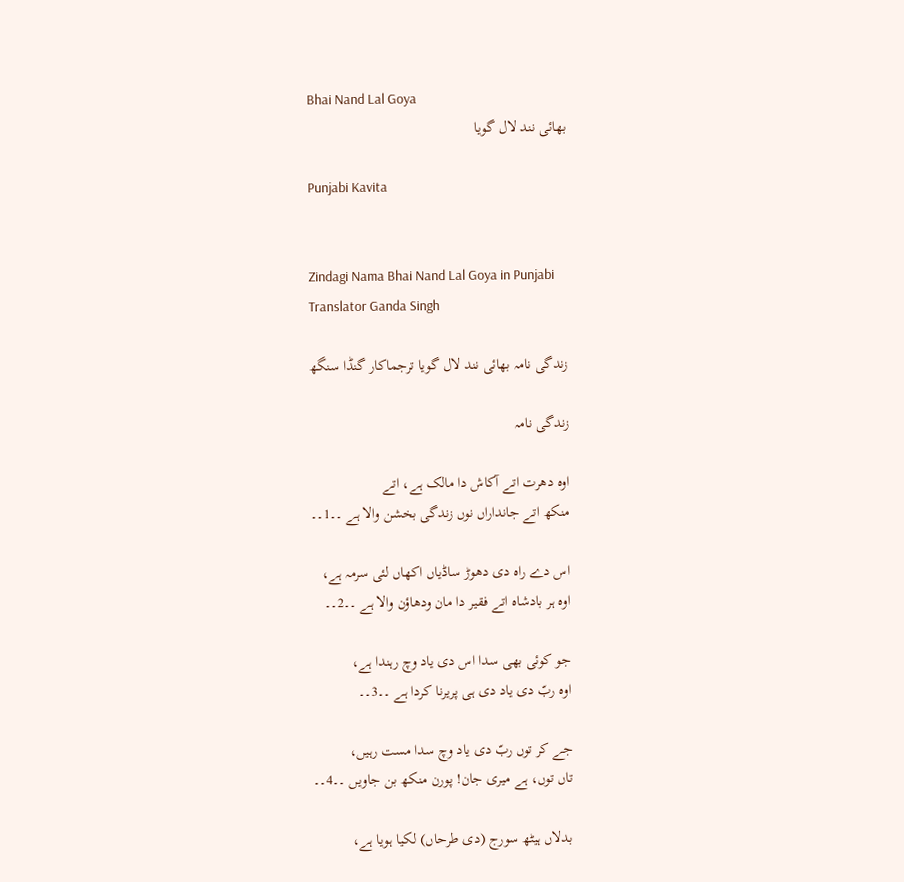Bhai Nand Lal Goya
بھائی نند لال گویا

Punjabi Kavita


Zindagi Nama Bhai Nand Lal Goya in Punjabi
Translator Ganda Singh

زندگی نامہ بھائی نند لال گویا ترجماکار گنڈا سنگھ

زندگی نامہ

اوہ دھرت اتے آکاش دا مالک ہے، اتے
منکھ اتے جانداراں نوں زندگی بخشن والا ہے ۔۔1۔۔

اس دے راہ دی دھوڑ ساڈیاں اکھاں لئی سرمہ ہے،
اوہ ہر بادشاہ اتے فقیر دا مان ودھاؤن والا ہے ۔۔2۔۔

جو کوئی بھی سدا اس دی یاد وچ رہندا ہے،
اوہ ربّ دی یاد دی ہی پریرنا کردا ہے ۔۔3۔۔

جے کر توں ربّ دی یاد وچ سدا مست رہیں،
تاں توں، ہے میری جان! پورن منکھ بن جاویں ۔۔4۔۔

بدلاں ہیٹھ سورج (دی طرحاں) لکیا ہویا ہے،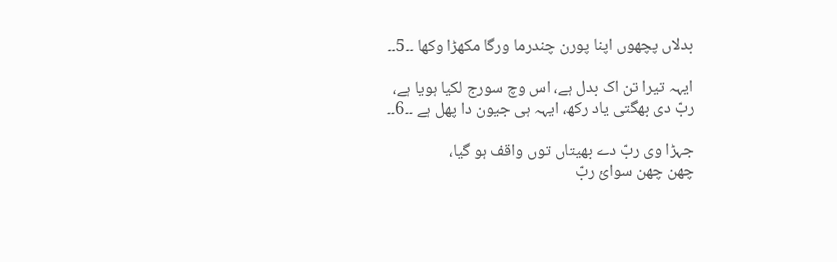بدلاں پچھوں اپنا پورن چندرما ورگا مکھڑا وکھا ۔۔5۔۔

ایہہ تیرا تن اک بدل ہے، اس وچ سورج لکیا ہویا ہے،
ربّ دی بھگتی یاد رکھ، ایہہ ہی جیون دا پھل ہے ۔۔6۔۔

جہڑا وی ربّ دے بھیتاں توں واقف ہو گیا،
چھن چھن سوائ ربّ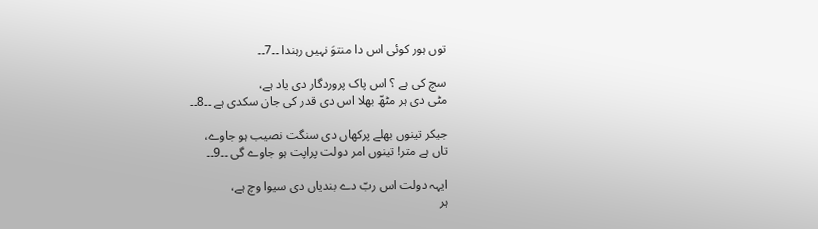توں ہور کوئی اس دا منتوَ نہیں رہندا ۔۔7۔۔

سچ کی ہے ؟ اس پاک پروردگار دی یاد ہے،
مٹی دی ہر مٹھّ بھلا اس دی قدر کی جان سکدی ہے ۔۔8۔۔

جیکر تینوں بھلے پرکھاں دی سنگت نصیب ہو جاوے،
تاں ہے متر! تینوں امر دولت پراپت ہو جاوے گی ۔۔9۔۔

ایہہ دولت اس ربّ دے بندیاں دی سیوا وچ ہے،
ہر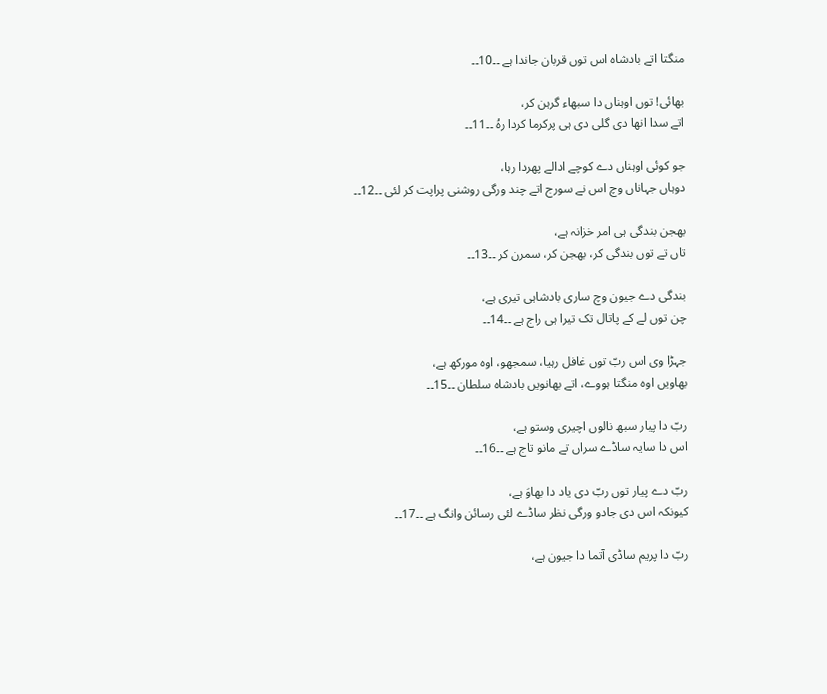منگتا اتے بادشاہ اس توں قربان جاندا ہے ۔۔10۔۔

بھائی! توں اوہناں دا سبھاء گرہن کر،
اتے سدا انھا دی گلی دی ہی پرکرما کردا رہُ ۔۔11۔۔

جو کوئی اوہناں دے کوچے ادالے پھردا رہا،
دوہاں جہاناں وچ اس نے سورج اتے چند ورگی روشنی پراپت کر لئی ۔۔12۔۔

بھجن بندگی ہی امر خزانہ ہے،
تاں تے توں بندگی کر، بھجن کر، سمرن کر ۔۔13۔۔

بندگی دے جیون وچ ساری بادشاہی تیری ہے،
چن توں لے کے پاتال تک تیرا ہی راج ہے ۔۔14۔۔

جہڑا وی اس ربّ توں غافل رہیا، سمجھو، اوہ مورکھ ہے،
بھاویں اوہ منگتا ہووے، اتے بھانویں بادشاہ سلطان ۔۔15۔۔

ربّ دا پیار سبھ نالوں اچیری وستو ہے،
اس دا سایہ ساڈے سراں تے مانو تاج ہے ۔۔16۔۔

ربّ دے پیار توں ربّ دی یاد دا بھاوَ ہے،
کیونکہ اس دی جادو ورگی نظر ساڈے لئی رسائن وانگ ہے ۔۔17۔۔

ربّ دا پریم ساڈی آتما دا جیون ہے،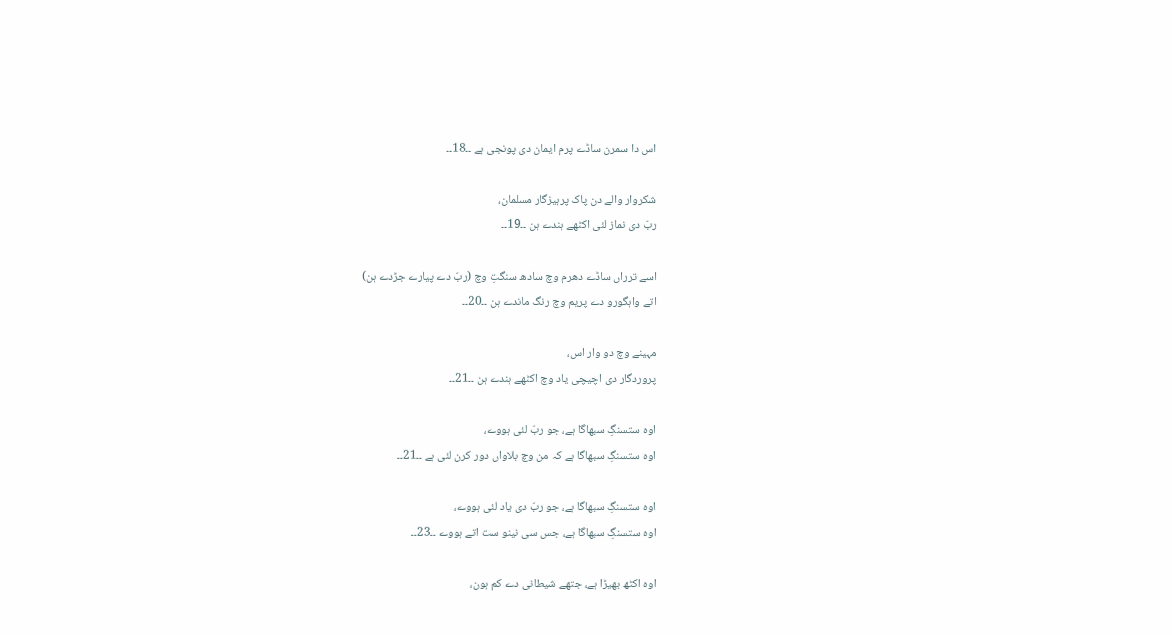اس دا سمرن ساڈے پرم ایمان دی پونجی ہے ۔۔18۔۔

شکروار والے دن پاک پرہیزگار مسلمان،
ربّ دی نماز لئی اکٹھے ہندے ہن ۔۔19۔۔

اسے ترراں ساڈے دھرم وچ سادھ سنگتِ وچ (ربّ دے پیارے جڑدے ہن)
اتے واہگورو دے پریم وچ رنگ ماندے ہن ۔۔20۔۔

مہینے وچ دو وار اس،
پروردگار دی اچیچی یاد وچ اکٹھے ہندے ہن ۔۔21۔۔

اوہ ستسنگِ سبھاگا ہے، جو ربّ لئی ہووے،
اوہ ستسنگِ سبھاگا ہے کہ من وچ بلاواں دور کرن لئی ہے ۔۔21۔۔

اوہ ستسنگِ سبھاگا ہے، جو ربّ دی یاد لئی ہووے،
اوہ ستسنگِ سبھاگا ہے، جس سی نینو ست اتے ہووے ۔۔23۔۔

اوہ اکٹھ بھیڑا ہے، جتھے شیطانی دے کم ہون،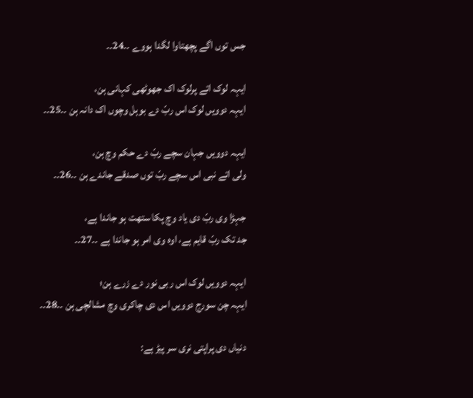جس توں اگے پچھتاوا لگدا ہووے ۔۔24۔۔

ایہہ لوک اتے پرلوک اک جھوٹھی کہانی ہن،
ایہہ دوویں لوک اس ربّ دے بوہل وچوں اک دانہ ہن ۔۔25۔۔

ایہہ دوویں جہان سچے ربّ دے حکم وچ ہن،
ولی اتے نبی اس سچے ربّ توں صدقے جاندے ہن ۔۔26۔۔

جہڑا وی ربّ دی یاد وچ پکا ستھت ہو جاندا ہے،
جد تک ربّ قایم ہے، اوہ وی امر ہو جاندا ہے ۔۔27۔۔

ایہہ دوویں لوک اس ربی نور دے زرے ہن؛
ایہہ چن سورج دوویں اس دی چاکری وچ مشالچی ہن ۔۔28۔۔

دنیاں دی پراپتی نری سر پیڑ ہے: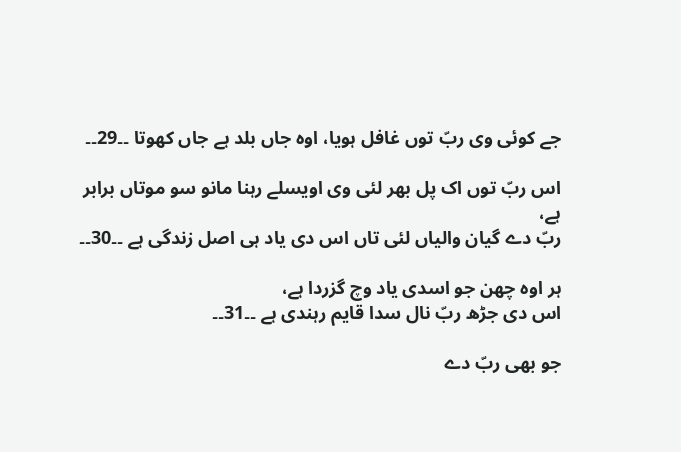جے کوئی وی ربّ توں غافل ہویا، اوہ جاں بلد ہے جاں کھوتا ۔۔29۔۔

اس ربّ توں اک پل بھر لئی وی اویسلے رہنا مانو سو موتاں برابر ہے،
ربّ دے گیان والیاں لئی تاں اس دی یاد ہی اصل زندگی ہے ۔۔30۔۔

ہر اوہ چھن جو اسدی یاد وچ گزردا ہے،
اس دی جڑھ ربّ نال سدا قایم رہندی ہے ۔۔31۔۔

جو بھی ربّ دے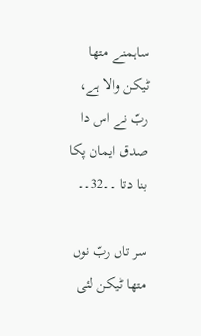ساہمنے متھا ٹیکن والا ہے،
ربّ نے اس دا صدق ایمان پکا بنا دتا ۔۔32۔۔

سر تاں ربّ نوں متھا ٹیکن لئی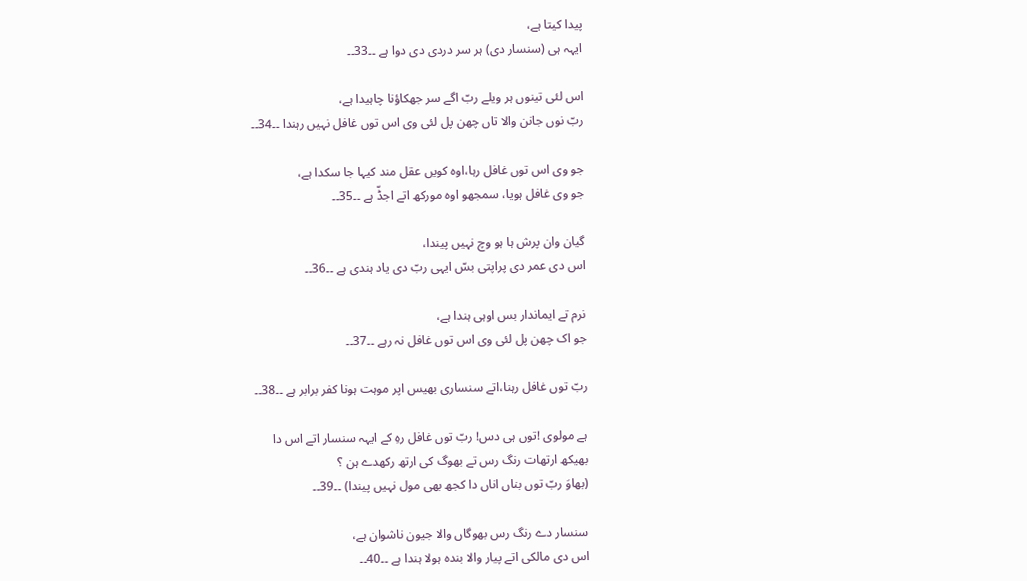پیدا کیتا ہے،
ایہہ ہی (سنسار دی) ہر سر دردی دی دوا ہے ۔۔33۔۔

اس لئی تینوں ہر ویلے ربّ اگے سر جھکاؤنا چاہیدا ہے،
ربّ نوں جانن والا تاں چھن پل لئی وی اس توں غافل نہیں رہندا ۔۔34۔۔

جو وی اس توں غافل رہا،اوہ کویں عقل مند کیہا جا سکدا ہے،
جو وی غافل ہویا، سمجھو اوہ مورکھ اتے اجڈّ ہے ۔۔35۔۔

گیان وان پرش ہا ہو وچ نہیں پیندا،
اس دی عمر دی پراپتی بسّ ایہی ربّ دی یاد ہندی ہے ۔۔36۔۔

نرم تے ایماندار بس اوہی ہندا ہے،
جو اک چھن پل لئی وی اس توں غافل نہ رہے ۔۔37۔۔

ربّ توں غافل رہنا،اتے سنساری بھیس اپر موہت ہونا کفر برابر ہے ۔۔38۔۔

ہے مولوی !توں ہی دس! ربّ توں غافل رہِ کے ایہہ سنسار اتے اس دا
بھیکھ ارتھات رنگ رس تے بھوگ کی ارتھ رکھدے ہن ؟
(بھاوَ ربّ توں بناں اناں دا کجھ بھی مول نہیں پیندا) ۔۔39۔۔

سنسار دے رنگ رس بھوگاں والا جیون ناشوان ہے،
اس دی مالکی اتے پیار والا بندہ ہولا ہندا ہے ۔۔40۔۔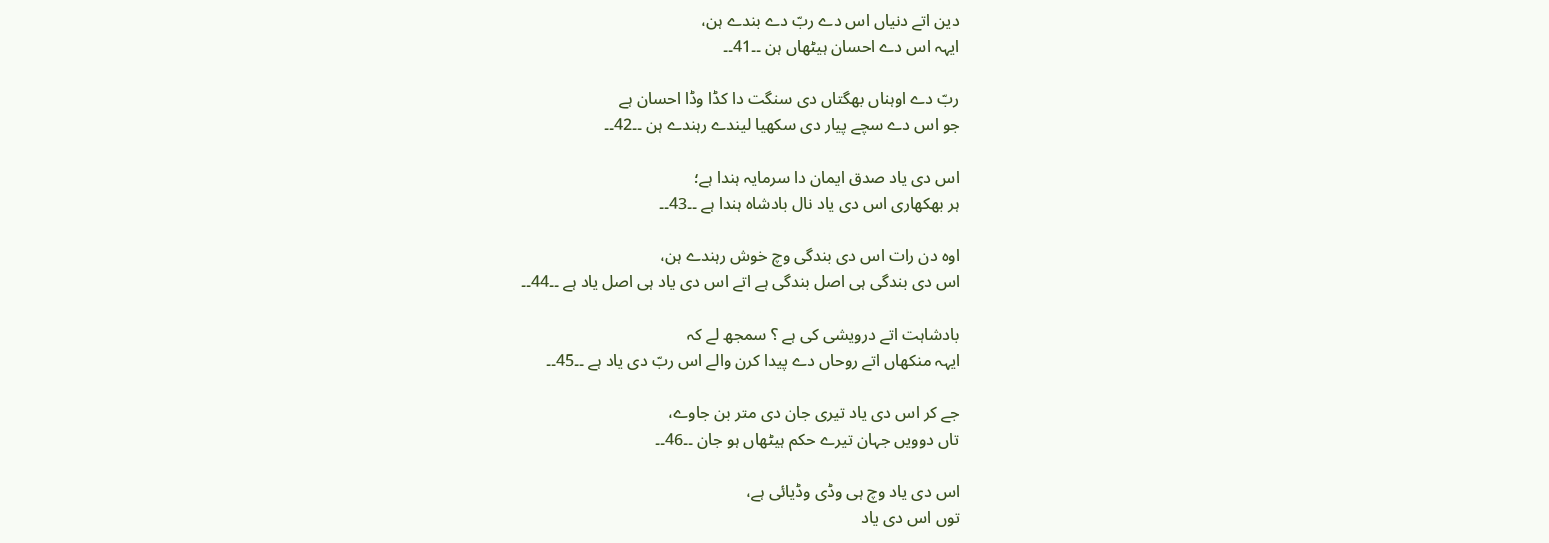دین اتے دنیاں اس دے ربّ دے بندے ہن،
ایہہ اس دے احسان ہیٹھاں ہن ۔۔41۔۔

ربّ دے اوہناں بھگتاں دی سنگت دا کڈا وڈا احسان ہے
جو اس دے سچے پیار دی سکھیا لیندے رہندے ہن ۔۔42۔۔

اس دی یاد صدق ایمان دا سرمایہ ہندا ہے؛
ہر بھکھاری اس دی یاد نال بادشاہ ہندا ہے ۔۔43۔۔

اوہ دن رات اس دی بندگی وچ خوش رہندے ہن،
اس دی بندگی ہی اصل بندگی ہے اتے اس دی یاد ہی اصل یاد ہے ۔۔44۔۔

بادشاہت اتے درویشی کی ہے ؟ سمجھ لے کہ
ایہہ منکھاں اتے روحاں دے پیدا کرن والے اس ربّ دی یاد ہے ۔۔45۔۔

جے کر اس دی یاد تیری جان دی متر بن جاوے،
تاں دوویں جہان تیرے حکم ہیٹھاں ہو جان ۔۔46۔۔

اس دی یاد وچ ہی وڈی وڈیائی ہے،
توں اس دی یاد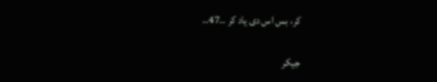کر، بس اس دی یاد کر ۔۔47۔۔

جیکر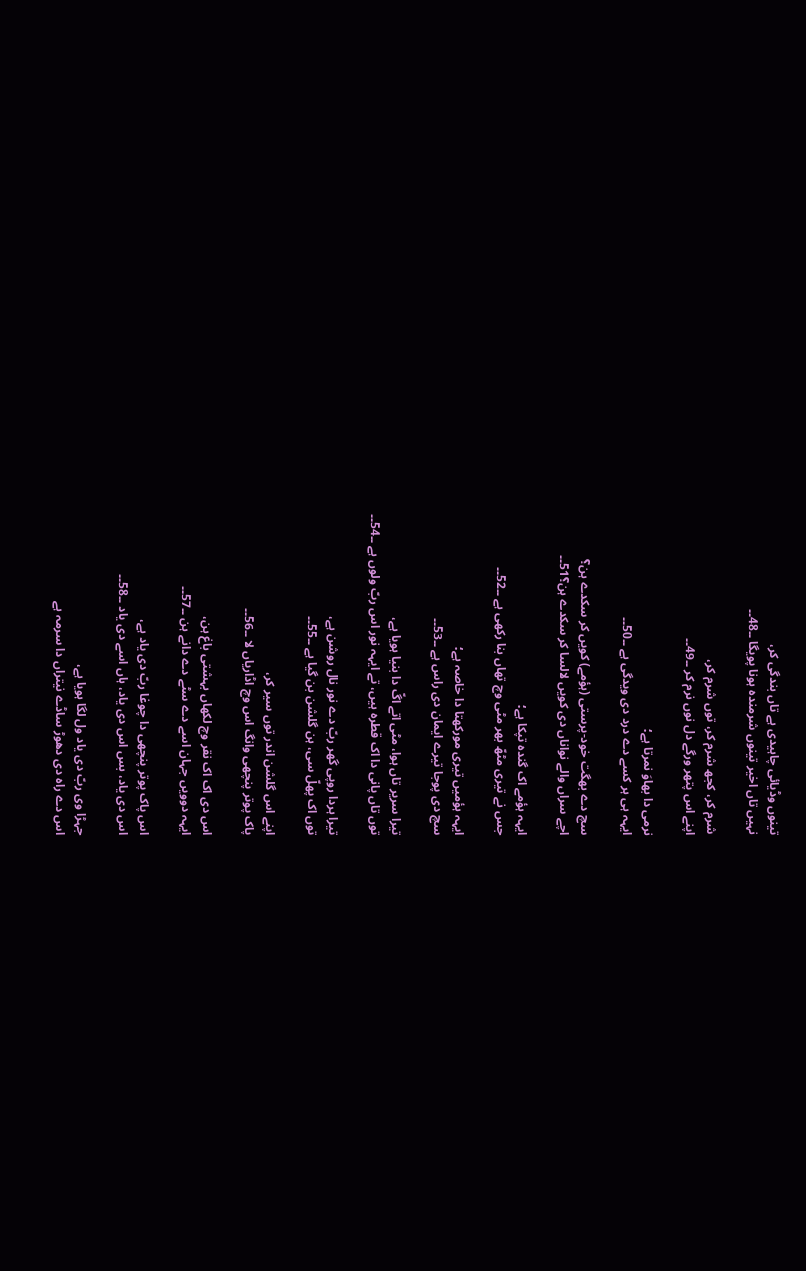تینوں وڈیائی چاہیدی ہے تاں بندگی کر،
نہیں تاں اخیر تینوں شرمندہ ہونا پویگا ۔۔48۔۔

شرم کر، کجھ شرم کر، توں شرم کر،
اپنے اس پتھر ورگے دل نوں نرم کر ۔۔49۔۔

نرمی دا بھاوَ نمرتا ہے؛
ایہہ ہی ہر کسے دے درد دی ویدگی ہے ۔۔50۔۔

سچ دے بھگت خود-پرستی (ہؤمے) کویں کر سکدے ہن؟
اچے سراں والے نواناں دی کویں لالسا کر سکدے ہن؟51۔۔

ایہہ ہؤمے اک گندہ تپکا ہے؛
جس نے تیری مٹھّ بھر مٹی وچ تھاں بنا رکھی ہے ۔۔52۔۔

ایہہ ہؤمیں تیری مورکھتا دا خاصہ ہے؛
سچ دی پوجا تیرے ایمان دی راس ہے ۔۔53۔۔

تیرا سریر تاں ہوا، مٹی اتے اگّ دا بنیا ہویا ہے،
توں تاں پانی دا اک قطرہ ہیں، تے ایہہ نور اس ربّ ولوں ہے ۔۔54۔۔

تیرا ہردا روپی گھر ربّ دے نور نال روشن ہے،
توں اک پھلّ سی، ہن گلشن بن گیا ہے ۔۔55۔۔

اپنے اس گلشن اندر توں سیر کر،
پاک پوتر پنچھی وانگ اس وچ اڈاریاں لا ۔۔56۔۔

اس دی اک اک نقر وچ لکھاں بہشتی باغ ہن،
ایہہ دوویں جہان اسے دے سٹے دے دانے ہن ۔۔57۔۔

اس پاک پوتر پنچھی دا چوغا ربّ دی یاد ہے،
اس دی یاد، بس اس دی یاد، ہاں اسے دی یاد ۔۔58۔۔

جہڑا وی ربّ دی یاد ول لگا ہویا ہے،
اس دے راہ دی دھوڑ ساڈے نیتراں دا سرمہ ہے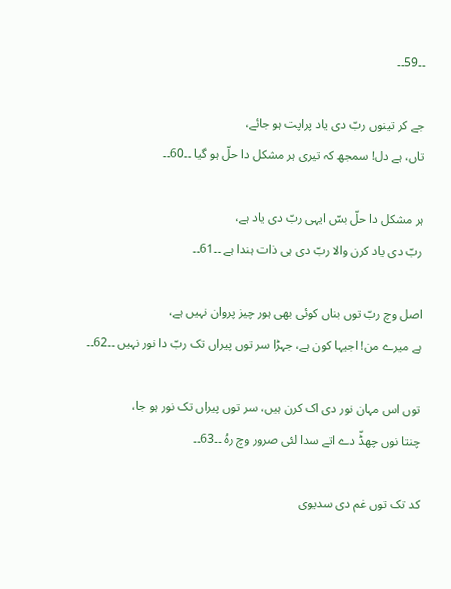۔۔59۔۔

جے کر تینوں ربّ دی یاد پراپت ہو جائے،
تاں، ہے دل! سمجھ کہ تیری ہر مشکل دا حلّ ہو گیا ۔۔60۔۔

ہر مشکل دا حلّ بسّ ایہی ربّ دی یاد ہے،
ربّ دی یاد کرن والا ربّ دی ہی ذات ہندا ہے ۔۔61۔۔

اصل وچ ربّ توں بناں کوئی بھی ہور چیز پروان نہیں ہے،
ہے میرے من! اجیہا کون ہے، جہڑا سر توں پیراں تک ربّ دا نور نہیں ۔۔62۔۔

توں اس مہان نور دی اک کرن ہیں، سر توں پیراں تک نور ہو جا،
چنتا نوں چھڈّ دے اتے سدا لئی صرور وچ رہُ ۔۔63۔۔

کد تک توں غم دی سدیوی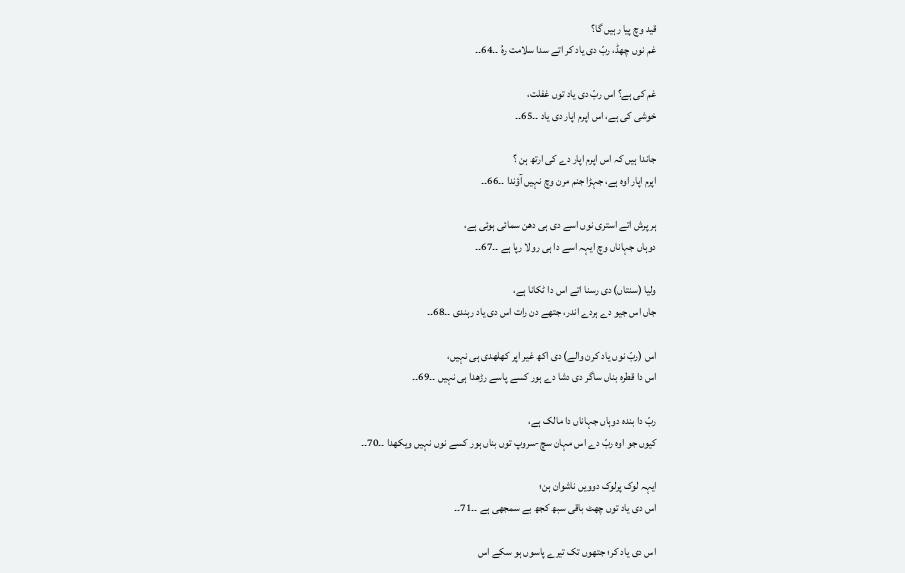قید وچ پیا رہیں گا؟
غم نوں چھڈ، ربّ دی یاد کر اتے سدا سلامت رہُ ۔۔64۔۔

غم کی ہے؟ اس ربّ دی یاد توں غفلت،
خوشی کی ہے، اس اپرم اپار دی یاد ۔۔65۔۔

جاندا ہیں کہ اس اپرم اپار دے کی ارتھ ہن ؟
اپرم اپار اوہ ہے، جہڑا جنم مرن وچ نہیں آؤندا ۔۔66۔۔

ہر پرش اتے استری نوں اسے دی ہی دھن سمائی ہوئی ہے،
دوہاں جہاناں وچ ایہہ اسے دا ہی رولا رپا ہے ۔۔67۔۔

ولیا (سنتاں) دی رسنا اتے اس دا ٹکانا ہے،
جاں اس جیو دے ہردے اندر، جتھے دن رات اس دی یاد رہندی ۔۔68۔۔

اس (ربّ نوں یاد کرن والے) دی اکھ غیر اپر کھلھدی ہی نہیں،
اس دا قطرہ بناں ساگر دی دشا دے ہور کسے پاسے رڑھدا ہی نہیں ۔۔69۔۔

ربّ دا بندہ دوہاں جہاناں دا مالک ہے،
کیوں جو اوہ ربّ دے اس مہان سچ-سروپ توں بناں ہور کسے نوں نہیں ویکھدا ۔۔70۔۔

ایہہ لوک پرلوک دوویں ناشوان ہن؛
اس دی یاد توں چھٹ باقی سبھ کجھ بے سمجھی ہے ۔۔71۔۔

اس دی یاد کر؛ جتھوں تک تیرے پاسوں ہو سکے اس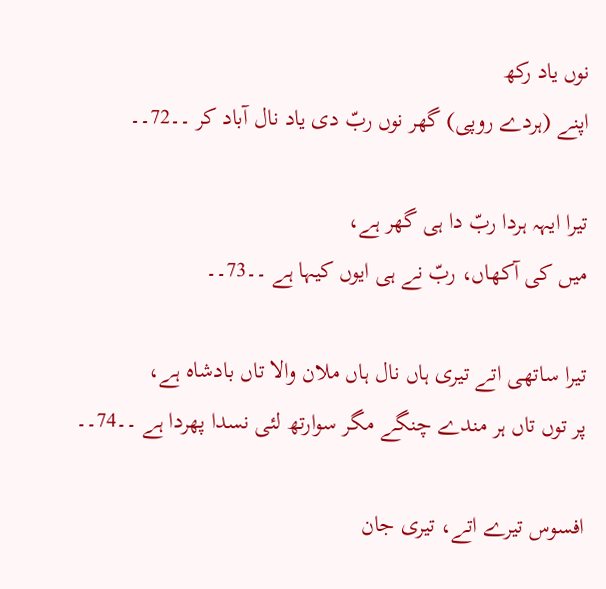نوں یاد رکھ
اپنے (ہردے روپی) گھر نوں ربّ دی یاد نال آباد کر ۔۔72۔۔

تیرا ایہہ ہردا ربّ دا ہی گھر ہے،
میں کی آکھاں، ربّ نے ہی ایوں کیہا ہے ۔۔73۔۔

تیرا ساتھی اتے تیری ہاں نال ہاں ملان والا تاں بادشاہ ہے،
پر توں تاں ہر مندے چنگے مگر سوارتھ لئی نسدا پھردا ہے ۔۔74۔۔

افسوس تیرے اتے، تیری جان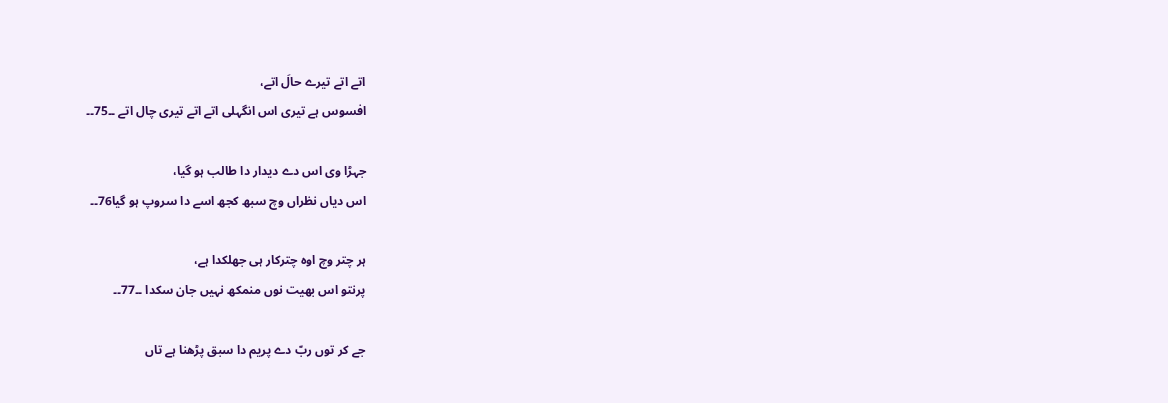اتے اتے تیرے حالَ اتے،
افسوس ہے تیری اس انگہلی اتے اتے تیری چال اتے ۔۔75۔۔

جہڑا وی اس دے دیدار دا طالب ہو گیا،
اس دیاں نظراں وچ سبھ کجھ اسے دا سروپ ہو گیا76۔۔

ہر چتر وچ اوہ چترکار ہی جھلکدا ہے،
پرنتو اس بھیت نوں منمکھ نہیں جان سکدا ۔۔77۔۔

جے کر توں ربّ دے پریم دا سبق پڑھنا ہے تاں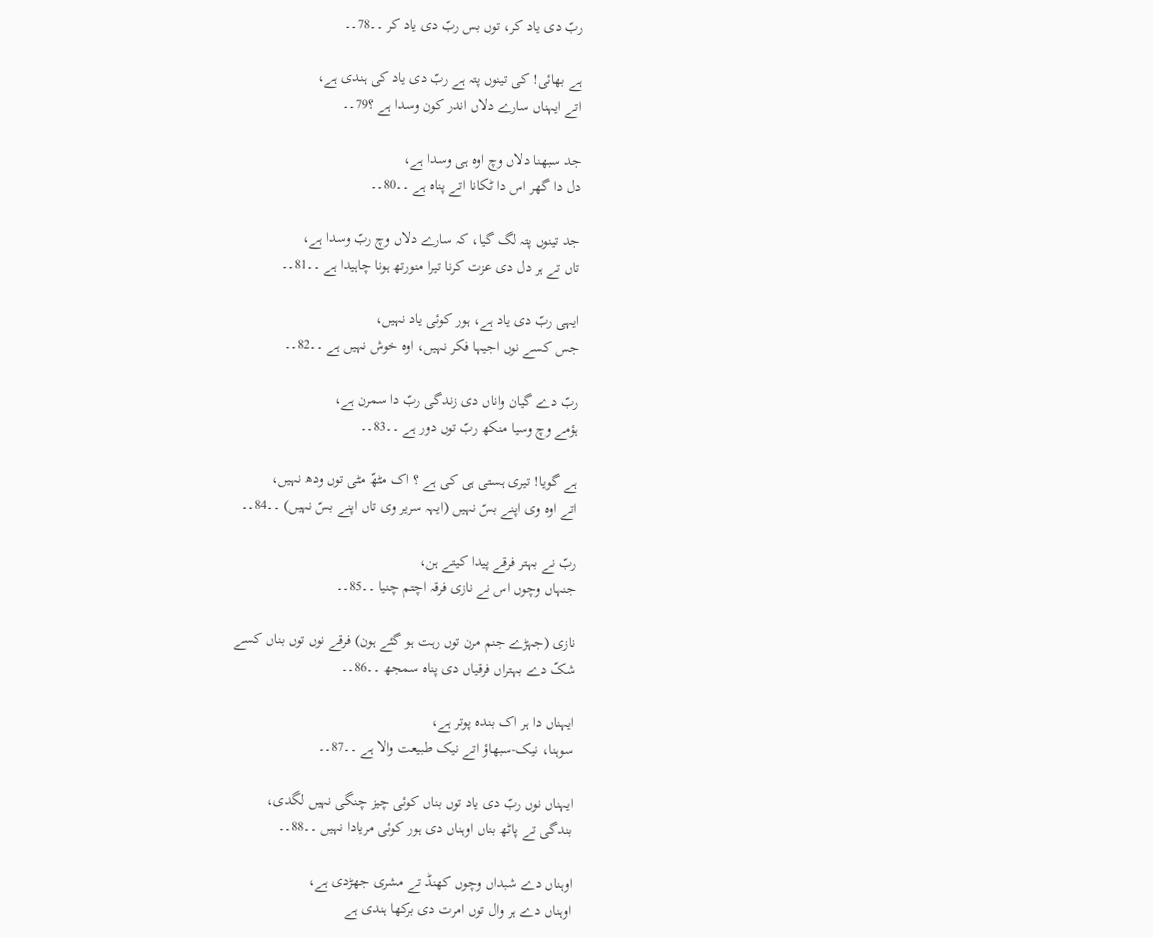ربّ دی یاد کر، توں بس ربّ دی یاد کر ۔۔78۔۔

ہے بھائی! کی تینوں پتہ ہے ربّ دی یاد کی ہندی ہے،
اتے ایہناں سارے دلاں اندر کون وسدا ہے ؟79۔۔

جد سبھنا دلاں وچ اوہ ہی وسدا ہے،
دل دا گھر اس دا ٹکانا اتے پناہ ہے ۔۔80۔۔

جد تینوں پتہ لگ گیا، کہ سارے دلاں وچ ربّ وسدا ہے،
تاں تے ہر دل دی عزت کرنا تیرا منورتھ ہونا چاہیدا ہے ۔۔81۔۔

ایہی ربّ دی یاد ہے، ہور کوئی یاد نہیں،
جس کسے نوں اجیہا فکر نہیں، اوہ خوش نہیں ہے ۔۔82۔۔

ربّ دے گیان واناں دی زندگی ربّ دا سمرن ہے،
ہؤمے وچ وسیا منکھ ربّ توں دور ہے ۔۔83۔۔

ہے گویا! تیری ہستی ہی کی ہے ؟ اک مٹھّ مٹی توں ودھ نہیں،
اتے اوہ وی اپنے بسّ نہیں (ایہہ سریر وی تاں اپنے بسّ نہیں) ۔۔84۔۔

ربّ نے بہتر فرقے پیدا کیتے ہن،
جنہاں وچوں اس نے نازی فرقہ اچتم چنیا ۔۔85۔۔

نازی (جہڑے جنم مرن توں رہت ہو گئے ہون) فرقے نوں توں بناں کسے
شکّ دے بہتراں فرقیاں دی پناہ سمجھ ۔۔86۔۔

ایہناں دا ہر اک بندہ پوتر ہے،
سوہنا، نیک-سبھاؤ اتے نیک طبیعت والا ہے ۔۔87۔۔

ایہناں نوں ربّ دی یاد توں بناں کوئی چیز چنگی نہیں لگدی،
بندگی تے پاٹھ بناں اوہناں دی ہور کوئی مریادا نہیں ۔۔88۔۔

اوہناں دے شبداں وچوں کھنڈ تے مشری جھڑدی ہے،
اوہناں دے ہر وال توں امرت دی برکھا ہندی ہے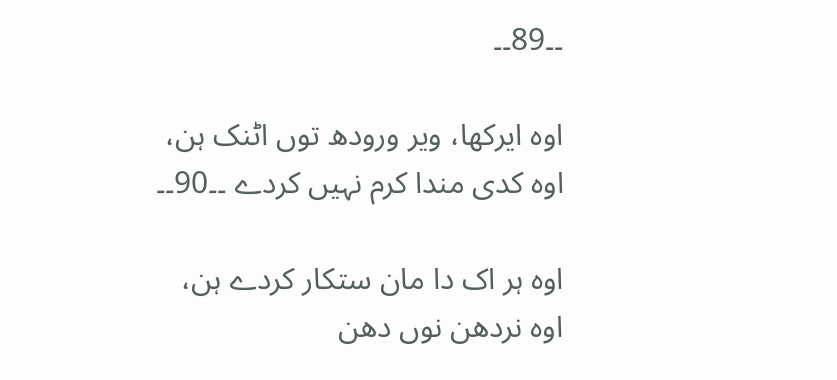۔۔89۔۔

اوہ ایرکھا، ویر ورودھ توں اٹنک ہن،
اوہ کدی مندا کرم نہیں کردے ۔۔90۔۔

اوہ ہر اک دا مان ستکار کردے ہن،
اوہ نردھن نوں دھن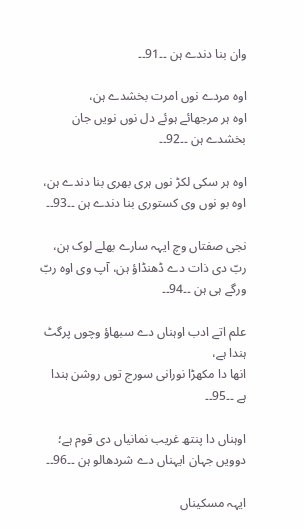وان بنا دندے ہن ۔۔91۔۔

اوہ مردے نوں امرت بخشدے ہن،
اوہ ہر مرجھائے ہوئے دل نوں نویں جان بخشدے ہن ۔۔92۔۔

اوہ ہر سکی لکڑ نوں ہری بھری بنا دندے ہن،
اوہ بو نوں وی کستوری بنا دندے ہن ۔۔93۔۔

نجی صفتاں وچ ایہہ سارے بھلے لوک ہن،
ربّ دی ذات دے ڈھنڈاؤ ہن، آپ وی اوہ ربّ ورگے ہی ہن ۔۔94۔۔

علم اتے ادب اوہناں دے سبھاؤ وچوں پرگٹ ہندا ہے،
انھا دا مکھڑا نورانی سورج توں روشن ہندا ہے ۔۔95۔۔

اوہناں دا پنتھ غریب نمانیاں دی قوم ہے؛
دوویں جہان ایہناں دے شردھالو ہن ۔۔96۔۔

ایہہ مسکیناں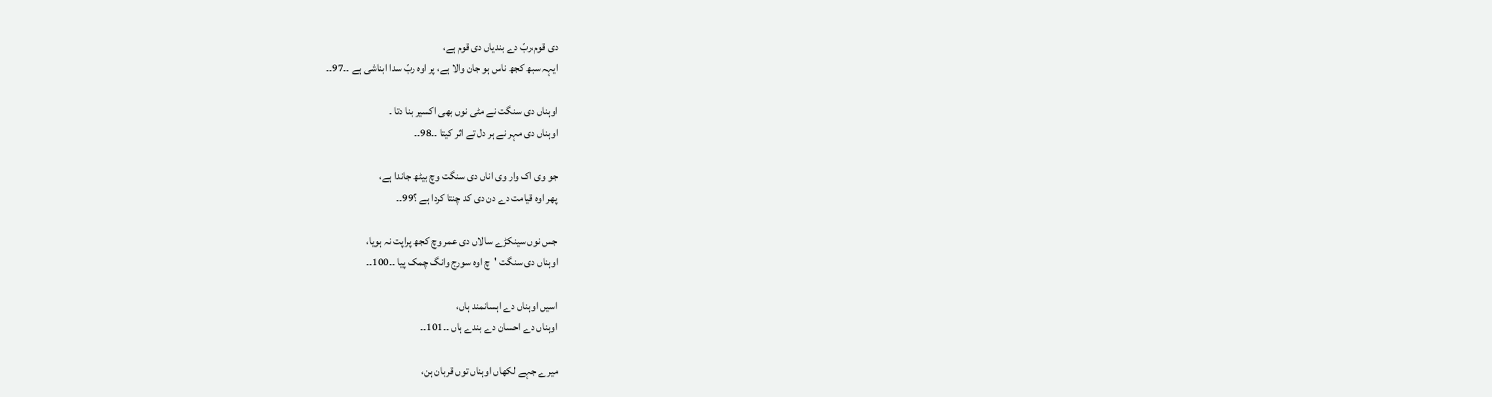دی قوم،ربّ دے بندیاں دی قوم ہے،
ایہہ سبھ کجھ ناس ہو جان والا ہے، پر اوہ ربّ سدا ابناشی ہے ۔۔97۔۔

اوہناں دی سنگت نے مٹی نوں بھی اکسیر بنا دتا ۔
اوہناں دی مہر نے ہر دل تے اثر کیتا ۔۔98۔۔

جو وی اک وار وی اناں دی سنگت وچ بیٹھ جاندا ہے،
پھر اوہ قیامت دے دن دی کد چنتا کردا ہے ؟99۔۔

جس نوں سینکڑے سالاں دی عمر وچ کجھ پراپت نہ ہویا،
اوہناں دی سنگت 'چ اوہ سورج وانگ چمک پیا ۔۔100۔۔

اسیں اوہناں دے اہسانمند ہاں،
اوہناں دے احسان دے بندے ہاں ۔۔101۔۔

میرے جہے لکھاں اوہناں توں قربان ہن،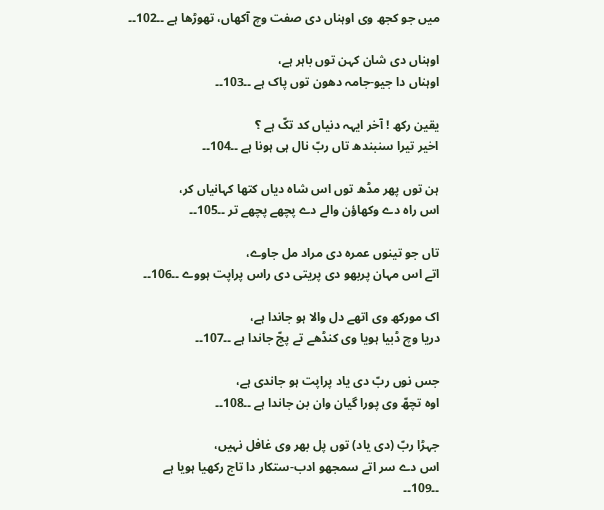میں جو کجھ وی اوہناں دی صفت وچ آکھاں، تھوڑھا ہے ۔۔102۔۔

اوہناں دی شان کہن توں باہر ہے،
اوہناں دا جیو-جامہ دھون توں پاک ہے ۔۔103۔۔

یقین رکھ ! آخر ایہہ دنیاں کد تکّ ہے ؟
اخیر تیرا سنبندھ تاں ربّ نال ہی ہونا ہے ۔۔104۔۔

ہن توں پھر مڈھ توں اس شاہ دیاں کتھا کہانیاں کر،
اس راہ دے وکھاؤن والے دے پچھے پچھے تر ۔۔105۔۔

تاں جو تینوں عمرہ دی مراد مل جاوے،
اتے اس مہان پربھو دی پریتی دی راس پراپت ہووے ۔۔106۔۔

اک مورکھ وی اتھے دل والا ہو جاندا ہے،
دریا وچ ڈبیا ہویا وی کنڈھے تے پجّ جاندا ہے ۔۔107۔۔

جس نوں ربّ دی یاد پراپت ہو جاندی ہے،
اوہ تچھّ وی پورا گیان وان بن جاندا ہے ۔۔108۔۔

جہڑا ربّ (دی یاد) توں پل بھر وی غافل نہیں،
اس دے سر اتے سمجھو ادب-ستکار دا تاج رکھیا ہویا ہے ۔۔109۔۔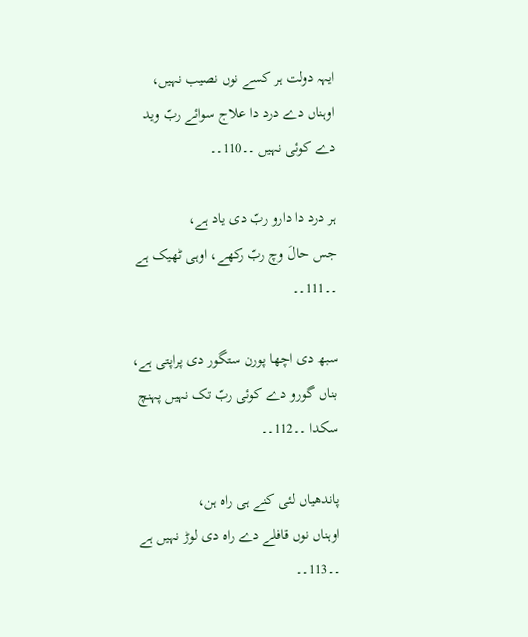ایہہ دولت ہر کسے نوں نصیب نہیں،
اوہناں دے درد دا علاج سوائے ربّ وید دے کوئی نہیں ۔۔110۔۔

ہر درد دا دارو ربّ دی یاد ہے،
جس حالَ وچ ربّ رکھے، اوہی ٹھیک ہے ۔۔111۔۔

سبھ دی اچھا پورن ستگور دی پراپتی ہے،
بناں گورو دے کوئی ربّ تک نہیں پہنچ سکدا ۔۔112۔۔

پاندھیاں لئی کنے ہی راہ ہن،
اوہناں نوں قافلے دے راہ دی لوڑ نہیں ہے ۔۔113۔۔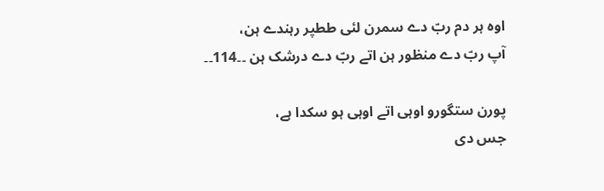اوہ ہر دم ربّ دے سمرن لئی ططپر رہندے ہن،
آپ ربّ دے منظور ہن اتے ربّ دے درشک ہن ۔۔114۔۔

پورن ستگورو اوہی اتے اوہی ہو سکدا ہے،
جس دی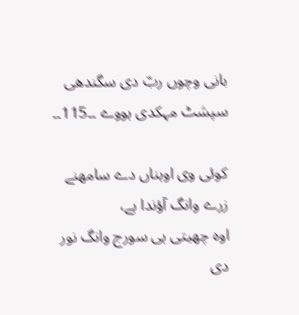بانی وچوں ربّ دی سگندھی سپشٹ مہکدی ہووے ۔۔115۔۔

کوئی وی اوہناں دے سامھنے زرے وانگ آؤندا ہے،
اوہ چھیتی ہی سورج وانگ نور دی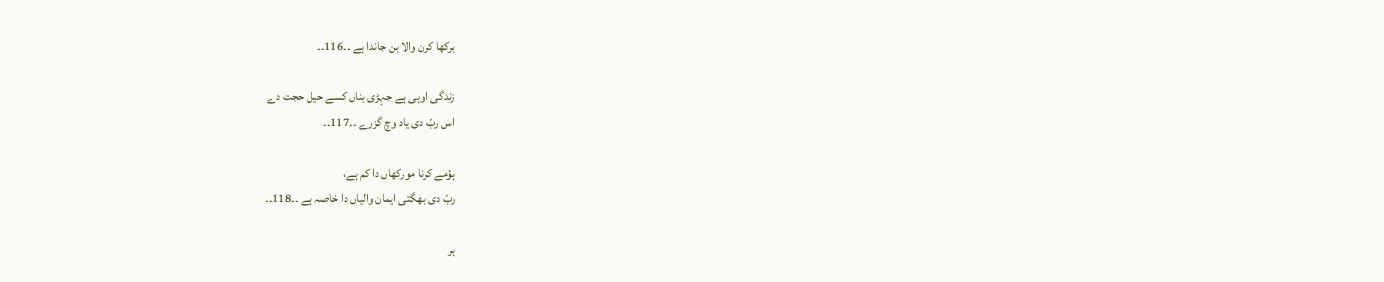برکھا کرن والا بن جاندا ہے ۔۔116۔۔

زندگی اوہی ہے جہڑی بناں کسے حیل حجت دے
اس ربّ دی یاد وچ گزرے ۔۔117۔۔

ہؤمے کرنا مورکھاں دا کم ہے،
ربّ دی بھگتی ایمان والیاں دا خاصہ ہے ۔۔118۔۔

ہر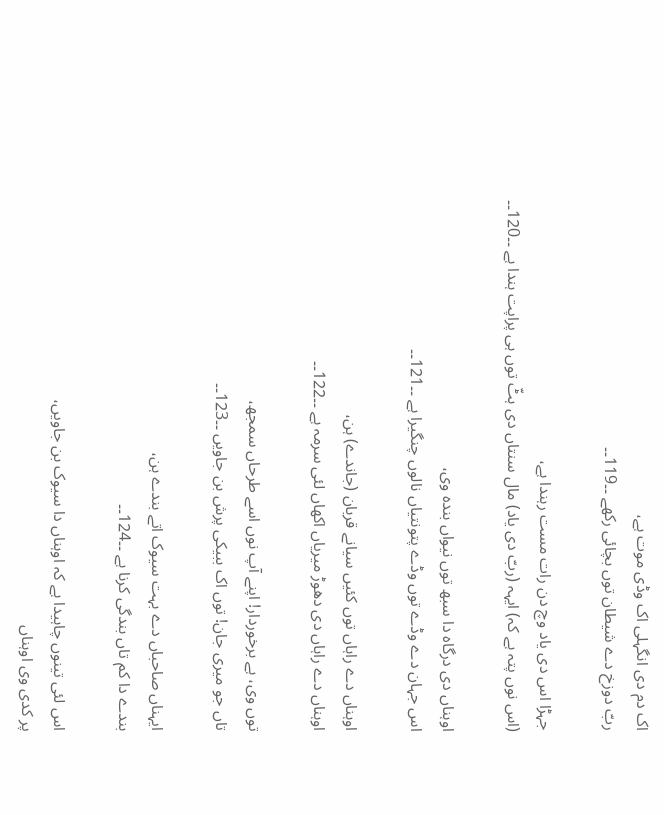اک دم دی انگہلی اک وڈی موت ہے،
ربّ دوزخ دے شیطان توں بچائی رکھے ۔۔119۔۔

جہڑا اس دی یاد وچ دن رات مست رہندا ہے،
(اس نوں پتہ ہے کہ) ایہہ (ربّ دی یاد) مال سنتاں دی ہٹّ توں ہی پراپت ہندا ہے ۔۔120۔۔

اوہناں دی درگاہ دا سبھ توں نیواں بندہ وی،
اس جہان دے وڈے توں وڈے پتونتیاں نالوں چنگیرا ہے ۔۔121۔۔

اوہناں دے راہاں توں کئیں سیانے قربان (جاندے) ہن،
اوہناں دے راہاں دی دھوڑ میریاں اکھاں لئی سرمہ ہے ۔۔122۔۔

توں وی، ہے برخوردار! اپنے آپ نوں اسے طرحاں سمجھ،
تاں جو میری جان! توں اک ببیکی پرش بن جاویں ۔۔123۔۔

ایہناں صاحباں دے بہت سیوک اتے بندے ہن،
بندے دا کم تاں بندگی کرنا ہے ۔۔124۔۔

اس لئی تینوں چاہیدا ہے کہ اوہناں دا سیوک بن جاویں،
پر کدی وی اوہناں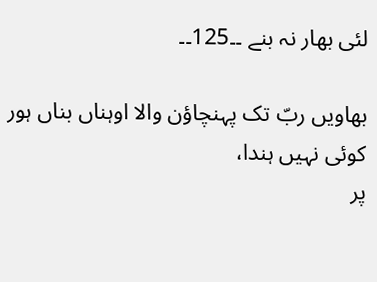لئی بھار نہ بنے ۔۔125۔۔

بھاویں ربّ تک پہنچاؤن والا اوہناں بناں ہور کوئی نہیں ہندا،
پر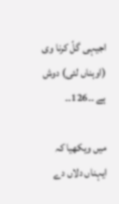اجیہی گلّ کرنا وی (اوہناں لئی) دوش ہے ۔۔126۔۔

میں ویکھیا کہ ایہناں دلاں دے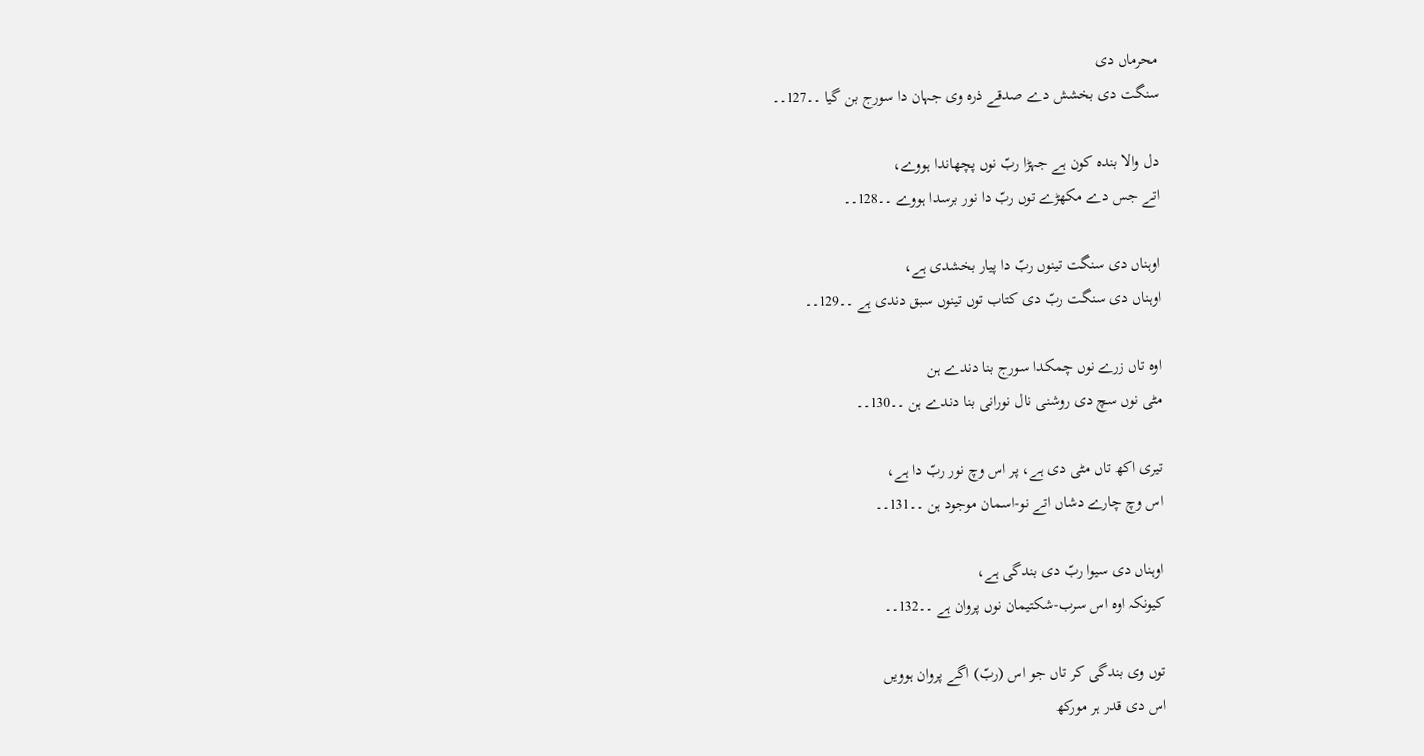محرماں دی
سنگت دی بخشش دے صدقے ذرہ وی جہان دا سورج بن گیا ۔۔127۔۔

دل والا بندہ کون ہے جہڑا ربّ نوں پچھاندا ہووے،
اتے جس دے مکھڑے توں ربّ دا نور برسدا ہووے ۔۔128۔۔

اوہناں دی سنگت تینوں ربّ دا پیار بخشدی ہے،
اوہناں دی سنگت ربّ دی کتاب توں تینوں سبق دندی ہے ۔۔129۔۔

اوہ تاں زرے نوں چمکدا سورج بنا دندے ہن
مٹی نوں سچ دی روشنی نال نورانی بنا دندے ہن ۔۔130۔۔

تیری اکھ تاں مٹی دی ہے، پر اس وچ نور ربّ دا ہے،
اس وچ چارے دشاں اتے نو-اسمان موجود ہن ۔۔131۔۔

اوہناں دی سیوا ربّ دی بندگی ہے،
کیونکہ اوہ اس سرب-شکتیمان نوں پروان ہے ۔۔132۔۔

توں وی بندگی کر تاں جو اس (ربّ) اگے پروان ہوویں
اس دی قدر ہر مورکھ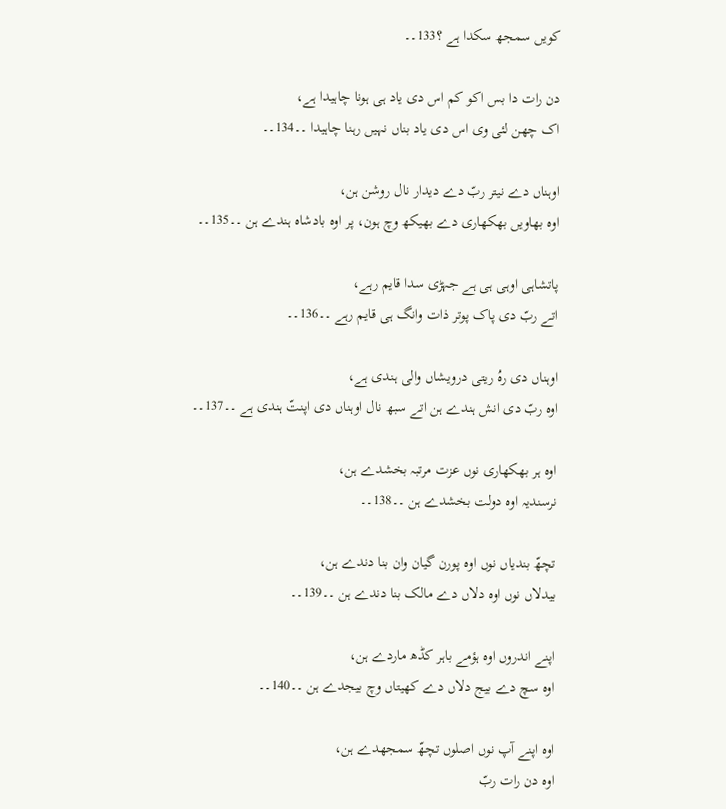کویں سمجھ سکدا ہے ؟133۔۔

دن رات دا بس اکو کم اس دی یاد ہی ہونا چاہیدا ہے،
اک چھن لئی وی اس دی یاد بناں نہیں رہنا چاہیدا ۔۔134۔۔

اوہناں دے نیتر ربّ دے دیدار نال روشن ہن،
اوہ بھاویں بھکھاری دے بھیکھ وچ ہون، پر اوہ بادشاہ ہندے ہن ۔۔135۔۔

پاتشاہی اوہی ہی ہے جہڑی سدا قایم رہے،
اتے ربّ دی پاک پوتر ذات وانگ ہی قایم رہے ۔۔136۔۔

اوہناں دی رہُ ریتی درویشاں والی ہندی ہے،
اوہ ربّ دی انش ہندے ہن اتے سبھ نال اوہناں دی اپنتّ ہندی ہے ۔۔137۔۔

اوہ ہر بھکھاری نوں عزت مرتبہ بخشدے ہن،
نرسندیہ اوہ دولت بخشدے ہن ۔۔138۔۔

تچھّ بندیاں نوں اوہ پورن گیان وان بنا دندے ہن،
بیدلاں نوں اوہ دلاں دے مالک بنا دندے ہن ۔۔139۔۔

اپنے اندروں اوہ ہؤمے باہر کڈھ ماردے ہن،
اوہ سچ دے بیج دلاں دے کھیتاں وچ بیجدے ہن ۔۔140۔۔

اوہ اپنے آپ نوں اصلوں تچھّ سمجھدے ہن،
اوہ دن رات ربّ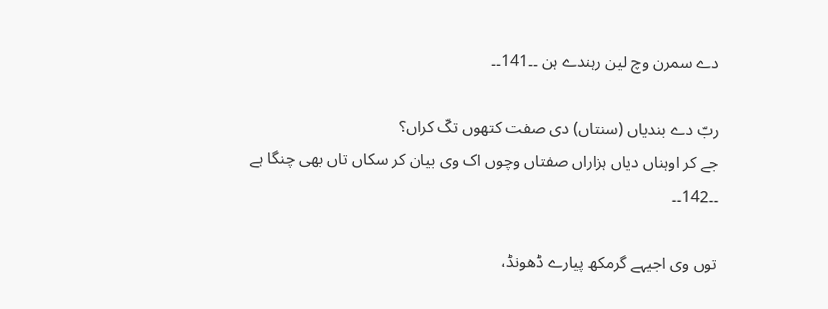دے سمرن وچ لین رہندے ہن ۔۔141۔۔

ربّ دے بندیاں (سنتاں) دی صفت کتھوں تکّ کراں؟
جے کر اوہناں دیاں ہزاراں صفتاں وچوں اک وی بیان کر سکاں تاں بھی چنگا ہے ۔۔142۔۔

توں وی اجیہے گرمکھ پیارے ڈھونڈ،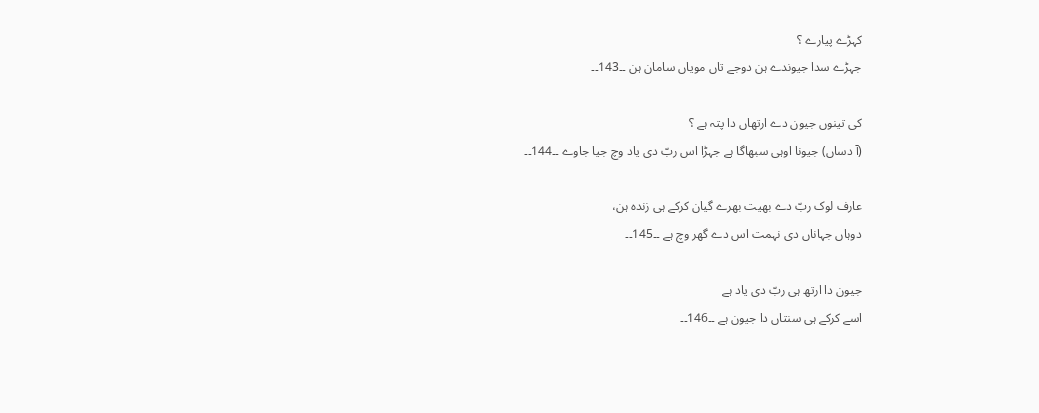کہڑے پیارے ؟
جہڑے سدا جیوندے ہن دوجے تاں مویاں سامان ہن ۔۔143۔۔

کی تینوں جیون دے ارتھاں دا پتہ ہے ؟
(آ دساں) جیونا اوہی سبھاگا ہے جہڑا اس ربّ دی یاد وچ جیا جاوے ۔۔144۔۔

عارف لوک ربّ دے بھیت بھرے گیان کرکے ہی زندہ ہن،
دوہاں جہاناں دی نہمت اس دے گھر وچ ہے ۔۔145۔۔

جیون دا ارتھ ہی ربّ دی یاد ہے
اسے کرکے ہی سنتاں دا جیون ہے ۔۔146۔۔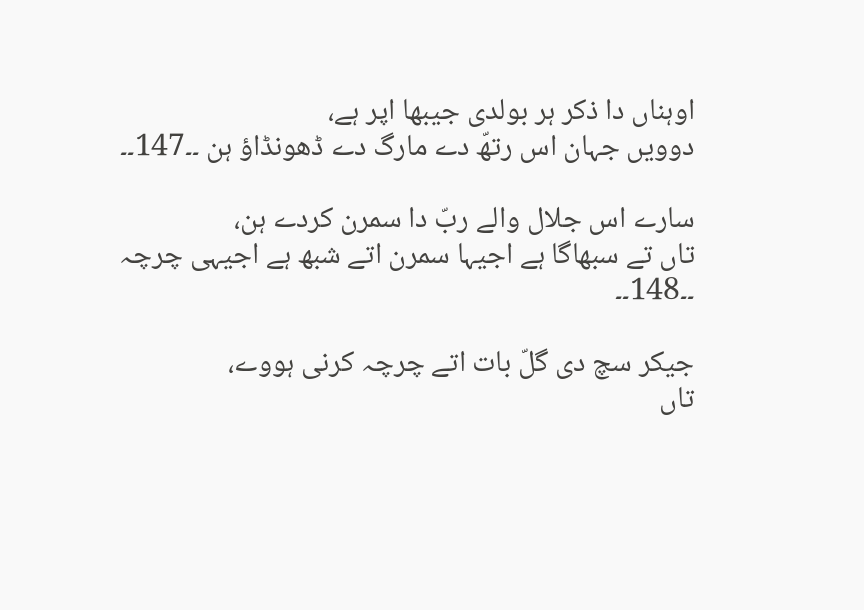اوہناں دا ذکر ہر بولدی جیبھا اپر ہے،
دوویں جہان اس رتھّ دے مارگ دے ڈھونڈاؤ ہن ۔۔147۔۔

سارے اس جلال والے ربّ دا سمرن کردے ہن،
تاں تے سبھاگا ہے اجیہا سمرن اتے شبھ ہے اجیہی چرچہ ۔۔148۔۔

جیکر سچ دی گلّ بات اتے چرچہ کرنی ہووے،
تاں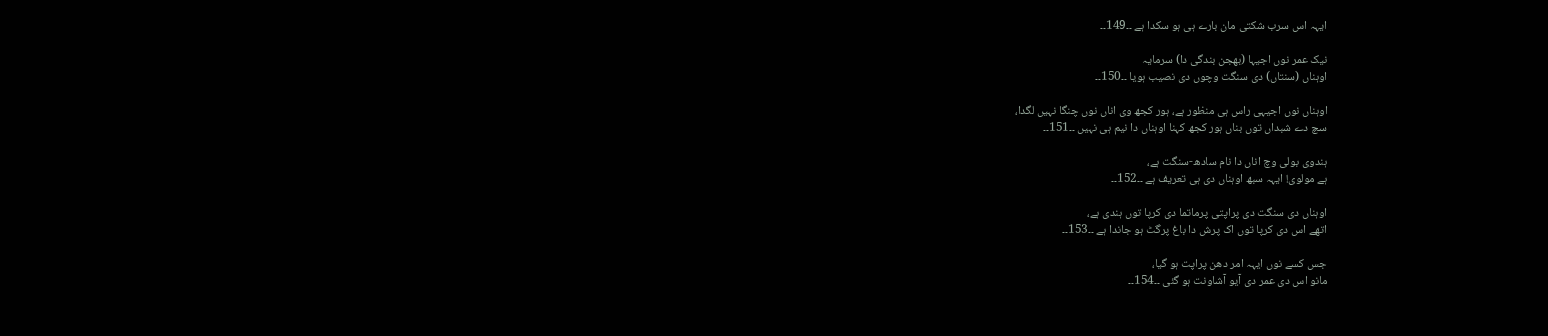ایہہ اس سرب شکتی مان بارے ہی ہو سکدا ہے ۔۔149۔۔

نیک عمر نوں اجیہا (بھجن بندگی دا) سرمایہ
اوہناں (سنتاں) دی سنگت وچوں دی نصیب ہویا ۔۔150۔۔

اوہناں نوں اجیہی راس ہی منظور ہے، ہور کجھ وی اناں نوں چنگا نہیں لگدا،
سچ دے شبداں توں بناں ہور کجھ کہنا اوہناں دا نیم ہی نہیں ۔۔151۔۔

ہندوی بولی وچ اناں دا نام سادھ-سنگت ہے،
ہے مولوی! ایہہ سبھ اوہناں دی ہی تعریف ہے ۔۔152۔۔

اوہناں دی سنگت دی پراپتی پرماتما دی کرپا توں ہندی ہے،
اتھے اس دی کرپا توں اک پرش دا باغ پرگٹ ہو جاندا ہے ۔۔153۔۔

جس کسے نوں ایہہ امر دھن پراپت ہو گیا،
مانو اس دی عمر دی آیو آشاونت ہو گئی ۔۔154۔۔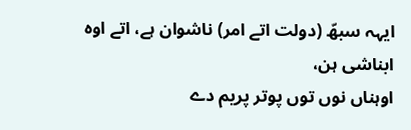ایہہ سبھّ (دولت اتے امر) ناشوان ہے، اتے اوہ ابناشی ہن،
اوہناں نوں توں پوتر پریم دے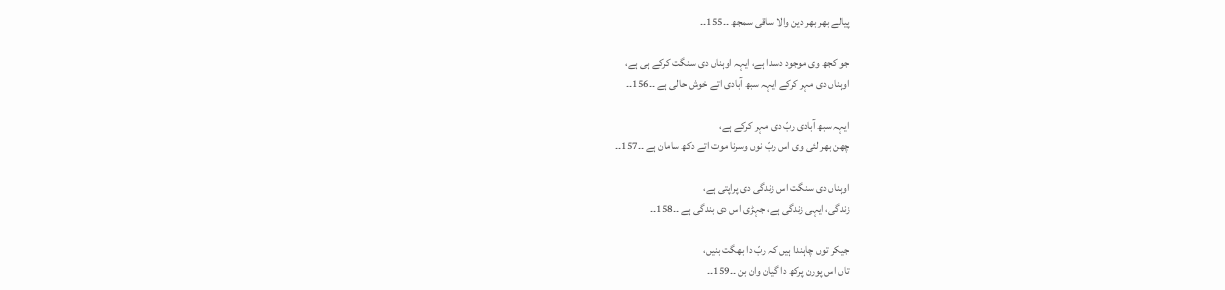پیالے بھر بھر دین والا ساقی سمجھ ۔۔155۔۔

جو کجھ وی موجود دسدا ہے، ایہہ اوہناں دی سنگت کرکے ہی ہے،
اوہناں دی مہر کرکے ایہہ سبھ آبادی اتے خوش حالی ہے ۔۔156۔۔

ایہہ سبھ آبادی ربّ دی مہر کرکے ہے،
چھن بھر لئی وی اس ربّ نوں وسرنا موت اتے دکھ سامان ہے ۔۔157۔۔

اوہناں دی سنگت اس زندگی دی پراپتی ہے،
زندگی، ایہی زندگی ہے، جہڑی اس دی بندگی ہے ۔۔158۔۔

جیکر توں چاہندا ہیں کہ ربّ دا بھگت بنیں،
تاں اس پورن پرکھ دا گیان وان بن ۔۔159۔۔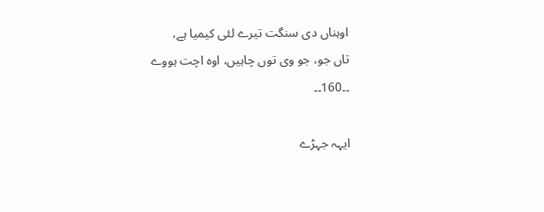اوہناں دی سنگت تیرے لئی کیمیا ہے،
تاں جو، جو وی توں چاہیں، اوہ اچت ہووے ۔۔160۔۔

ایہہ جہڑے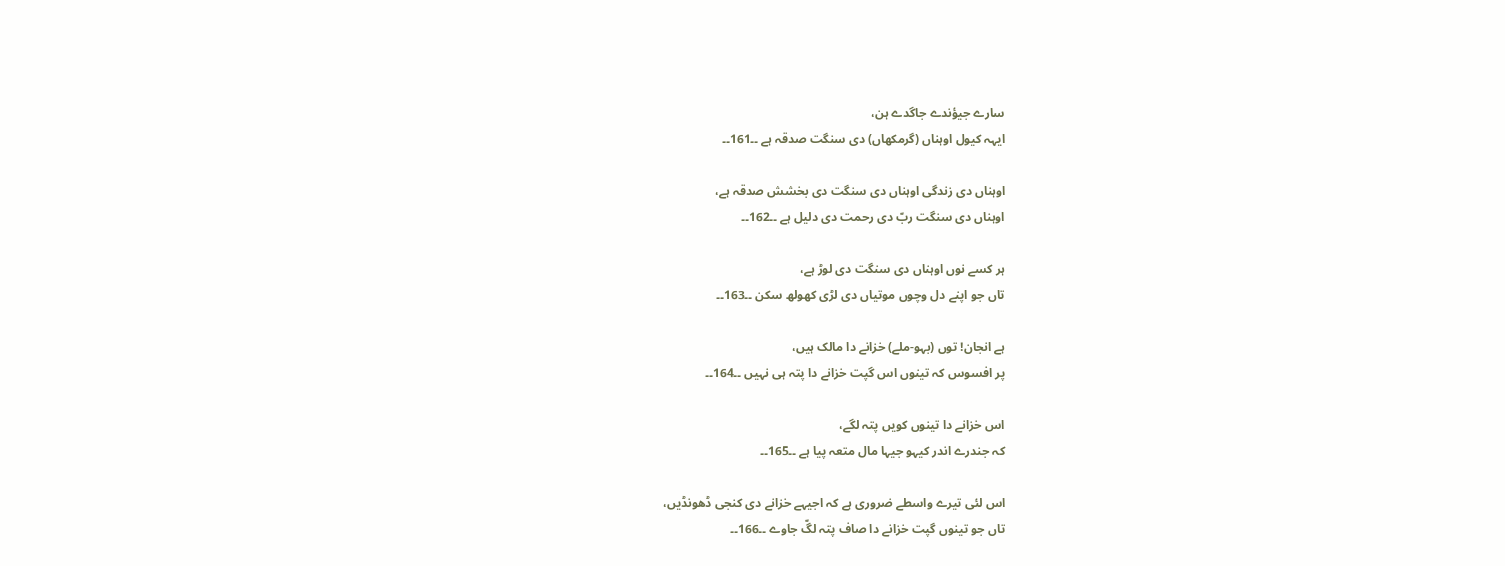سارے جیؤندے جاگدے ہن،
ایہہ کیول اوہناں (گرمکھاں) دی سنگت صدقہ ہے ۔۔161۔۔

اوہناں دی زندگی اوہناں دی سنگت دی بخشش صدقہ ہے،
اوہناں دی سنگت ربّ دی رحمت دی دلیل ہے ۔۔162۔۔

ہر کسے نوں اوہناں دی سنگت دی لوڑ ہے،
تاں جو اپنے دل وچوں موتیاں دی لڑی کھولھ سکن ۔۔163۔۔

ہے انجان! توں (بہو-ملے) خزانے دا مالک ہیں،
پر افسوس کہ تینوں اس گپت خزانے دا پتہ ہی نہیں ۔۔164۔۔

اس خزانے دا تینوں کویں پتہ لگے،
کہ جندرے اندر کیہو جیہا مال متعہ پیا ہے ۔۔165۔۔

اس لئی تیرے واسطے ضروری ہے کہ اجیہے خزانے دی کنجی ڈھونڈیں،
تاں جو تینوں گپت خزانے دا صاف پتہ لگّ جاوے ۔۔166۔۔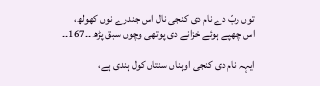توں ربّ دے نام دی کنجی نال اس جندرے نوں کھولھ،
اس چھپے ہوئے خزانے دی پوتھی وچوں سبق پڑھ ۔۔167۔۔

ایہہ نام دی کنجی اوہناں سنتاں کول ہندی ہے،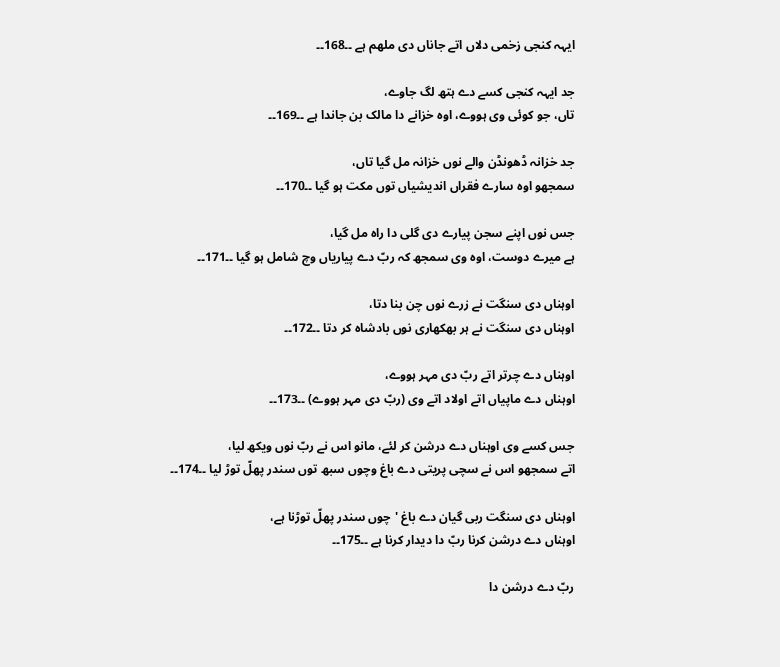ایہہ کنجی زخمی دلاں اتے جاناں دی ملھم ہے ۔۔168۔۔

جد ایہہ کنجی کسے دے ہتھ لگ جاوے،
تاں، جو کوئی وی ہووے، اوہ خزانے دا مالک بن جاندا ہے ۔۔169۔۔

جد خزانہ ڈھونڈن والے نوں خزانہ مل گیا تاں،
سمجھو اوہ سارے فقراں اندیشیاں توں مکت ہو گیا ۔۔170۔۔

جس نوں اپنے سجن پیارے دی گلی دا راہ مل گیا،
ہے میرے دوست، اوہ وی سمجھ کہ ربّ دے پیاریاں وچ شامل ہو گیا ۔۔171۔۔

اوہناں دی سنگت نے زرے نوں چن بنا دتا،
اوہناں دی سنگت نے ہر بھکھاری نوں بادشاہ کر دتا ۔۔172۔۔

اوہناں دے چرتر اتے ربّ دی مہر ہووے،
اوہناں دے ماپیاں اتے اولاد اتے وی (ربّ دی مہر ہووے) ۔۔173۔۔

جس کسے وی اوہناں دے درشن کر لئے، مانو اس نے ربّ نوں ویکھ لیا،
اتے سمجھو اس نے سچی پریتی دے باغ وچوں سبھ توں سندر پھلّ توڑ لیا ۔۔174۔۔

اوہناں دی سنگت ربی گیان دے باغ 'چوں سندر پھلّ توڑنا ہے،
اوہناں دے درشن کرنا ربّ دا دیدار کرنا ہے ۔۔175۔۔

ربّ دے درشن دا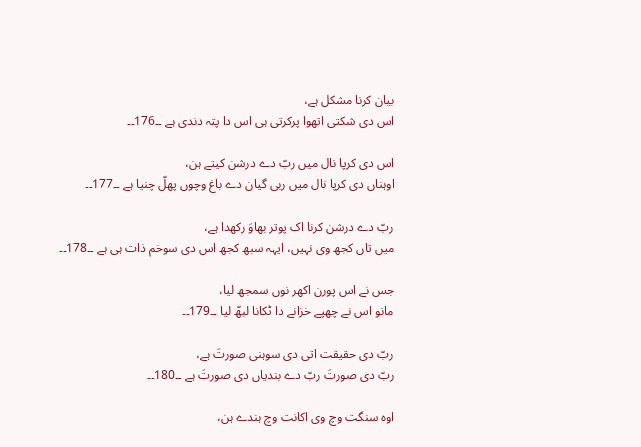بیان کرنا مشکل ہے،
اس دی شکتی اتھوا پرکرتی ہی اس دا پتہ دندی ہے ۔۔176۔۔

اس دی کرپا نال میں ربّ دے درشن کیتے ہن،
اوہناں دی کرپا نال میں ربی گیان دے باغ وچوں پھلّ چنیا ہے ۔۔177۔۔

ربّ دے درشن کرنا اک پوتر بھاوَ رکھدا ہے،
میں تاں کجھ وی نہیں، ایہہ سبھ کجھ اس دی سوخم ذات ہی ہے ۔۔178۔۔

جس نے اس پورن اکھر نوں سمجھ لیا،
مانو اس نے چھپے خزانے دا ٹکانا لبھّ لیا ۔۔179۔۔

ربّ دی حقیقت اتی دی سوہنی صورتَ ہے،
ربّ دی صورتَ ربّ دے بندیاں دی صورتَ ہے ۔۔180۔۔

اوہ سنگت وچ وی اکانت وچ ہندے ہن،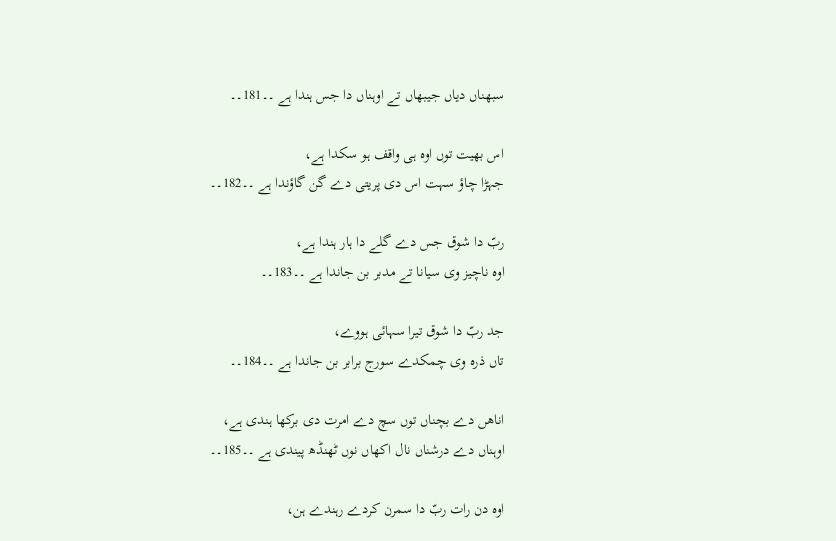سبھناں دیاں جیبھاں تے اوہناں دا جس ہندا ہے ۔۔181۔۔

اس بھیت توں اوہ ہی واقف ہو سکدا ہے،
جہڑا چاؤ سہت اس دی پریتی دے گن گاؤندا ہے ۔۔182۔۔

ربّ دا شوق جس دے گلے دا ہار ہندا ہے،
اوہ ناچیز وی سیانا تے مدبر بن جاندا ہے ۔۔183۔۔

جد ربّ دا شوق تیرا سہائی ہووے،
تاں ذرہ وی چمکدے سورج برابر بن جاندا ہے ۔۔184۔۔

اناھں دے بچناں توں سچ دے امرت دی برکھا ہندی ہے،
اوہناں دے درشناں نال اکھاں نوں ٹھنڈھ پیندی ہے ۔۔185۔۔

اوہ دن رات ربّ دا سمرن کردے رہندے ہن،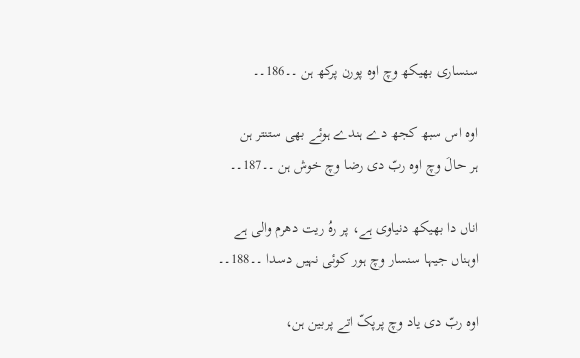سنساری بھیکھ وچ اوہ پورن پرکھ ہن ۔۔186۔۔

اوہ اس سبھ کجھ دے ہندے ہوئے بھی ستنتر ہن
ہر حالَ وچ اوہ ربّ دی رضا وچ خوش ہن ۔۔187۔۔

اناں دا بھیکھ دنیاوی ہے، پر رہُ ریت دھرم والی ہے
اوہناں جیہا سنسار وچ ہور کوئی نہیں دسدا ۔۔188۔۔

اوہ ربّ دی یاد وچ پرپکّ اتے پربین ہن،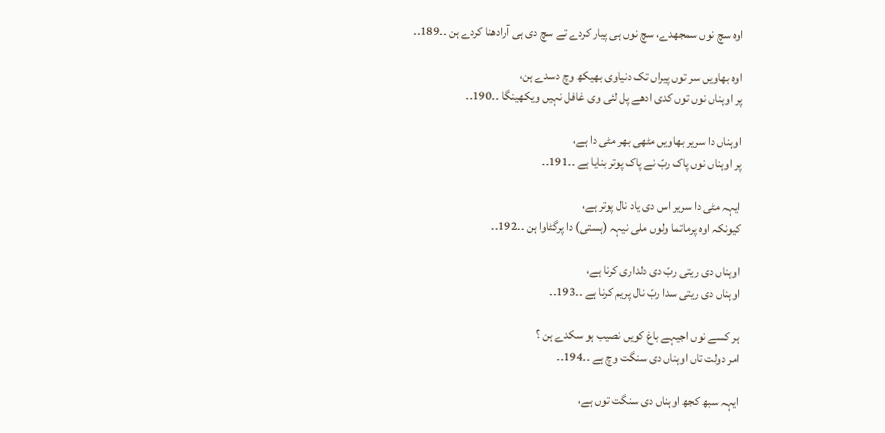اوہ سچ نوں سمجھدے، سچ نوں ہی پیار کردے تے سچ دی ہی آرادھنا کردے ہن ۔۔189۔۔

اوہ بھاویں سر توں پیراں تک دنیاوی بھیکھ وچ دسدے ہن،
پر اوہناں نوں توں کدی ادھے پل لئی وی غافل نہیں ویکھینگا ۔۔190۔۔

اوہناں دا سریر بھاویں مٹھی بھر مٹی دا ہے،
پر اوہناں نوں پاک ربّ نے پاک پوتر بنایا ہے ۔۔191۔۔

ایہہ مٹی دا سریر اس دی یاد نال پوتر ہے،
کیونکہ اوہ پرماتما ولوں ملی نیہہ (ہستی) دا پرگٹاوا ہن ۔۔192۔۔

اوہناں دی ریتی ربّ دی دلداری کرنا ہے،
اوہناں دی ریتی سدا ربّ نال پریم کرنا ہے ۔۔193۔۔

ہر کسے نوں اجیہے باغ کویں نصیب ہو سکدے ہن ؟
امر دولت تاں اوہناں دی سنگت وچ ہے ۔۔194۔۔

ایہہ سبھ کجھ اوہناں دی سنگت توں ہے،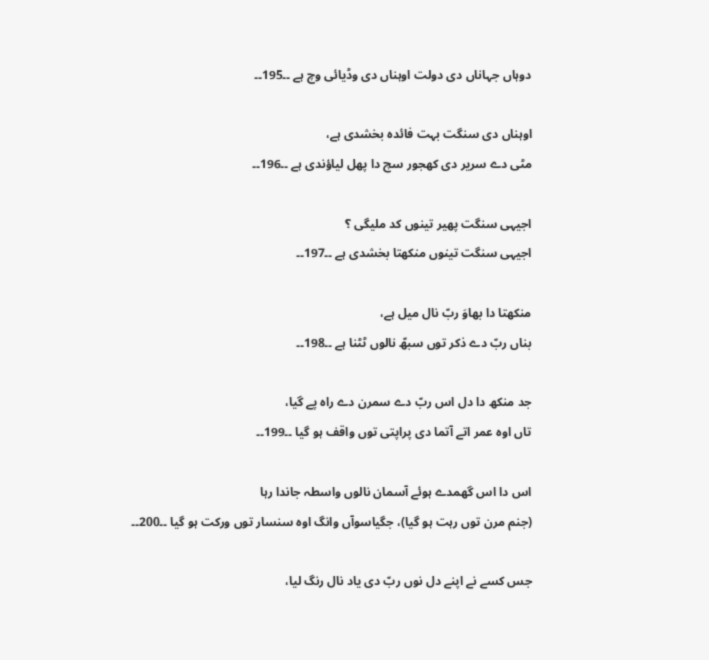دوہاں جہاناں دی دولت اوہناں دی وڈیائی وچ ہے ۔۔195۔۔

اوہناں دی سنگت بہت فائدہ بخشدی ہے،
مٹی دے سریر دی کھجور سچ دا پھل لیاؤندی ہے ۔۔196۔۔

اجیہی سنگت پھیر تینوں کد ملیگی ؟
اجیہی سنگت تینوں منکھتا بخشدی ہے ۔۔197۔۔

منکھتا دا بھاوَ ربّ نال میل ہے،
بناں ربّ دے ذکر توں سبھّ نالوں ٹٹنا ہے ۔۔198۔۔

جد منکھ دا دل اس ربّ دے سمرن دے راہ پے گیا،
تاں اوہ عمر اتے آتما دی پراپتی توں واقف ہو گیا ۔۔199۔۔

اس دا اس گھمدے ہوئے آسمان نالوں واسطہ جاندا رہا
(جنم مرن توں رہت ہو گیا)، جگیاسوآں وانگ اوہ سنسار توں ورکت ہو گیا ۔۔200۔۔

جس کسے نے اپنے دل نوں ربّ دی یاد نال رنگ لیا،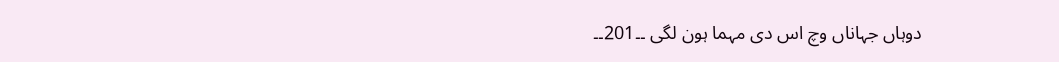دوہاں جہاناں وچ اس دی مہما ہون لگی ۔۔201۔۔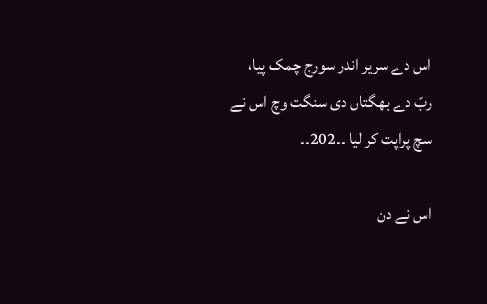اس دے سریر اندر سورج چمک پیا،
ربّ دے بھگتاں دی سنگت وچ اس نے سچ پراپت کر لیا ۔۔202۔۔

اس نے دن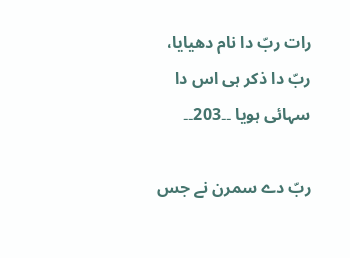رات ربّ دا نام دھیایا،
ربّ دا ذکر ہی اس دا سہائی ہویا ۔۔203۔۔

ربّ دے سمرن نے جس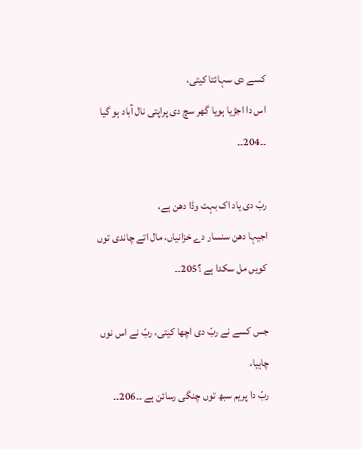کسے دی سہائتا کیتی،
اس دا اجڑیا ہویا گھر سچ دی پراپتی نال آباد ہو گیا ۔۔204۔۔

ربّ دی یاد اک بہت وڈا دھن ہے،
اجیہا دھن سنسار دے خزانیاں، مال اتے چاندی توں کویں مل سکدا ہے ؟205۔۔

جس کسے نے ربّ دی اچھا کیتی، ربّ نے اس نوں چاہیا،
ربّ دا پریم سبھ توں چنگی رسائن ہے ۔۔206۔۔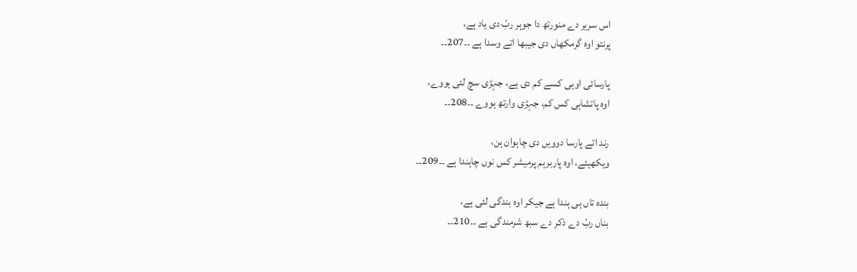اس سریر دے منورتھ دا جوہر ربّ دی یاد ہے،
پرنتو اوہ گرمکھاں دی جیبھا اتے وسدا ہے ۔۔207۔۔

پارسائی اوہی کسے کم دی ہے، جہڑی سچ لئی ہووے،
اوہ پاتشاہی کس کم، جہڑی وارتھ ہووے ۔۔208۔۔

رند اتے پارسا دوویں دی چاہوان ہن،
ویکھیئے، اوہ پاربرہم پرمیشر کس نوں چاہندا ہے ۔۔209۔۔

بندہ تاں ہی ہندا ہے جیکر اوہ بندگی لئی ہے،
بناں ربّ دے ذکر دے سبھ شرمندگی ہے ۔۔210۔۔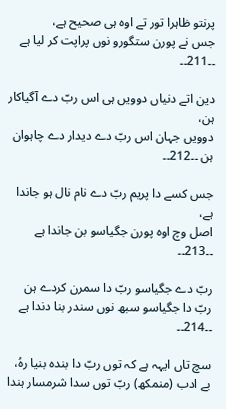پرنتو ظاہرا تور تے اوہ ہی صحیح ہے،
جس نے پورن ستگورو نوں پراپت کر لیا ہے ۔۔211۔۔

دین اتے دنیاں دوویں ہی اس ربّ دے آگیاکار ہن،
دوویں جہان اس ربّ دے دیدار دے چاہوان ہن ۔۔212۔۔

جس کسے دا پریم ربّ دے نام نال ہو جاندا ہے،
اصل وچ اوہ پورن جگیاسو بن جاندا ہے ۔۔213۔۔

ربّ دے جگیاسو ربّ دا سمرن کردے ہن
ربّ دا جگیاسو سبھ نوں سندر بنا دندا ہے ۔۔214۔۔

سچ تاں ایہہ ہے کہ توں ربّ دا بندہ بنیا رہُ،
بے ادب (منمکھ) ربّ توں سدا شرمسار ہندا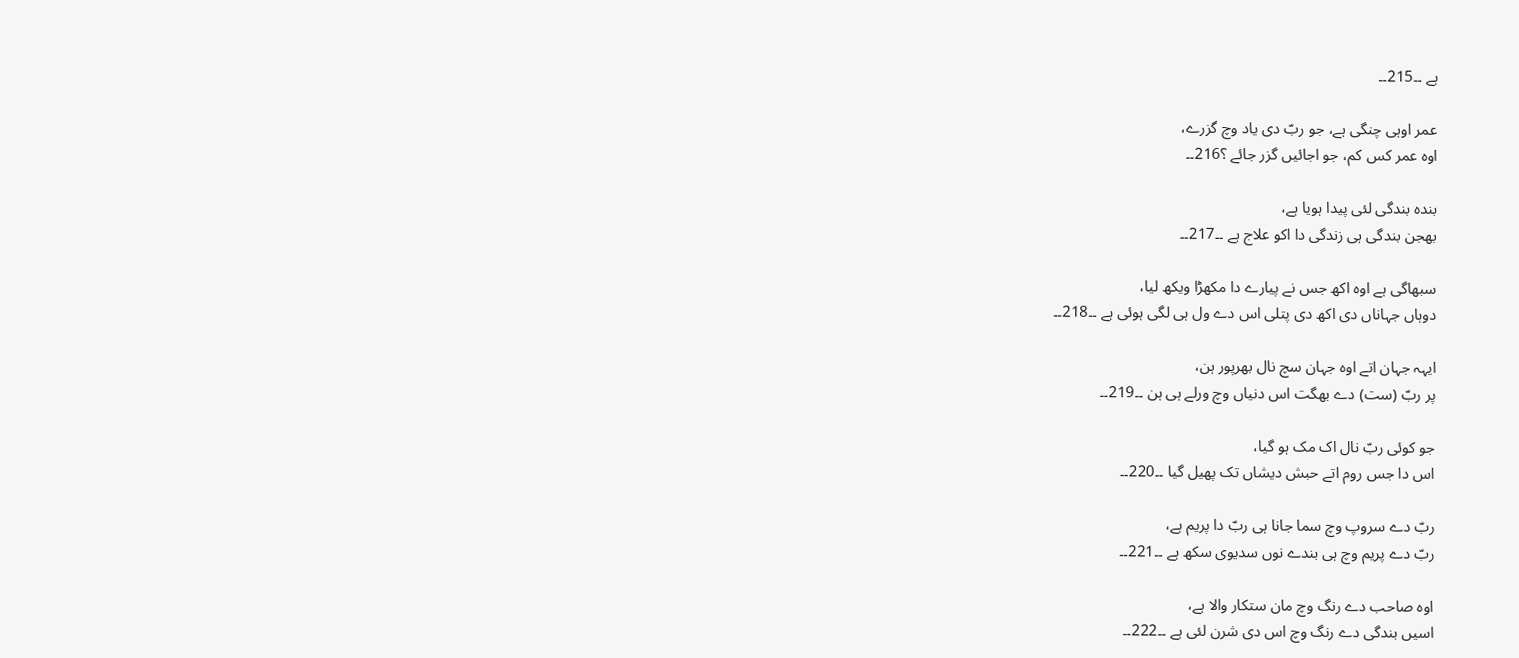ہے ۔۔215۔۔

عمر اوہی چنگی ہے، جو ربّ دی یاد وچ گزرے،
اوہ عمر کس کم، جو اجائیں گزر جائے ؟216۔۔

بندہ بندگی لئی پیدا ہویا ہے،
بھجن بندگی ہی زندگی دا اکو علاج ہے ۔۔217۔۔

سبھاگی ہے اوہ اکھ جس نے پیارے دا مکھڑا ویکھ لیا،
دوہاں جہاناں دی اکھ دی پتلی اس دے ول ہی لگی ہوئی ہے ۔۔218۔۔

ایہہ جہان اتے اوہ جہان سچ نال بھرپور ہن،
پر ربّ (ست) دے بھگت اس دنیاں وچ ورلے ہی ہن ۔۔219۔۔

جو کوئی ربّ نال اک مک ہو گیا،
اس دا جس روم اتے حبش دیشاں تک پھیل گیا ۔۔220۔۔

ربّ دے سروپ وچ سما جانا ہی ربّ دا پریم ہے،
ربّ دے پریم وچ ہی بندے نوں سدیوی سکھ ہے ۔۔221۔۔

اوہ صاحب دے رنگ وچ مان ستکار والا ہے،
اسیں بندگی دے رنگ وچ اس دی شرن لئی ہے ۔۔222۔۔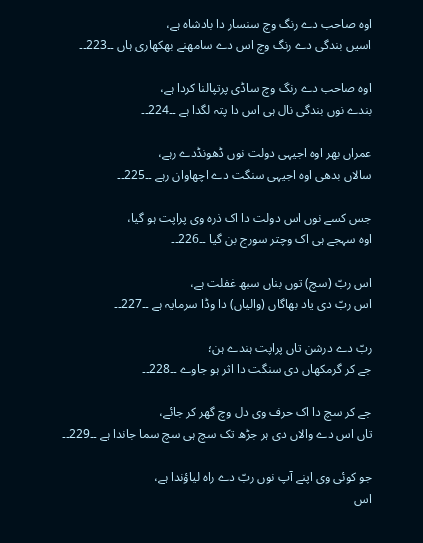اوہ صاحب دے رنگ وچ سنسار دا بادشاہ ہے،
اسیں بندگی دے رنگ وچ اس دے سامھنے بھکھاری ہاں ۔۔223۔۔

اوہ صاحب دے رنگ وچ ساڈی پرتپالنا کردا ہے،
بندے نوں بندگی نال ہی اس دا پتہ لگدا ہے ۔۔224۔۔

عمراں بھر اوہ اجیہی دولت نوں ڈھونڈدے رہے،
سالاں بدھی اوہ اجیہی سنگت دے اچھاوان رہے ۔۔225۔۔

جس کسے نوں اس دولت دا اک ذرہ وی پراپت ہو گیا،
اوہ سہجے ہی اک وچتر سورج بن گیا ۔۔226۔۔

اس ربّ (سچ) توں بناں سبھ غفلت ہے،
اس ربّ دی یاد بھاگاں (والیاں) دا وڈا سرمایہ ہے ۔۔227۔۔

ربّ دے درشن تاں پراپت ہندے ہن؛
جے کر گرمکھاں دی سنگت دا اثر ہو جاوے ۔۔228۔۔

جے کر سچ دا اک حرف وی دل وچ گھر کر جائے،
تاں اس دے والاں دی ہر جڑھ تک سچ ہی سچ سما جاندا ہے ۔۔229۔۔

جو کوئی وی اپنے آپ نوں ربّ دے راہ لیاؤندا ہے،
اس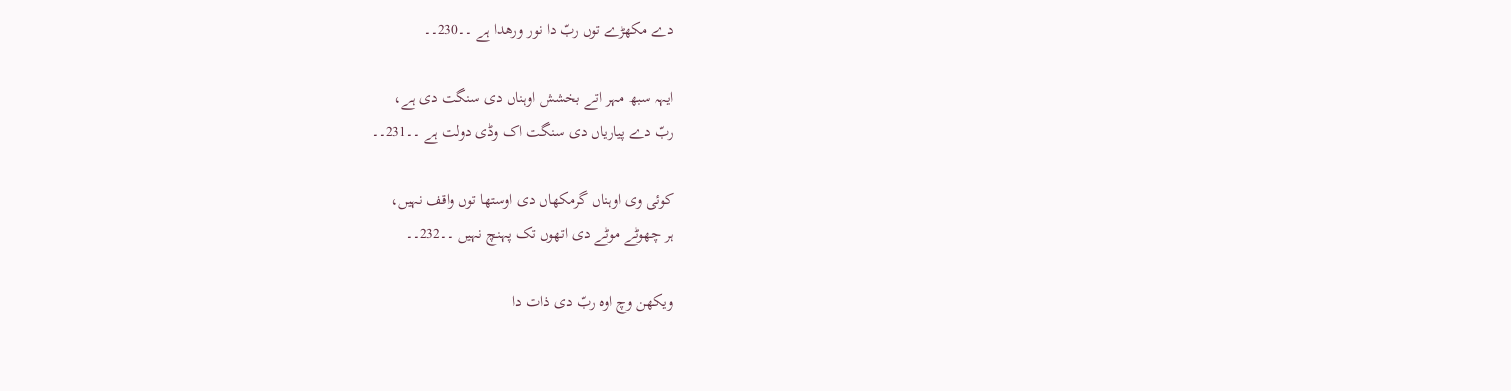دے مکھڑے توں ربّ دا نور ورھدا ہے ۔۔230۔۔

ایہہ سبھ مہر اتے بخشش اوہناں دی سنگت دی ہے،
ربّ دے پیاریاں دی سنگت اک وڈی دولت ہے ۔۔231۔۔

کوئی وی اوہناں گرمکھاں دی اوستھا توں واقف نہیں،
ہر چھوٹے موٹے دی اتھوں تک پہنچ نہیں ۔۔232۔۔

ویکھن وچ اوہ ربّ دی ذات دا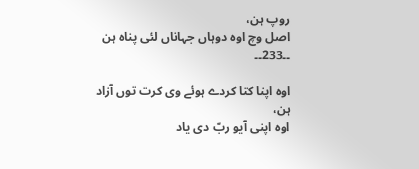روپ ہن،
اصل وچ اوہ دوہاں جہاناں لئی پناہ ہن ۔۔233۔۔

اوہ اپنا کتا کردے ہوئے وی کرت توں آزاد ہن،
اوہ اپنی آیو ربّ دی یاد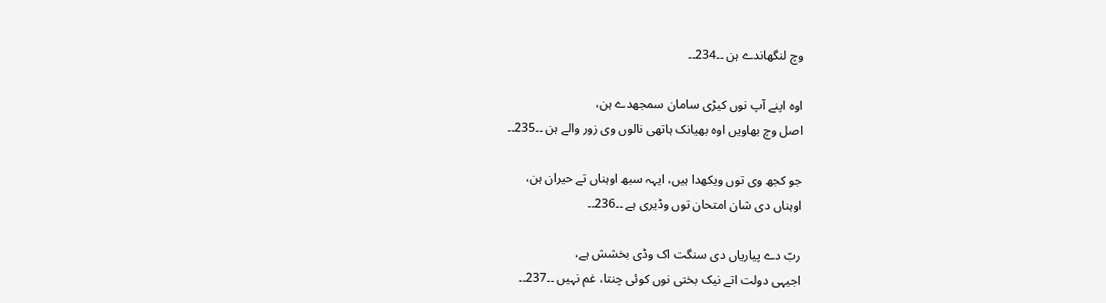وچ لنگھاندے ہن ۔۔234۔۔

اوہ اپنے آپ نوں کیڑی سامان سمجھدے ہن،
اصل وچ بھاویں اوہ بھیانک ہاتھی نالوں وی زور والے ہن ۔۔235۔۔

جو کجھ وی توں ویکھدا ہیں، ایہہ سبھ اوہناں تے حیران ہن،
اوہناں دی شان امتحان توں وڈیری ہے ۔۔236۔۔

ربّ دے پیاریاں دی سنگت اک وڈی بخشش ہے،
اجیہی دولت اتے نیک بختی نوں کوئی چنتا، غم نہیں ۔۔237۔۔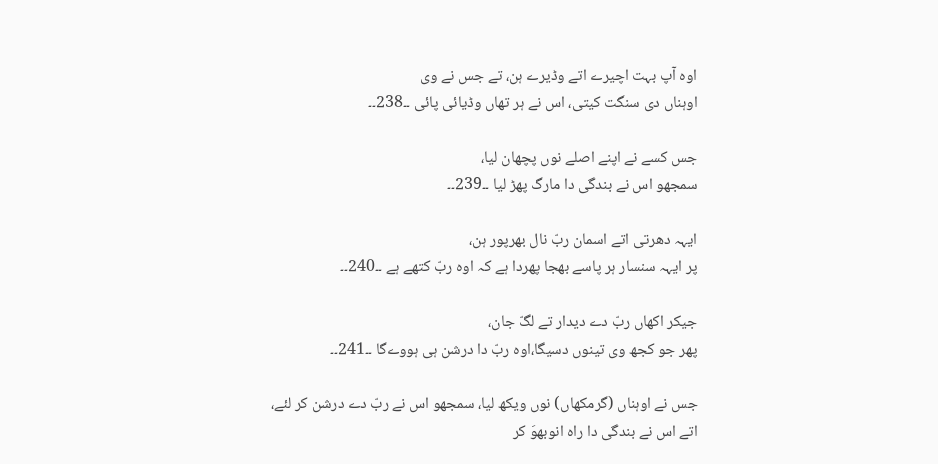اوہ آپ بہت اچیرے اتے وڈیرے ہن، تے جس نے وی
اوہناں دی سنگت کیتی، اس نے ہر تھاں وڈیائی پائی ۔۔238۔۔

جس کسے نے اپنے اصلے نوں پچھان لیا،
سمجھو اس نے بندگی دا مارگ پھڑ لیا ۔۔239۔۔

ایہہ دھرتی اتے اسمان ربّ نال بھرپور ہن،
پر ایہہ سنسار ہر پاسے بھجا پھردا ہے کہ اوہ ربّ کتھے ہے ۔۔240۔۔

جیکر اکھاں ربّ دے دیدار تے لگّ جان،
پھر جو کجھ وی تینوں دسیگا،اوہ ربّ دا درشن ہی ہووےگا ۔۔241۔۔

جس نے اوہناں (گرمکھاں) نوں ویکھ لیا، سمجھو اس نے ربّ دے درشن کر لئے،
اتے اس نے بندگی دا راہ انوبھوَ کر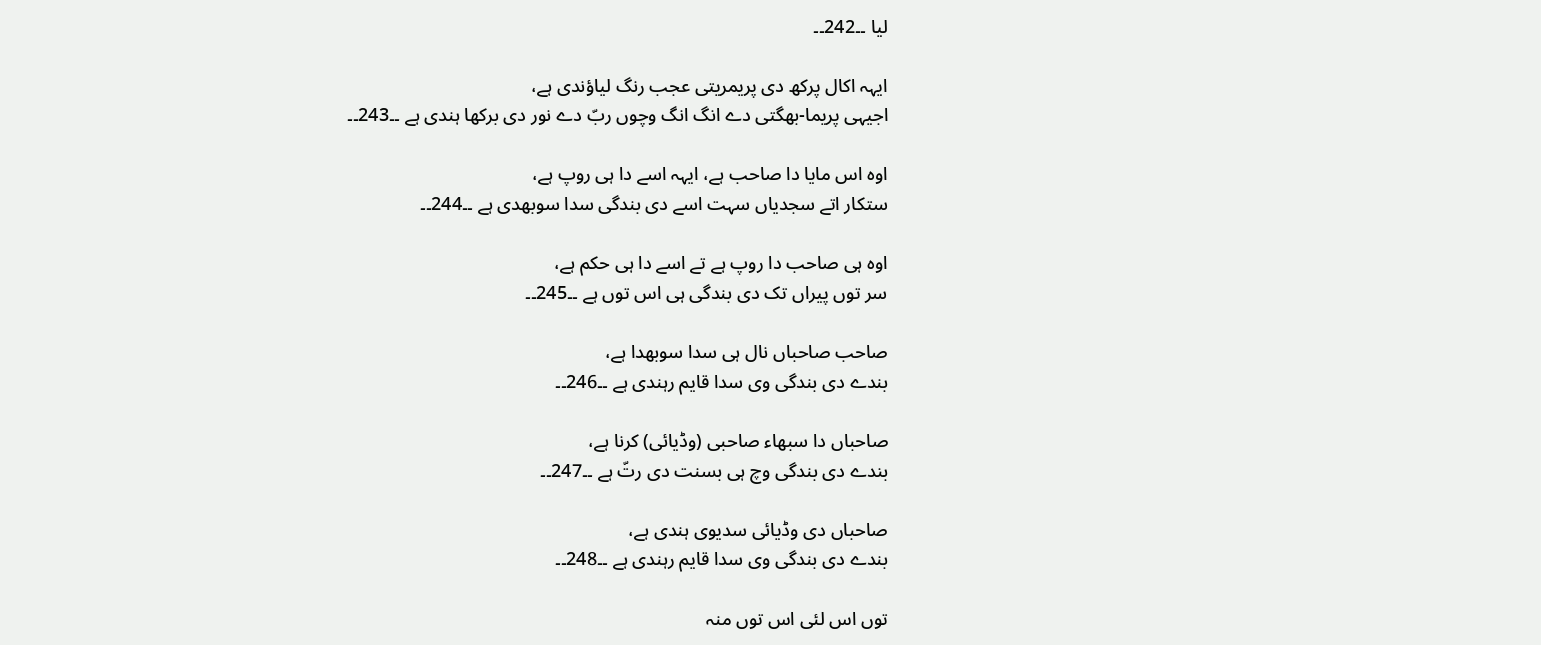لیا ۔۔242۔۔

ایہہ اکال پرکھ دی پریمریتی عجب رنگ لیاؤندی ہے،
اجیہی پریما-بھگتی دے انگ انگ وچوں ربّ دے نور دی برکھا ہندی ہے ۔۔243۔۔

اوہ اس مایا دا صاحب ہے، ایہہ اسے دا ہی روپ ہے،
ستکار اتے سجدیاں سہت اسے دی بندگی سدا سوبھدی ہے ۔۔244۔۔

اوہ ہی صاحب دا روپ ہے تے اسے دا ہی حکم ہے،
سر توں پیراں تک دی بندگی ہی اس توں ہے ۔۔245۔۔

صاحب صاحباں نال ہی سدا سوبھدا ہے،
بندے دی بندگی وی سدا قایم رہندی ہے ۔۔246۔۔

صاحباں دا سبھاء صاحبی (وڈیائی) کرنا ہے،
بندے دی بندگی وچ ہی بسنت دی رتّ ہے ۔۔247۔۔

صاحباں دی وڈیائی سدیوی ہندی ہے،
بندے دی بندگی وی سدا قایم رہندی ہے ۔۔248۔۔

توں اس لئی اس توں منہ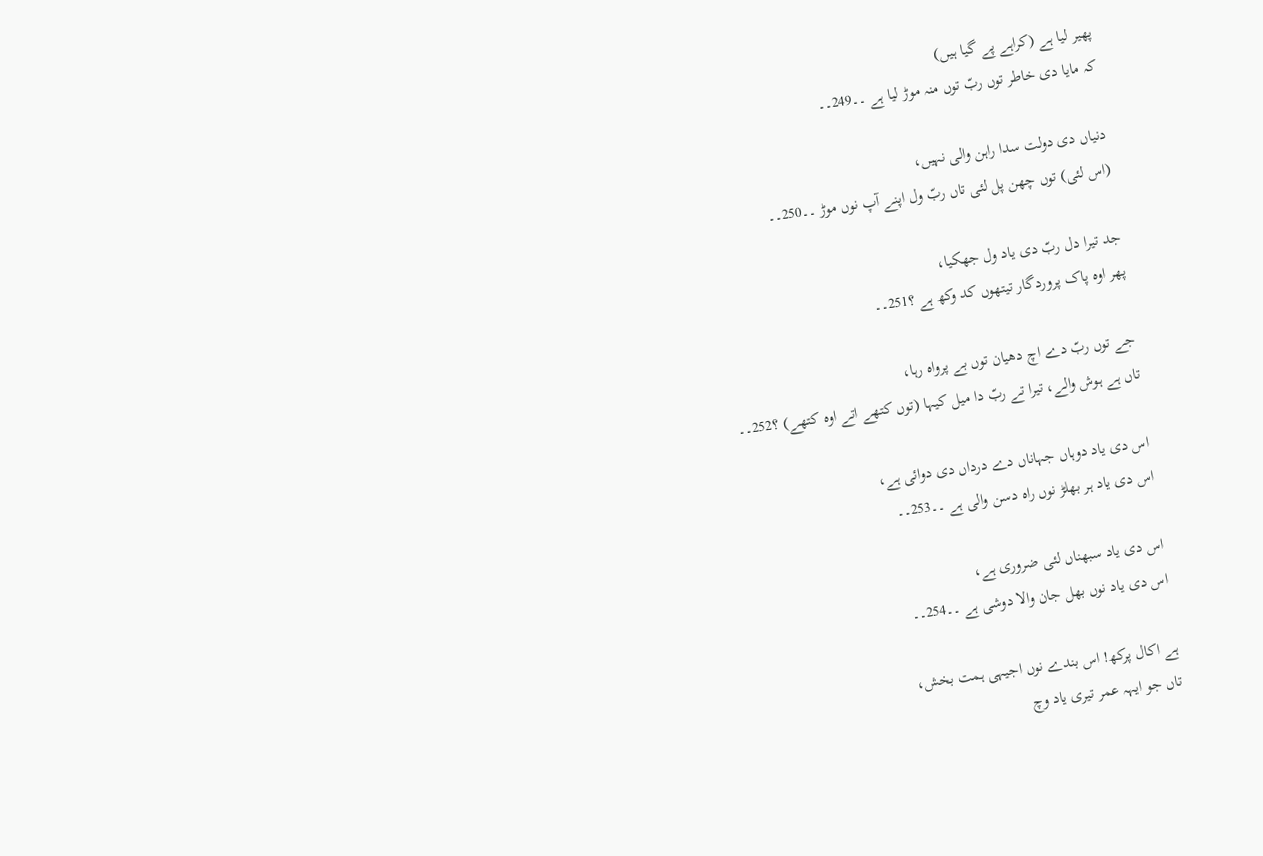پھیر لیا ہے (کراہے پے گیا ہیں)
کہ مایا دی خاطر توں ربّ توں منہ موڑ لیا ہے ۔۔249۔۔

دنیاں دی دولت سدا راہن والی نہیں،
(اس لئی) توں چھن پل لئی تاں ربّ ول اپنے آپ نوں موڑ ۔۔250۔۔

جد تیرا دل ربّ دی یاد ول جھکیا،
پھر اوہ پاک پروردگار تیتھوں کد وکھ ہے ؟251۔۔

جے توں ربّ دے اچ دھیان توں بے پرواہ رہا،
تاں ہے ہوش والے، تیرا تے ربّ دا میل کیہا (توں کتھے اتے اوہ کتھے) ؟252۔۔

اس دی یاد دوہاں جہاناں دے درداں دی دوائی ہے،
اس دی یاد ہر بھلڑ نوں راہ دسن والی ہے ۔۔253۔۔

اس دی یاد سبھناں لئی ضروری ہے،
اس دی یاد نوں بھل جان والا دوشی ہے ۔۔254۔۔

ہے اکال پرکھ! اس بندے نوں اجیہی ہمت بخش،
تاں جو ایہہ عمر تیری یاد وچ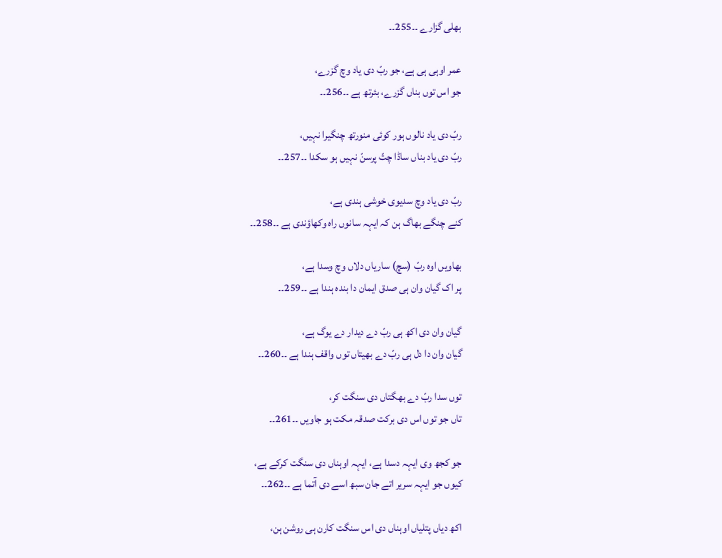بھلی گزارے ۔۔255۔۔

عمر اوہی ہی ہے، جو ربّ دی یاد وچ گزرے،
جو اس توں بناں گزرے، بئرتھ ہے ۔۔256۔۔

ربّ دی یاد نالوں ہور کوئی منورتھ چنگیرا نہیں،
ربّ دی یاد بناں ساڈا چتّ پرسنّ نہیں ہو سکدا ۔۔257۔۔

ربّ دی یاد وچ سدیوی خوشی ہندی ہے،
کنے چنگے بھاگ ہن کہ ایہہ سانوں راہ وکھاؤندی ہے ۔۔258۔۔

بھاویں اوہ ربّ (سچ) ساریاں دلاں وچ وسدا ہے،
پر اک گیان وان ہی صدق ایمان دا بندہ ہندا ہے ۔۔259۔۔

گیان وان دی اکھ ہی ربّ دے دیدار دے یوگ ہے،
گیان وان دا دل ہی ربّ دے بھیتاں توں واقف ہندا ہے ۔۔260۔۔

توں سدا ربّ دے بھگتاں دی سنگت کر،
تاں جو توں اس دی برکت صدقہ مکت ہو جاویں ۔۔261۔۔

جو کجھ وی ایہہ دسدا ہے، ایہہ اوہناں دی سنگت کرکے ہے،
کیوں جو ایہہ سریر اتے جان سبھ اسے دی آتما ہے ۔۔262۔۔

اکھ دیاں پتلیاں اوہناں دی اس سنگت کارن ہی روشن ہن،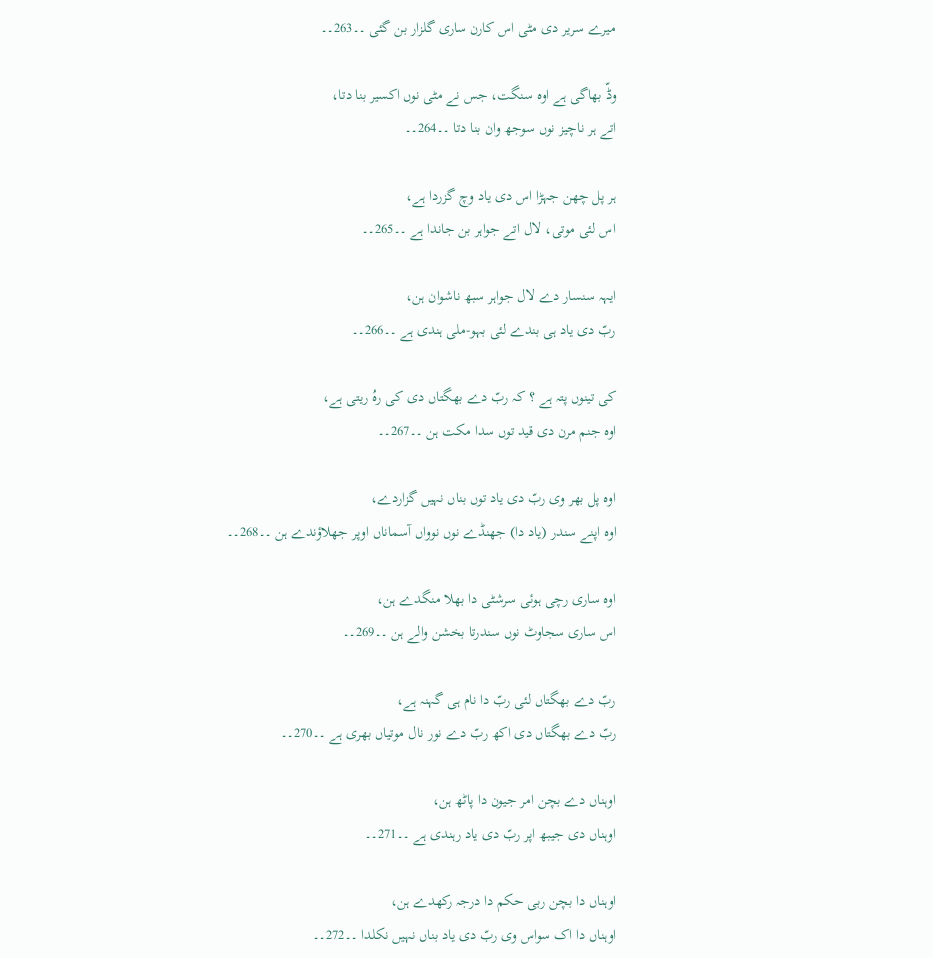میرے سریر دی مٹی اس کارن ساری گلزار بن گئی ۔۔263۔۔

وڈّ بھاگی ہے اوہ سنگت، جس نے مٹی نوں اکسیر بنا دتا،
اتے ہر ناچیز نوں سوجھ وان بنا دتا ۔۔264۔۔

ہر پل چھن جہڑا اس دی یاد وچ گزردا ہے،
اس لئی موتی، لال اتے جواہر بن جاندا ہے ۔۔265۔۔

ایہہ سنسار دے لال جواہر سبھ ناشوان ہن،
ربّ دی یاد ہی بندے لئی بہو-ملی ہندی ہے ۔۔266۔۔

کی تینوں پتہ ہے ؟ کہ ربّ دے بھگتاں دی کی رہُ ریتی ہے،
اوہ جنم مرن دی قید توں سدا مکت ہن ۔۔267۔۔

اوہ پل بھر وی ربّ دی یاد توں بناں نہیں گزاردے،
اوہ اپنے سندر (یاد دا) جھنڈے نوں نوواں آسماناں اوپر جھلاؤندے ہن ۔۔268۔۔

اوہ ساری رچی ہوئی سرشٹی دا بھلا منگدے ہن،
اس ساری سجاوٹ نوں سندرتا بخشن والے ہن ۔۔269۔۔

ربّ دے بھگتاں لئی ربّ دا نام ہی گہنہ ہے،
ربّ دے بھگتاں دی اکھ ربّ دے نور نال موتیاں بھری ہے ۔۔270۔۔

اوہناں دے بچن امر جیون دا پاٹھ ہن،
اوہناں دی جیبھ اپر ربّ دی یاد رہندی ہے ۔۔271۔۔

اوہناں دا بچن ربی حکم دا درجہ رکھدے ہن،
اوہناں دا اک سواس وی ربّ دی یاد بناں نہیں نکلدا ۔۔272۔۔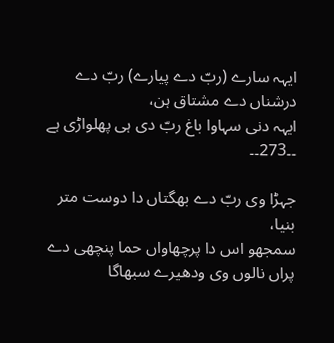ایہہ سارے (ربّ دے پیارے) ربّ دے درشناں دے مشتاق ہن،
ایہہ دنی سہاوا باغ ربّ دی ہی پھلواڑی ہے ۔۔273۔۔

جہڑا وی ربّ دے بھگتاں دا دوست متر بنیا،
سمجھو اس دا پرچھاواں حما پنچھی دے پراں نالوں وی ودھیرے سبھاگا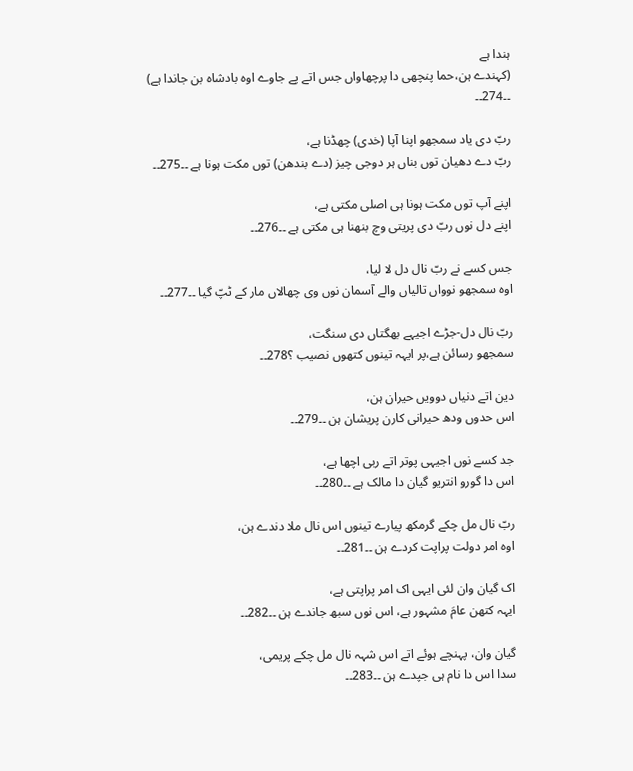ہندا ہے
(کہندے ہن،حما پنچھی دا پرچھاواں جس اتے پے جاوے اوہ بادشاہ بن جاندا ہے) ۔۔274۔۔

ربّ دی یاد سمجھو اپنا آپا (خدی) چھڈنا ہے،
ربّ دے دھیان توں بناں ہر دوجی چیز (دے بندھن) توں مکت ہونا ہے ۔۔275۔۔

اپنے آپ توں مکت ہونا ہی اصلی مکتی ہے،
اپنے دل نوں ربّ دی پریتی وچ بنھنا ہی مکتی ہے ۔۔276۔۔

جس کسے نے ربّ نال دل لا لیا،
اوہ سمجھو نوواں تالیاں والے آسمان نوں وی چھالاں مار کے ٹپّ گیا ۔۔277۔۔

ربّ نال دل-جڑے اجیہے بھگتاں دی سنگت،
سمجھو رسائن ہے،پر ایہہ تینوں کتھوں نصیب ؟278۔۔

دین اتے دنیاں دوویں حیران ہن،
اس حدوں ودھ حیرانی کارن پریشان ہن ۔۔279۔۔

جد کسے نوں اجیہی پوتر اتے ربی اچھا ہے،
اس دا گورو انتریو گیان دا مالک ہے ۔۔280۔۔

ربّ نال مل چکے گرمکھ پیارے تینوں اس نال ملا دندے ہن،
اوہ امر دولت پراپت کردے ہن ۔۔281۔۔

اک گیان وان لئی ایہی اک امر پراپتی ہے،
ایہہ کتھن عامَ مشہور ہے، اس نوں سبھ جاندے ہن ۔۔282۔۔

گیان وان، پہنچے ہوئے اتے اس شہہ نال مل چکے پریمی،
سدا اس دا نام ہی جپدے ہن ۔۔283۔۔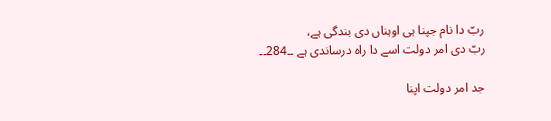ربّ دا نام جپنا ہی اوہناں دی بندگی ہے،
ربّ دی امر دولت اسے دا راہ درساندی ہے ۔۔284۔۔

جد امر دولت اپنا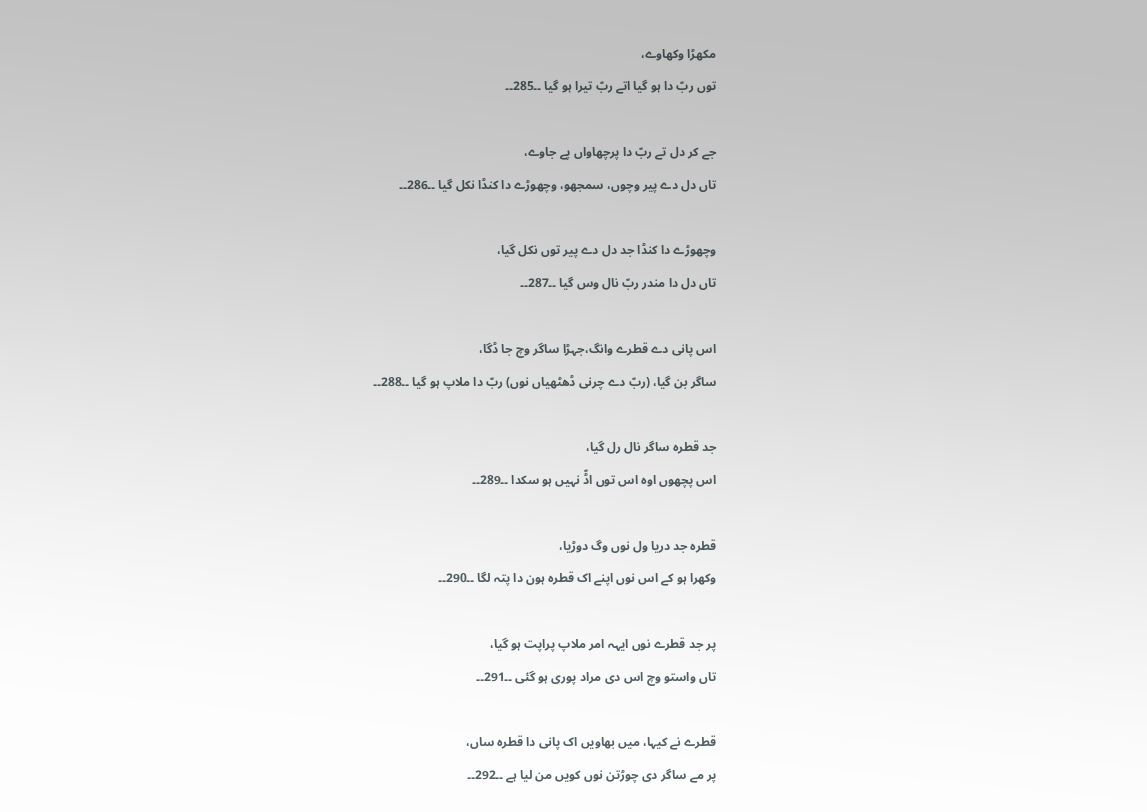مکھڑا وکھاوے،
توں ربّ دا ہو گیا اتے ربّ تیرا ہو گیا ۔۔285۔۔

جے کر دل تے ربّ دا پرچھاواں پے جاوے،
تاں دل دے پیر وچوں، سمجھو، وچھوڑے دا کنڈا نکل گیا ۔۔286۔۔

وچھوڑے دا کنڈا جد دل دے پیر توں نکل گیا،
تاں دل دا مندر ربّ نال وس گیا ۔۔287۔۔

اس پانی دے قطرے وانگ،جہڑا ساگر وچ جا ڈگا،
ساگر بن گیا، (ربّ دے چرنی ڈھٹھیاں نوں) ربّ دا ملاپ ہو گیا ۔۔288۔۔

جد قطرہ ساگر نال رل گیا،
اس پچھوں اوہ اس توں اڈّ نہیں ہو سکدا ۔۔289۔۔

قطرہ جد دریا ول نوں وگ دوڑیا،
وکھرا ہو کے اس نوں اپنے اک قطرہ ہون دا پتہ لگا ۔۔290۔۔

پر جد قطرے نوں ایہہ امر ملاپ پراپت ہو گیا،
تاں واستو وچ اس دی مراد پوری ہو گئی ۔۔291۔۔

قطرے نے کیہا، میں بھاویں اک پانی دا قطرہ ساں،
پر مے ساگر دی چوڑتن نوں کویں من لیا ہے ۔۔292۔۔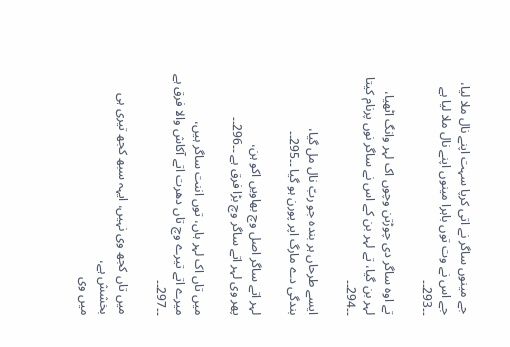جے مینوں ساگر نے اتی کرپا سہت اپنے نال ملا لیا،
جے اس نے وت توں باہرا مینوں اپنے نال ملا لیا ہے ۔۔293۔۔

تے اوہ ساگر دی چوڑتن وچوں اک لہر وانگ اٹھیا،
لہر بن گیا، تے لہر بن کے اس نے ساگر نوں پرنام کیتا ۔۔294۔۔

ایسے طرحاں ہر بندہ جو ربّ نال مل گیا،
بندگی دے مارگ اپر پورن ہو گیا ۔۔295۔۔

لہر اتے ساگر اصل وچ بھاویں اکو ہن،
پھر وی لہر اتے ساگر وچ بڑا فرق ہے ۔۔296۔۔

میں تاں اک لہر ہاں، توں اننت ساگر ہیں،
میرے اتے تیرے وچ تاں دھرت اتے آکاش والا فرق ہے ۔۔297۔۔

میں تاں کجھ وی نہیں، ایہہ سبھ کجھ تیری ہی بخشش ہے،
میں وی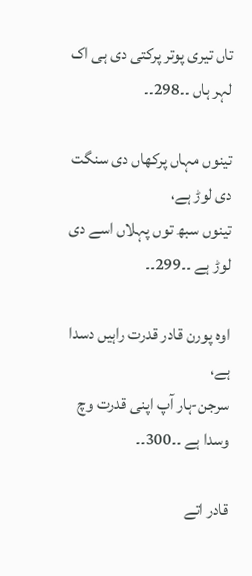تاں تیری پوتر پرکتی دی ہی اک لہر ہاں ۔۔298۔۔

تینوں مہاں پرکھاں دی سنگت دی لوڑ ہے،
تینوں سبھ توں پہلاں اسے دی لوڑ ہے ۔۔299۔۔

اوہ پورن قادر قدرت راہیں دسدا ہے،
سرجن-ہار آپ اپنی قدرت وچ وسدا ہے ۔۔300۔۔

قادر اتے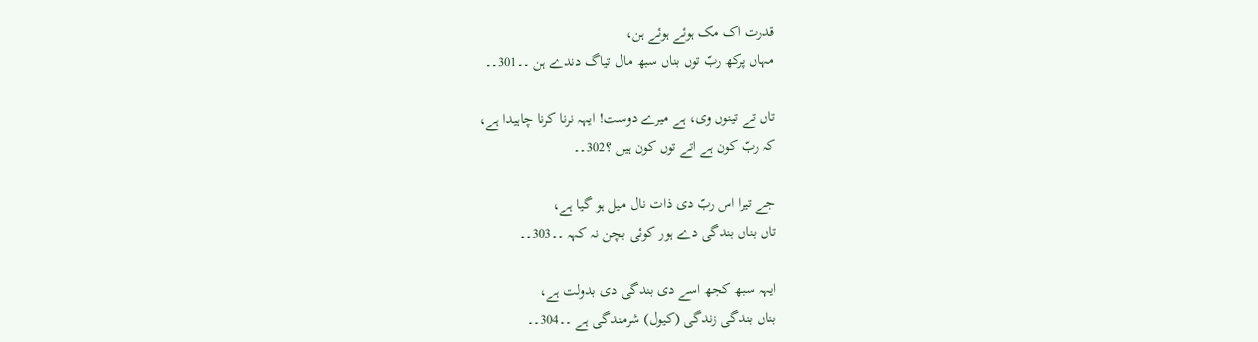قدرت اک مک ہوئے ہوئے ہن،
مہاں پرکھ ربّ توں بناں سبھ مال تیاگ دندے ہن ۔۔301۔۔

تاں تے تینوں وی، ہے میرے دوست! ایہہ نرنا کرنا چاہیدا ہے،
کہ ربّ کون ہے اتے توں کون ہیں ؟302۔۔

جے تیرا اس ربّ دی ذات نال میل ہو گیا ہے،
تاں بناں بندگی دے ہور کوئی بچن نہ کہہ ۔۔303۔۔

ایہہ سبھ کجھ اسے دی بندگی دی بدولت ہے،
بناں بندگی زندگی (کیول) شرمندگی ہے ۔۔304۔۔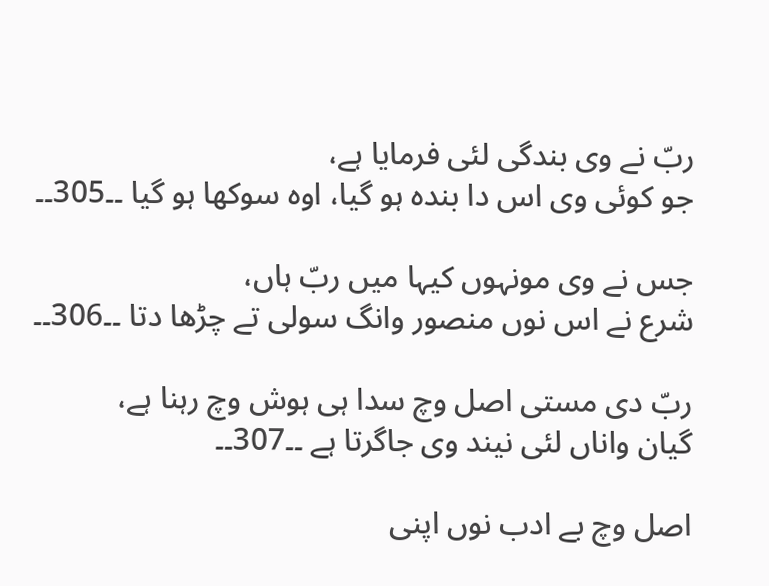ربّ نے وی بندگی لئی فرمایا ہے،
جو کوئی وی اس دا بندہ ہو گیا، اوہ سوکھا ہو گیا ۔۔305۔۔

جس نے وی مونہوں کیہا میں ربّ ہاں،
شرع نے اس نوں منصور وانگ سولی تے چڑھا دتا ۔۔306۔۔

ربّ دی مستی اصل وچ سدا ہی ہوش وچ رہنا ہے،
گیان واناں لئی نیند وی جاگرتا ہے ۔۔307۔۔

اصل وچ بے ادب نوں اپنی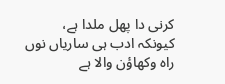کرنی دا پھل ملدا ہے،
کیونکہ ادب ہی ساریاں نوں راہ وکھاؤن والا ہے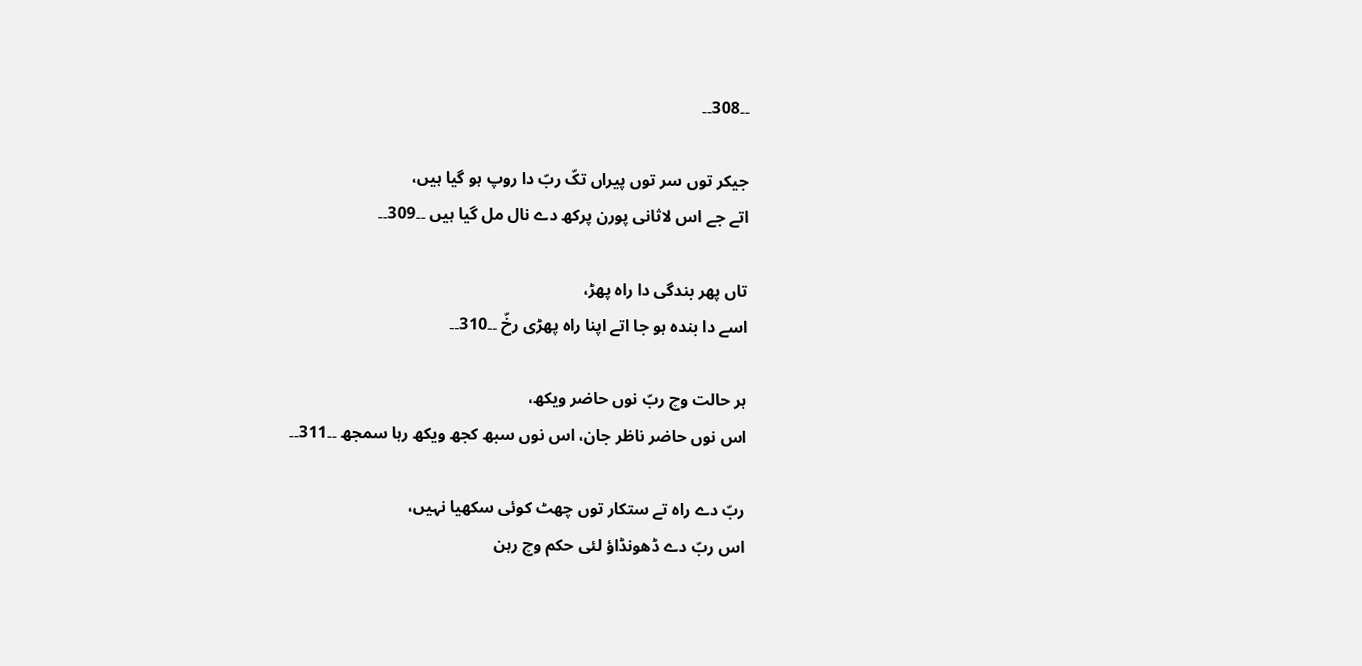۔۔308۔۔

جیکر توں سر توں پیراں تکّ ربّ دا روپ ہو گیا ہیں،
اتے جے اس لاثانی پورن پرکھ دے نال مل گیا ہیں ۔۔309۔۔

تاں پھر بندگی دا راہ پھڑ،
اسے دا بندہ ہو جا اتے اپنا راہ پھڑی رخّ ۔۔310۔۔

ہر حالت وچ ربّ نوں حاضر ویکھ،
اس نوں حاضر ناظر جان، اس نوں سبھ کجھ ویکھ رہا سمجھ ۔۔311۔۔

ربّ دے راہ تے ستکار توں چھٹ کوئی سکھیا نہیں،
اس ربّ دے ڈھونڈاؤ لئی حکم وچ رہن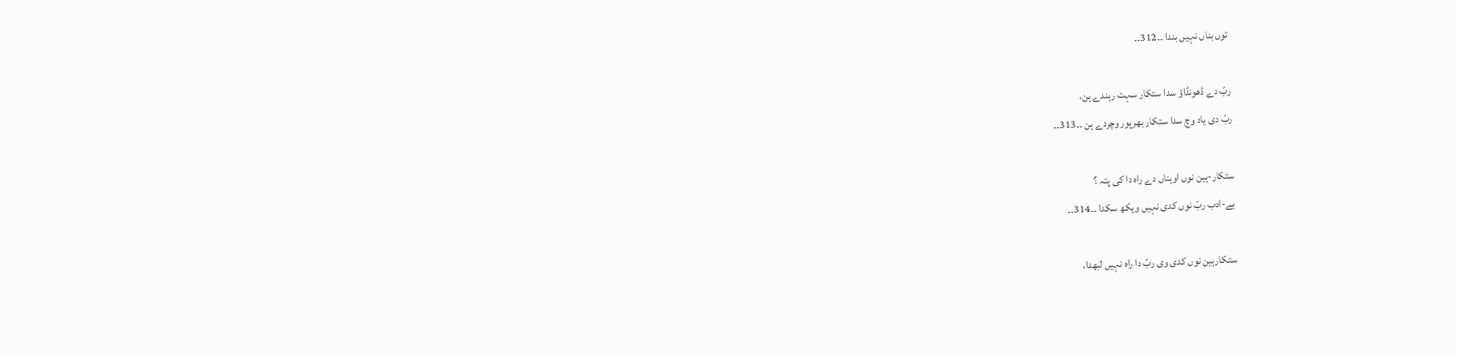توں بناں نہیں بندا ۔۔312۔۔

ربّ دے ڈھونڈاؤ سدا ستکار سہت رہندے ہن،
ربّ دی یاد وچ سدا ستکار بھرپور وچردے ہن ۔۔313۔۔

ستکار-ہین نوں اوہناں دے راہ دا کی پتہ ؟
بے-ادب ربّ نوں کدی نہیں ویکھ سکدا ۔۔314۔۔

ستکارہین نوں کدی وی ربّ دا راہ نہیں لبھدا،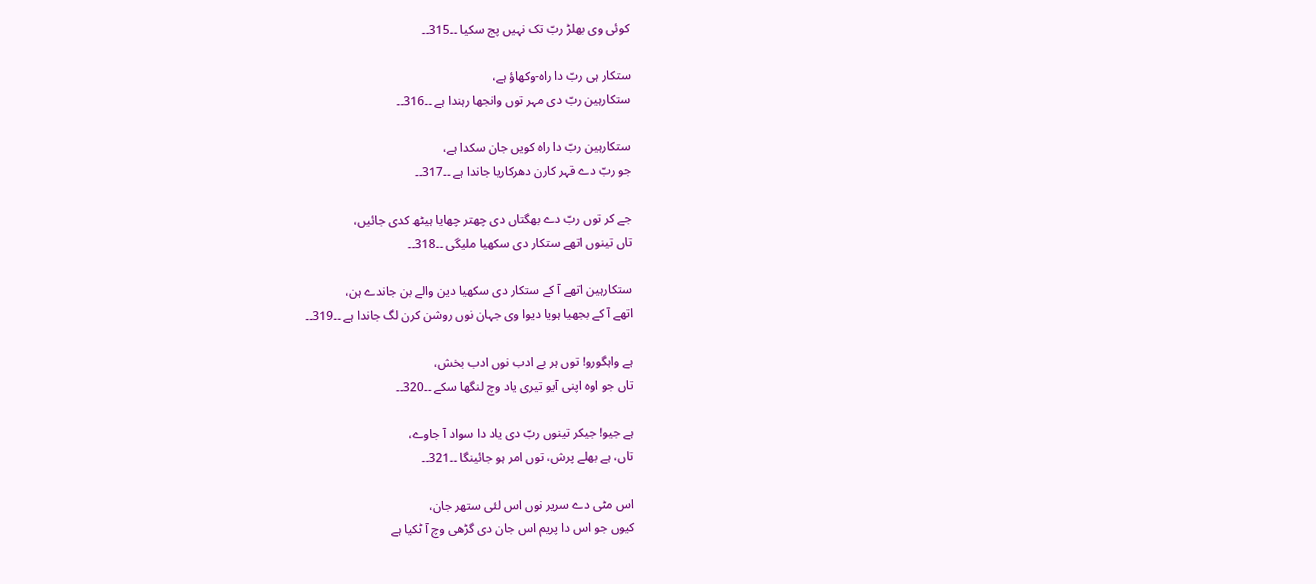کوئی وی بھلڑ ربّ تک نہیں پج سکیا ۔۔315۔۔

ستکار ہی ربّ دا راہ-وکھاؤ ہے،
ستکارہین ربّ دی مہر توں وانجھا رہندا ہے ۔۔316۔۔

ستکارہین ربّ دا راہ کویں جان سکدا ہے،
جو ربّ دے قہر کارن دھرکاریا جاندا ہے ۔۔317۔۔

جے کر توں ربّ دے بھگتاں دی چھتر چھایا ہیٹھ کدی جائیں،
تاں تینوں اتھے ستکار دی سکھیا ملیگی ۔۔318۔۔

ستکارہین اتھے آ کے ستکار دی سکھیا دین والے بن جاندے ہن،
اتھے آ کے بجھیا ہویا دیوا وی جہان نوں روشن کرن لگ جاندا ہے ۔۔319۔۔

ہے واہگورو! توں ہر بے ادب نوں ادب بخش،
تاں جو اوہ اپنی آیو تیری یاد وچ لنگھا سکے ۔۔320۔۔

ہے جیو! جیکر تینوں ربّ دی یاد دا سواد آ جاوے،
تاں، ہے بھلے پرش، توں امر ہو جائینگا ۔۔321۔۔

اس مٹی دے سریر نوں اس لئی ستھر جان،
کیوں جو اس دا پریم اس جان دی گڑھی وچ آ ٹکیا ہے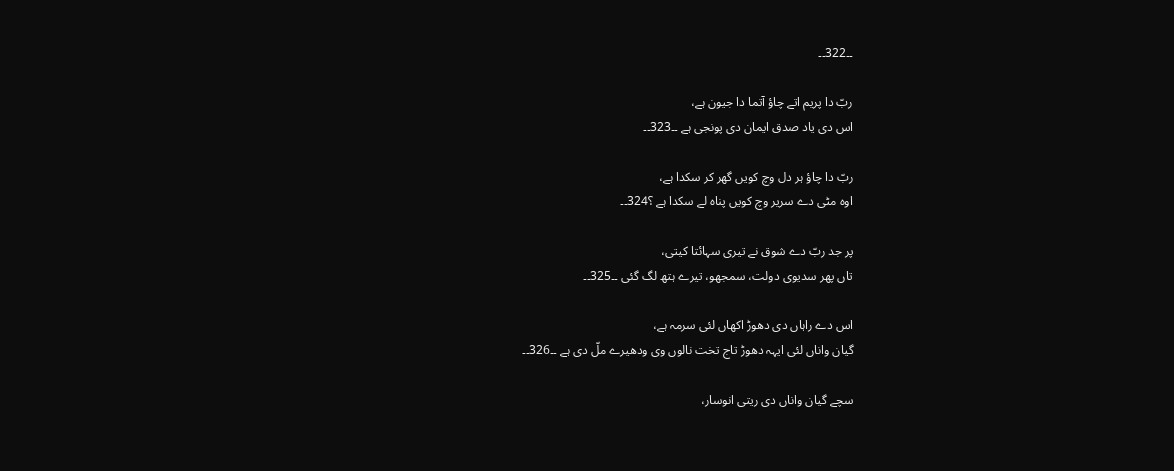۔۔322۔۔

ربّ دا پریم اتے چاؤ آتما دا جیون ہے،
اس دی یاد صدق ایمان دی پونجی ہے ۔۔323۔۔

ربّ دا چاؤ ہر دل وچ کویں گھر کر سکدا ہے،
اوہ مٹی دے سریر وچ کویں پناہ لے سکدا ہے ؟324۔۔

پر جد ربّ دے شوق نے تیری سہائتا کیتی،
تاں پھر سدیوی دولت، سمجھو، تیرے ہتھ لگ گئی ۔۔325۔۔

اس دے راہاں دی دھوڑ اکھاں لئی سرمہ ہے،
گیان واناں لئی ایہہ دھوڑ تاج تخت نالوں وی ودھیرے ملّ دی ہے ۔۔326۔۔

سچے گیان واناں دی ریتی انوسار،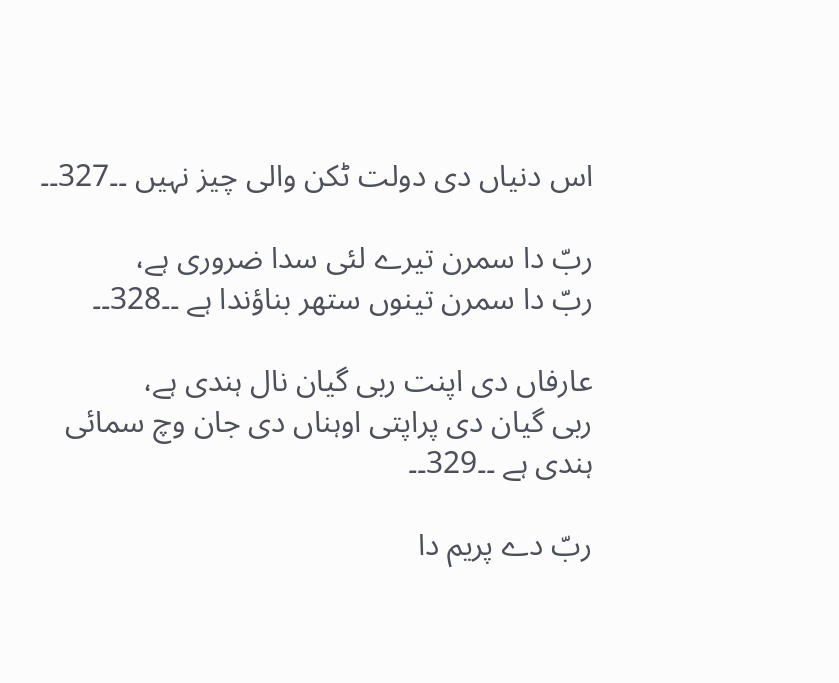اس دنیاں دی دولت ٹکن والی چیز نہیں ۔۔327۔۔

ربّ دا سمرن تیرے لئی سدا ضروری ہے،
ربّ دا سمرن تینوں ستھر بناؤندا ہے ۔۔328۔۔

عارفاں دی اپنت ربی گیان نال ہندی ہے،
ربی گیان دی پراپتی اوہناں دی جان وچ سمائی ہندی ہے ۔۔329۔۔

ربّ دے پریم دا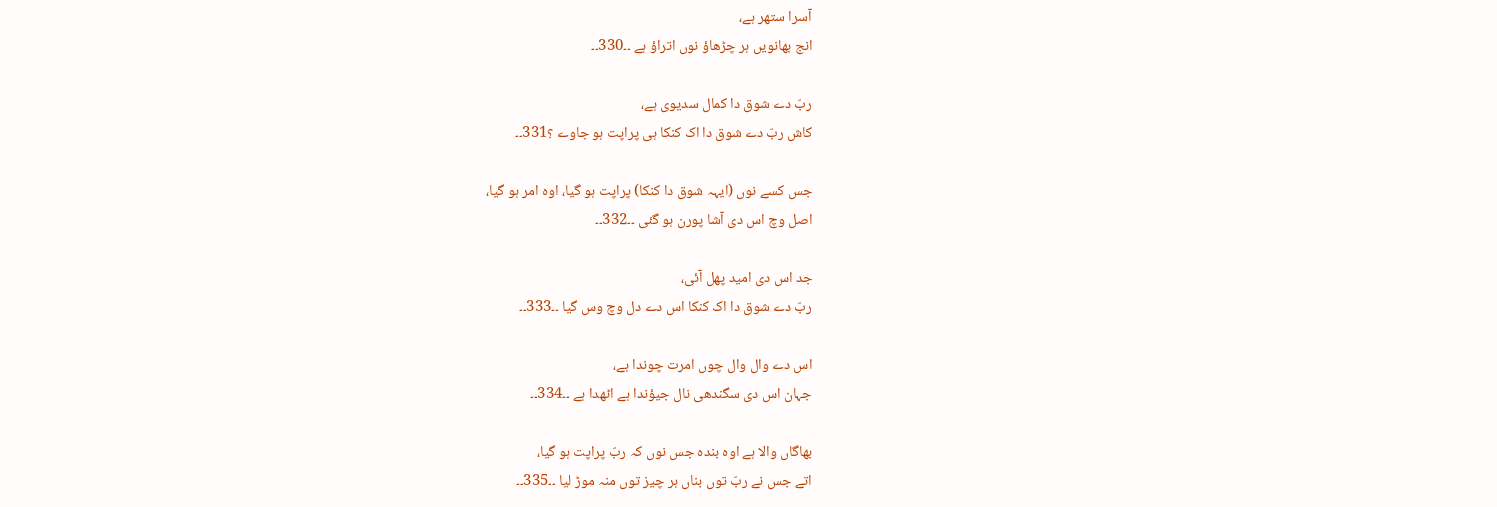آسرا ستھر ہے،
انج بھانویں ہر چڑھاؤ نوں اتراؤ ہے ۔۔330۔۔

ربّ دے شوق دا کمال سدیوی ہے،
کاش ربّ دے شوق دا اک کنکا ہی پراپت ہو جاوے ؟331۔۔

جس کسے نوں (ایہہ شوق دا کنکا) پراپت ہو گیا، اوہ امر ہو گیا،
اصل وچ اس دی آشا پورن ہو گئی ۔۔332۔۔

جد اس دی امید پھل آئی،
ربّ دے شوق دا اک کنکا اس دے دل وچ وس گیا ۔۔333۔۔

اس دے وال وال چوں امرت چوندا ہے،
جہان اس دی سگندھی نال جیؤندا ہے اٹھدا ہے ۔۔334۔۔

بھاگاں والا ہے اوہ بندہ جس نوں کہ ربّ پراپت ہو گیا،
اتے جس نے ربّ توں بناں ہر چیز توں منہ موڑ لیا ۔۔335۔۔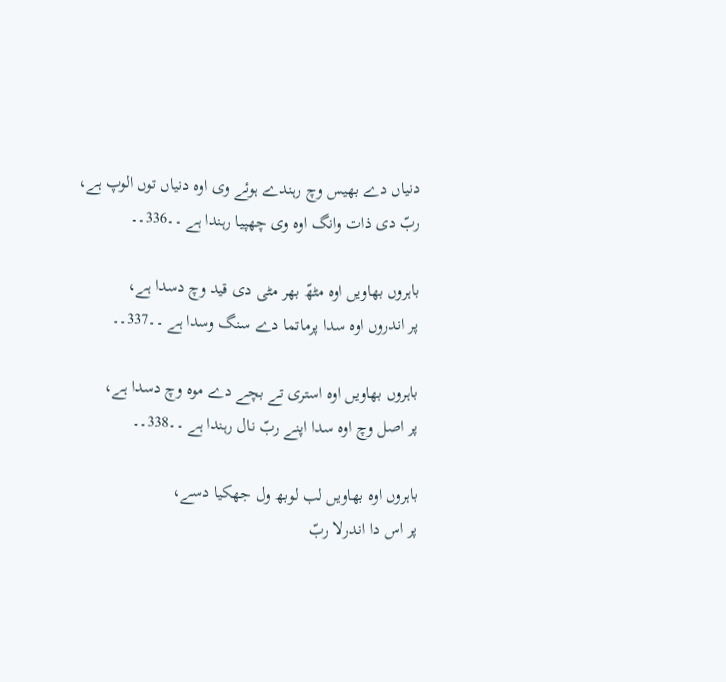دنیاں دے بھیس وچ رہندے ہوئے وی اوہ دنیاں توں الوپ ہے،
ربّ دی ذات وانگ اوہ وی چھپیا رہندا ہے ۔۔336۔۔

باہروں بھاویں اوہ مٹھّ بھر مٹی دی قید وچ دسدا ہے،
پر اندروں اوہ سدا پرماتما دے سنگ وسدا ہے ۔۔337۔۔

باہروں بھاویں اوہ استری تے بچے دے موہ وچ دسدا ہے،
پر اصل وچ اوہ سدا اپنے ربّ نال رہندا ہے ۔۔338۔۔

باہروں اوہ بھاویں لب لوبھ ول جھکیا دسے،
پر اس دا اندرلا ربّ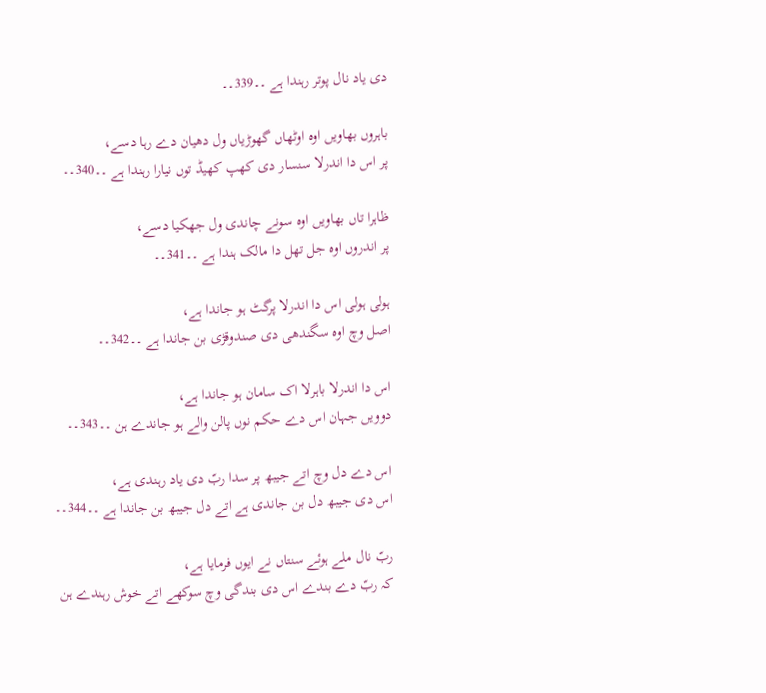دی یاد نال پوتر رہندا ہے ۔۔339۔۔

باہروں بھاویں اوہ اوٹھاں گھوڑیاں ول دھیان دے رہا دسے،
پر اس دا اندرلا سنسار دی کھپ کھیڈ توں نیارا رہندا ہے ۔۔340۔۔

ظاہرا تاں بھاویں اوہ سونے چاندی ول جھکیا دسے،
پر اندروں اوہ جل تھل دا مالک ہندا ہے ۔۔341۔۔

ہولی ہولی اس دا اندرلا پرگٹ ہو جاندا ہے،
اصل وچ اوہ سگندھی دی صندوقڑی بن جاندا ہے ۔۔342۔۔

اس دا اندرلا باہرلا اک سامان ہو جاندا ہے،
دوویں جہان اس دے حکم نوں پالن والے ہو جاندے ہن ۔۔343۔۔

اس دے دل وچ اتے جیبھ پر سدا ربّ دی یاد رہندی ہے،
اس دی جیبھ دل بن جاندی ہے اتے دل جیبھ بن جاندا ہے ۔۔344۔۔

ربّ نال ملے ہوئے سنتاں نے ایوں فرمایا ہے،
کہ ربّ دے بندے اس دی بندگی وچ سوکھے اتے خوش رہندے ہن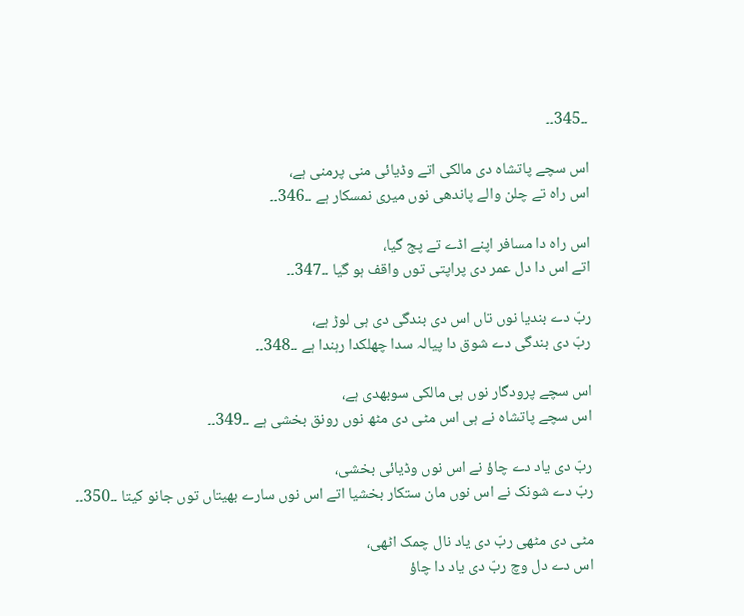۔۔345۔۔

اس سچے پاتشاہ دی مالکی اتے وڈیائی منی پرمنی ہے،
اس راہ تے چلن والے پاندھی نوں میری نمسکار ہے ۔۔346۔۔

اس راہ دا مسافر اپنے اڈے تے پج گیا،
اتے اس دا دل عمر دی پراپتی توں واقف ہو گیا ۔۔347۔۔

ربّ دے بندیا نوں تاں اس دی بندگی دی ہی لوڑ ہے،
ربّ دی بندگی دے شوق دا پیالہ سدا چھلکدا رہندا ہے ۔۔348۔۔

اس سچے پرودگار نوں ہی مالکی سوبھدی ہے،
اس سچے پاتشاہ نے ہی اس مٹی دی مٹھ نوں رونق بخشی ہے ۔۔349۔۔

ربّ دی یاد دے چاؤ نے اس نوں وڈیائی بخشی،
ربّ دے شونک نے اس نوں مان ستکار بخشیا اتے اس نوں سارے بھیتاں توں جانو کیتا ۔۔350۔۔

مٹی دی مٹھی ربّ دی یاد نال چمک اٹھی،
اس دے دل وچ ربّ دی یاد دا چاؤ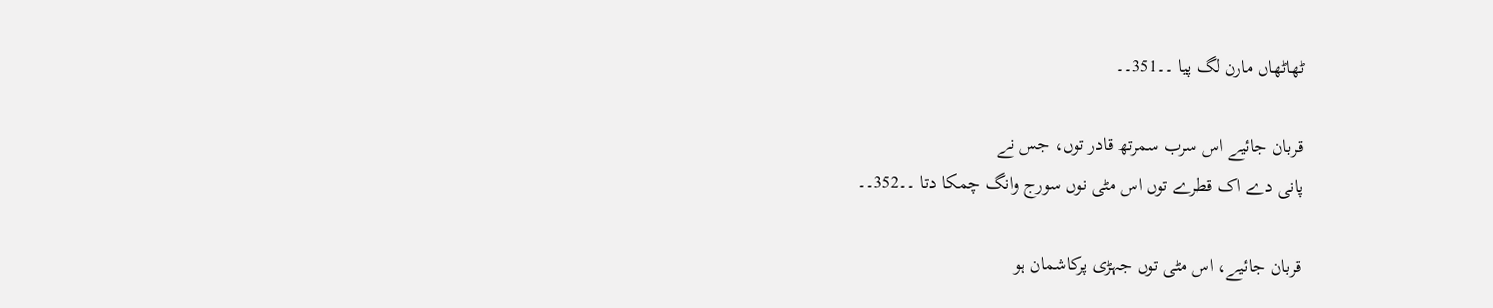ٹھاٹھاں مارن لگ پیا ۔۔351۔۔

قربان جائیے اس سرب سمرتھ قادر توں، جس نے
پانی دے اک قطرے توں اس مٹی نوں سورج وانگ چمکا دتا ۔۔352۔۔

قربان جائیے، اس مٹی توں جہڑی پرکاشمان ہو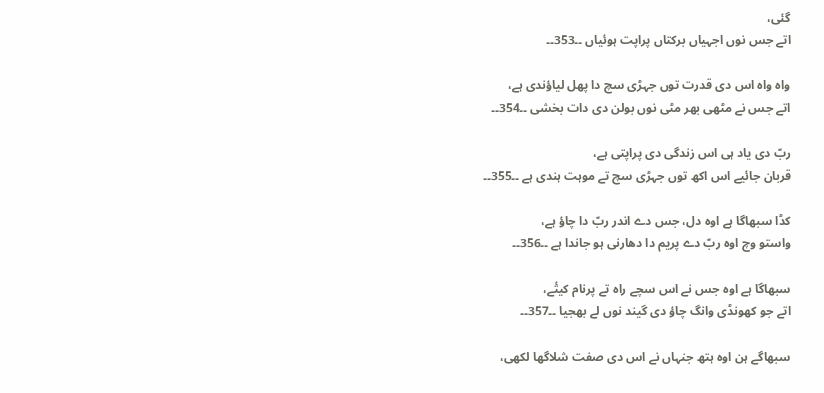گئی،
اتے جس نوں اجہیاں برکتاں پراپت ہوئیاں ۔۔353۔۔

واہ واہ اس دی قدرت توں جہڑی سچ دا پھل لیاؤندی ہے،
اتے جس نے مٹھی بھر مٹی نوں بولن دی دات بخشی ۔۔354۔۔

ربّ دی یاد ہی اس زندگی دی پراپتی ہے،
قربان جائیے اس اکھ توں جہڑی سچ تے موہت ہندی ہے ۔۔355۔۔

کڈا سبھاگا ہے اوہ دل، جس دے اندر ربّ دا چاؤ ہے،
واستو وچ اوہ ربّ دے پریم دا دھارنی ہو جاندا ہے ۔۔356۔۔

سبھاگا ہے اوہ جس نے اس سچے راہ تے پرنام کیتٔے،
اتے جو کھونڈی وانگ چاؤ دی گیند نوں لے بھجیا ۔۔357۔۔

سبھاگے ہن اوہ ہتھ جنہاں نے اس دی صفت شلاگھا لکھی،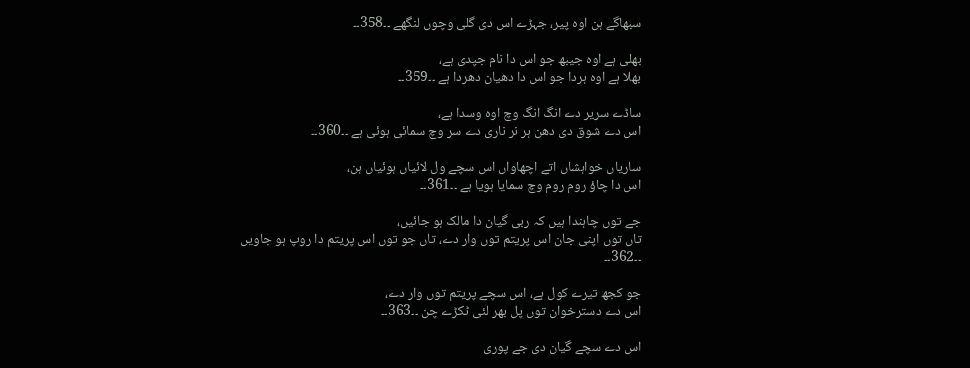سبھاگے ہن اوہ پیر، جہڑے اس دی گلی وچوں لنگھے ۔۔358۔۔

بھلی ہے اوہ جیبھ جو اس دا نام جپدی ہے،
بھلا ہے اوہ ہردا جو اس دا دھیان دھردا ہے ۔۔359۔۔

ساڈے سریر دے انگ انگ وچ اوہ وسدا ہے،
اس دے شوق دی دھن ہر نر ناری دے سر وچ سمائی ہوئی ہے ۔۔360۔۔

ساریاں خواہشاں اتے اچھاواں اس سچے ول لائیاں ہوئیاں ہن،
اس دا چاؤ روم روم وچ سمایا ہویا ہے ۔۔361۔۔

جے توں چاہندا ہیں کہ ربی گیان دا مالک ہو جائیں،
تاں توں اپنی جان اس پریتم توں وار دے، تاں جو توں اس پریتم دا روپ ہو جاویں ۔۔362۔۔

جو کجھ تیرے کول ہے، اس سچے پریتم توں وار دے،
اس دے دسترخوان توں پل بھر لئی ٹکڑے چن ۔۔363۔۔

اس دے سچے گیان دی جے پوری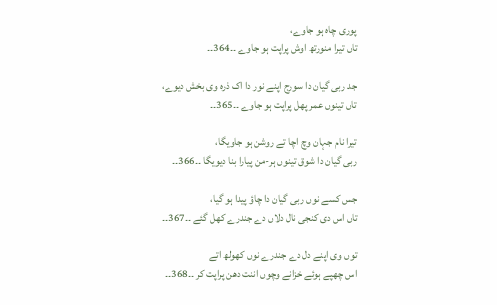پوری چاہ ہو جاوے،
تاں تیرا منورتھ اوش پراپت ہو جاوے ۔۔364۔۔

جد ربی گیان دا سورج اپنے نور دا اک ذرہ وی بخش دیوے،
تاں تینوں عمر پھل پراپت ہو جاوے ۔۔365۔۔

تیرا نام جہان وچ اچا تے روشن ہو جاویگا،
ربی گیان دا شوق تینوں ہر-من پیارا بنا دیویگا ۔۔366۔۔

جس کسے نوں ربی گیان دا چاؤ پیدا ہو گیا،
تاں اس دی کنجی نال دلاں دے جندرے کھل گئے ۔۔367۔۔

توں وی اپنے دل دے جندرے نوں کھولھ اتے
اس چھپے ہوئے خزانے وچوں اننت دھن پراپت کر ۔۔368۔۔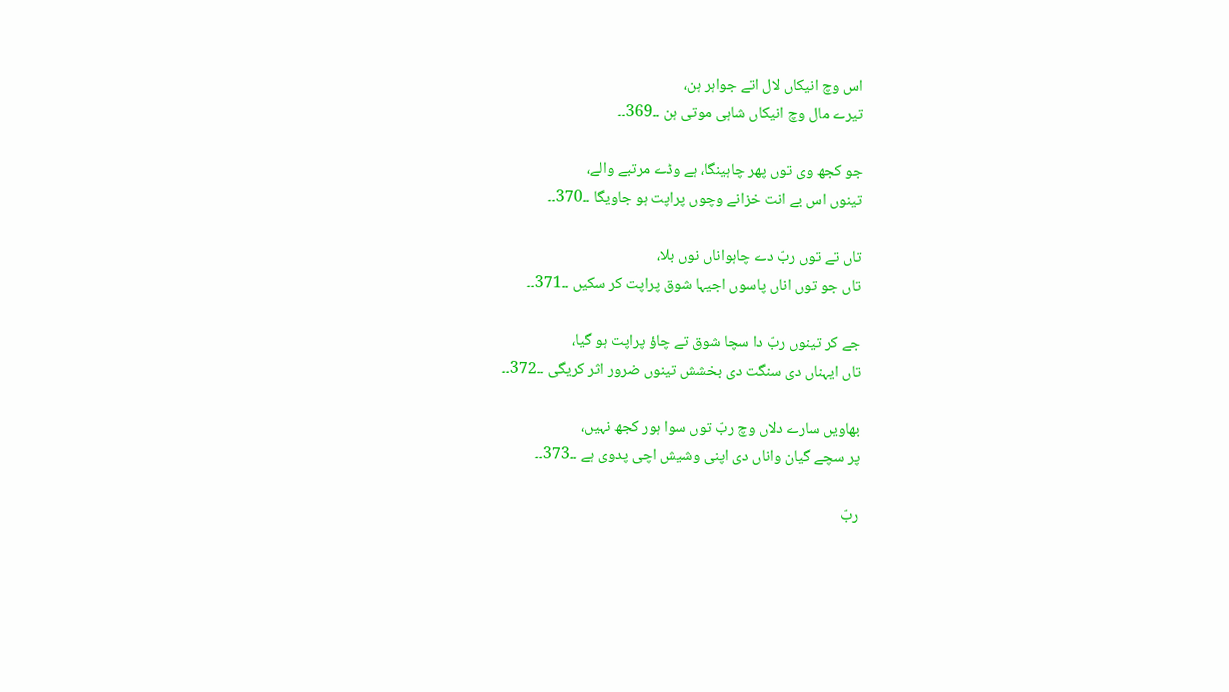اس وچ انیکاں لال اتے جواہر ہن،
تیرے مال وچ انیکاں شاہی موتی ہن ۔۔369۔۔

جو کجھ وی توں پھر چاہینگا، ہے وڈے مرتبے والے،
تینوں اس بے انت خزانے وچوں پراپت ہو جاویگا ۔۔370۔۔

تاں تے توں ربّ دے چاہواناں نوں بلا،
تاں جو توں اناں پاسوں اجیہا شوق پراپت کر سکیں ۔۔371۔۔

جے کر تینوں ربّ دا سچا شوق تے چاؤ پراپت ہو گیا،
تاں ایہناں دی سنگت دی بخشش تینوں ضرور اثر کریگی ۔۔372۔۔

بھاویں سارے دلاں وچ ربّ توں سوا ہور کجھ نہیں،
پر سچے گیان واناں دی اپنی وشیش اچی پدوی ہے ۔۔373۔۔

ربّ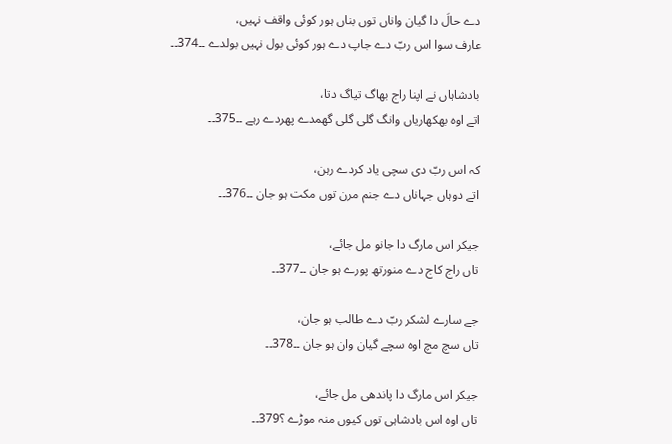دے حالَ دا گیان واناں توں بناں ہور کوئی واقف نہیں،
عارف سوا اس ربّ دے جاپ دے ہور کوئی بول نہیں بولدے ۔۔374۔۔

بادشاہاں نے اپنا راج بھاگ تیاگ دتا،
اتے اوہ بھکھاریاں وانگ گلی گلی گھمدے پھردے رہے ۔۔375۔۔

کہ اس ربّ دی سچی یاد کردے رہن،
اتے دوہاں جہاناں دے جنم مرن توں مکت ہو جان ۔۔376۔۔

جیکر اس مارگ دا جانو مل جائے،
تاں راج کاج دے منورتھ پورے ہو جان ۔۔377۔۔

جے سارے لشکر ربّ دے طالب ہو جان،
تاں سچ مچ اوہ سچے گیان وان ہو جان ۔۔378۔۔

جیکر اس مارگ دا پاندھی مل جائے،
تاں اوہ اس بادشاہی توں کیوں منہ موڑے ؟379۔۔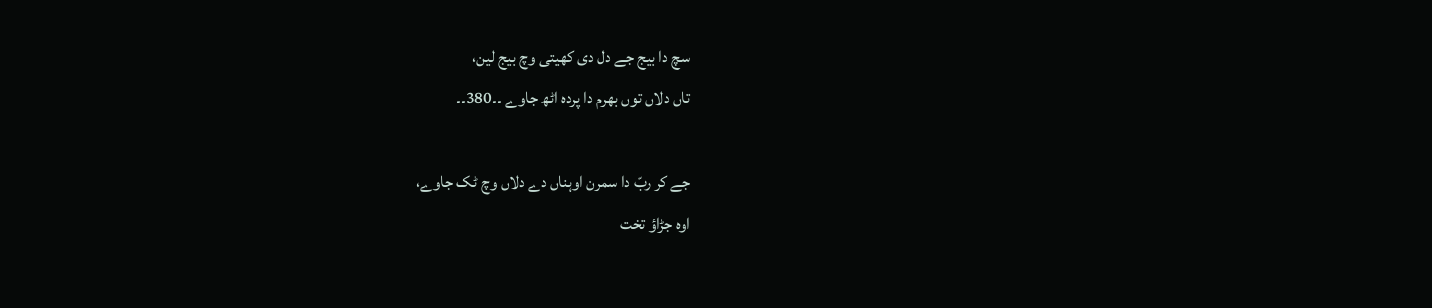سچ دا بیج جے دل دی کھیتی وچ بیج لین،
تاں دلاں توں بھرم دا پردہ اٹھ جاوے ۔۔380۔۔

جے کر ربّ دا سمرن اوہناں دے دلاں وچ ٹک جاوے،
اوہ جڑاؤ تخت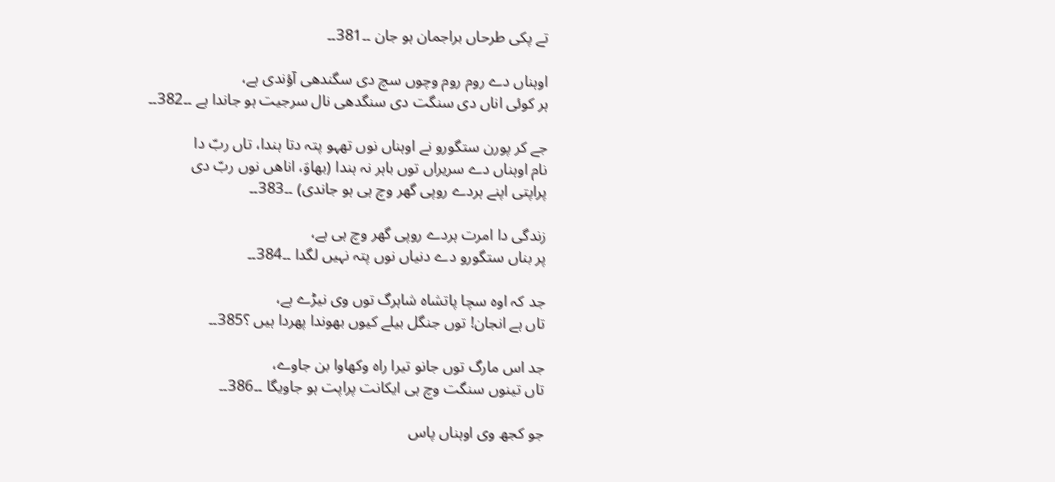تے پکی طرحاں براجمان ہو جان ۔۔381۔۔

اوہناں دے روم روم وچوں سچ دی سگندھی آؤندی ہے،
ہر کوئی اناں دی سنگت دی سنگدھی نال سرجیت ہو جاندا ہے ۔۔382۔۔

جے کر پورن ستگورو نے اوہناں نوں تھہو پتہ دتا ہندا، تاں ربّ دا
نام اوہناں دے سریراں توں باہر نہ ہندا (بھاوَ، اناھں نوں ربّ دی
پراپتی اپنے ہردے روپی گھر وچ ہی ہو جاندی) ۔۔383۔۔

زندگی دا امرت ہردے روپی گھر وچ ہی ہے،
پر بناں ستگورو دے دنیاں نوں پتہ نہیں لگدا ۔۔384۔۔

جد کہ اوہ سچا پاتشاہ شاہرگ توں وی نیڑے ہے،
تاں ہے انجان! توں جنگل بیلے کیوں بھوندا پھردا ہیں ؟385۔۔

جد اس مارگ توں جانو تیرا راہ وکھاوا بن جاوے،
تاں تینوں سنگت وچ ہی ایکانت پراپت ہو جاویگا ۔۔386۔۔

جو کجھ وی اوہناں پاس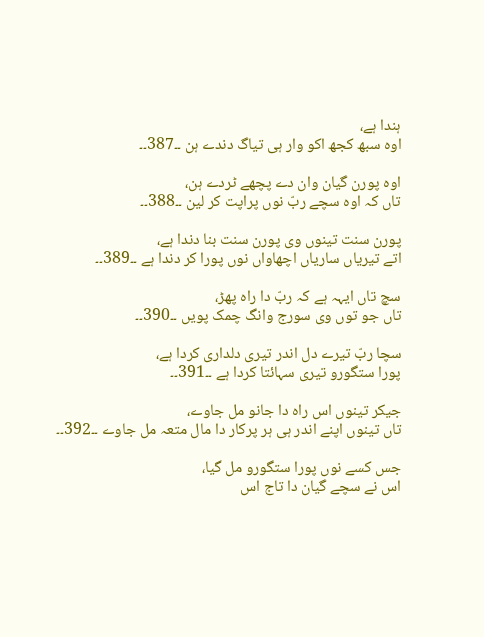ہندا ہے،
اوہ سبھ کجھ اکو وار ہی تیاگ دندے ہن ۔۔387۔۔

اوہ پورن گیان وان دے پچھے ٹردے ہن،
تاں کہ اوہ سچے ربّ نوں پراپت کر لین ۔۔388۔۔

پورن سنت تینوں وی پورن سنت بنا دندا ہے،
اتے تیریاں ساریاں اچھاواں نوں پورا کر دندا ہے ۔۔389۔۔

سچ تاں ایہہ ہے کہ ربّ دا راہ پھڑ،
تاں جو توں وی سورج وانگ چمک پویں ۔۔390۔۔

سچا ربّ تیرے دل اندر تیری دلداری کردا ہے،
پورا ستگورو تیری سہائتا کردا ہے ۔۔391۔۔

جیکر تینوں اس راہ دا جانو مل جاوے،
تاں تینوں اپنے اندر ہی ہر پرکار دا مال متعہ مل جاوے ۔۔392۔۔

جس کسے نوں پورا ستگورو مل گیا،
اس نے سچے گیان دا تاج اس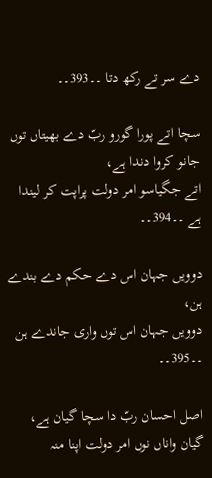دے سر تے رکھ دتا ۔۔393۔۔

سچا اتے پورا گورو ربّ دے بھیتاں توں جانو کروا دندا ہے،
اتے جگیاسو امر دولت پراپت کر لیندا ہے ۔۔394۔۔

دوویں جہان اس دے حکم دے بندے ہن،
دوویں جہان اس توں واری جاندے ہن ۔۔395۔۔

اصل احسان ربّ دا سچا گیان ہے،
گیان واناں نوں امر دولت اپنا منہ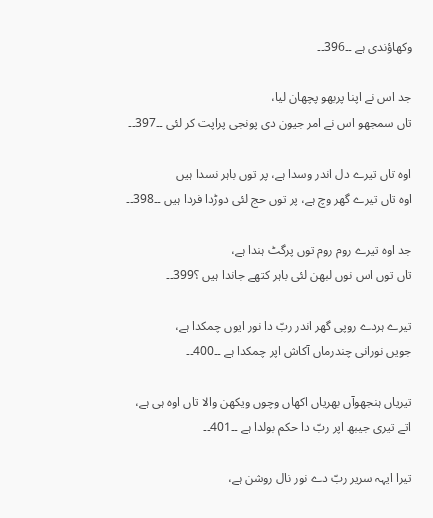وکھاؤندی ہے ۔۔396۔۔

جد اس نے اپنا پربھو پچھان لیا،
تاں سمجھو اس نے امر جیون دی پونجی پراپت کر لئی ۔۔397۔۔

اوہ تاں تیرے دل اندر وسدا ہے، پر توں باہر نسدا ہیں
اوہ تاں تیرے گھر وچ ہے، پر توں حج لئی دوڑدا فردا ہیں ۔۔398۔۔

جد اوہ تیرے روم روم توں پرگٹ ہندا ہے،
تاں توں اس نوں لبھن لئی باہر کتھے جاندا ہیں ؟399۔۔

تیرے ہردے روپی گھر اندر ربّ دا نور ایوں چمکدا ہے،
جویں نورانی چندرماں آکاش اپر چمکدا ہے ۔۔400۔۔

تیریاں ہنجھوآں بھریاں اکھاں وچوں ویکھن والا تاں اوہ ہی ہے،
اتے تیری جیبھ اپر ربّ دا حکم بولدا ہے ۔۔401۔۔

تیرا ایہہ سریر ربّ دے نور نال روشن ہے،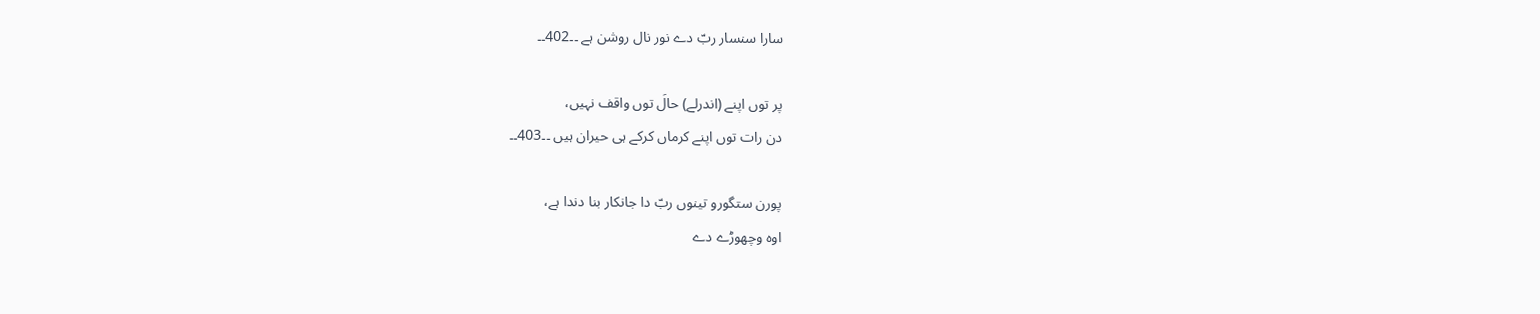سارا سنسار ربّ دے نور نال روشن ہے ۔۔402۔۔

پر توں اپنے (اندرلے) حالَ توں واقف نہیں،
دن رات توں اپنے کرماں کرکے ہی حیران ہیں ۔۔403۔۔

پورن ستگورو تینوں ربّ دا جانکار بنا دندا ہے،
اوہ وچھوڑے دے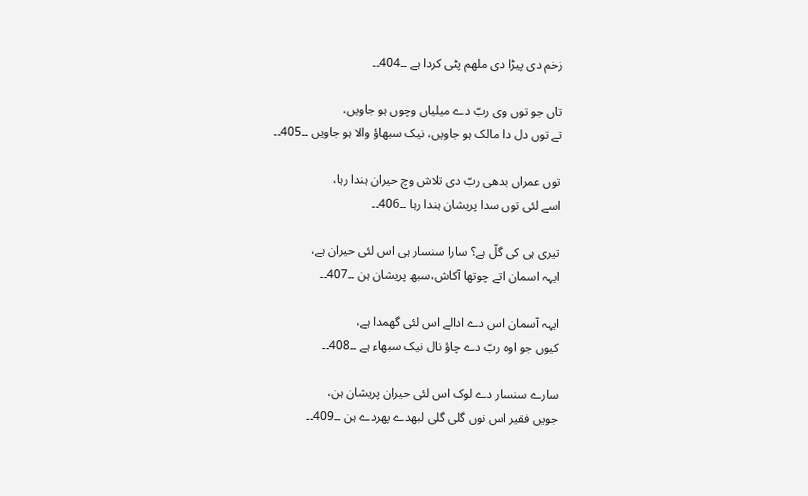زخم دی پیڑا دی ملھم پٹی کردا ہے ۔۔404۔۔

تاں جو توں وی ربّ دے میلیاں وچوں ہو جاویں،
تے توں دل دا مالک ہو جاویں، نیک سبھاؤ والا ہو جاویں ۔۔405۔۔

توں عمراں بدھی ربّ دی تلاش وچ حیران ہندا رہا،
اسے لئی توں سدا پریشان ہندا رہا ۔۔406۔۔

تیری ہی کی گلّ ہے؟ سارا سنسار ہی اس لئی حیران ہے،
ایہہ اسمان اتے چوتھا آکاش،سبھ پریشان ہن ۔۔407۔۔

ایہہ آسمان اس دے ادالے اس لئی گھمدا ہے،
کیوں جو اوہ ربّ دے چاؤ نال نیک سبھاء ہے ۔۔408۔۔

سارے سنسار دے لوک اس لئی حیران پریشان ہن،
جویں فقیر اس نوں گلی گلی لبھدے پھردے ہن ۔۔409۔۔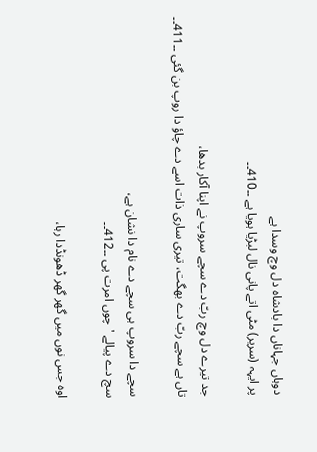دوہاں جہاناں دا بادشاہ دل وچ وسدا ہے
پر ایہہ (سریر) مٹی اتے پانی نال لبڑیا ہویا ہے ۔۔410۔۔

جد تیرے دل وچ ربّ دے سچے سروپ نے اپنا آکار بدھا،
تاں ہے سچے ربّ دے بھگت، تیری ساری ذات اسے دے چاؤ دا روپ بن گئی ۔۔411۔۔

سچے دا سروپ ہی سچے دے نام دا نشان ہے،
سچ دے پیالے 'چوں امرت پی ۔۔412۔۔

اوہ جس نوں میں گھر گھر ڈھونڈدا رہا،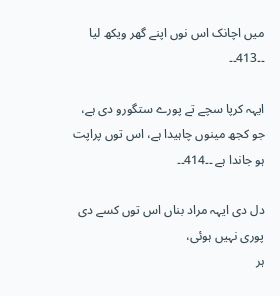میں اچانک اس نوں اپنے گھر ویکھ لیا ۔۔413۔۔

ایہہ کرپا سچے تے پورے ستگورو دی ہے،
جو کجھ مینوں چاہیدا ہے، اس توں پراپت ہو جاندا ہے ۔۔414۔۔

دل دی ایہہ مراد بناں اس توں کسے دی پوری نہیں ہوئی،
ہر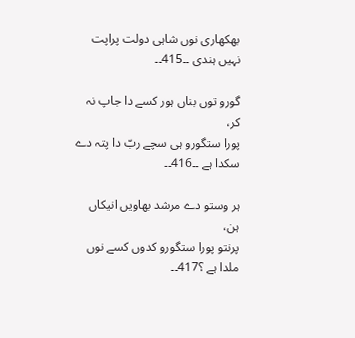بھکھاری نوں شاہی دولت پراپت نہیں ہندی ۔۔415۔۔

گورو توں بناں ہور کسے دا جاپ نہ کر،
پورا ستگورو ہی سچے ربّ دا پتہ دے سکدا ہے ۔۔416۔۔

ہر وستو دے مرشد بھاویں انیکاں ہن،
پرنتو پورا ستگورو کدوں کسے نوں ملدا ہے ؟417۔۔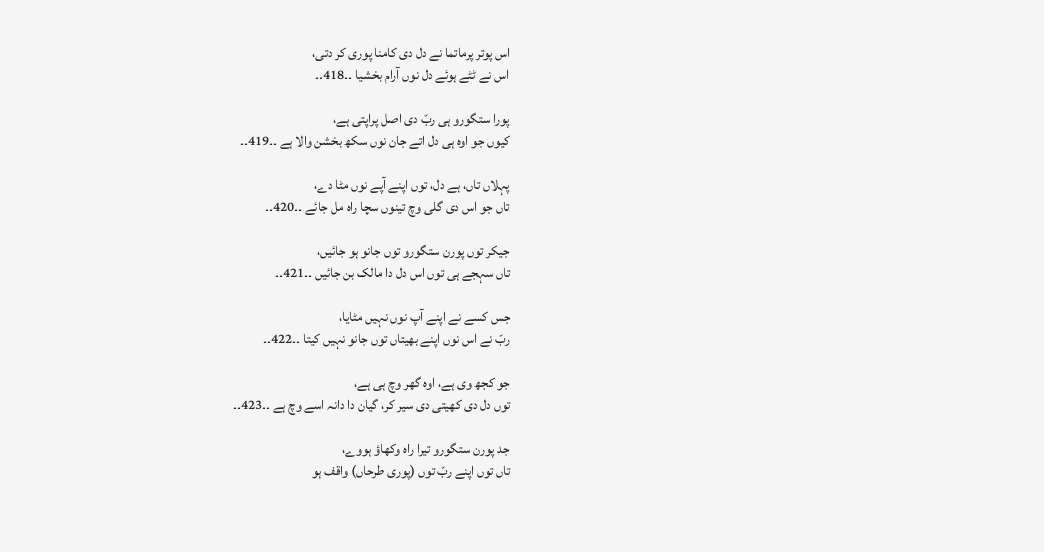اس پوتر پرماتما نے دل دی کامنا پوری کر دتی،
اس نے ٹٹے ہوئے دل نوں آرام بخشیا ۔۔418۔۔

پورا ستگورو ہی ربّ دی اصل پراپتی ہے،
کیوں جو اوہ ہی دل اتے جان نوں سکھ بخشن والا ہے ۔۔419۔۔

پہلاں تاں، ہے دل، توں اپنے آپے نوں مٹا دے،
تاں جو اس دی گلی وچ تینوں سچا راہ مل جائے ۔۔420۔۔

جیکر توں پورن ستگورو توں جانو ہو جائیں،
تاں سہجے ہی توں اس دل دا مالک بن جائیں ۔۔421۔۔

جس کسے نے اپنے آپ نوں نہیں مٹایا،
ربّ نے اس نوں اپنے بھیتاں توں جانو نہیں کیتا ۔۔422۔۔

جو کجھ وی ہے، اوہ گھر وچ ہی ہے،
توں دل دی کھیتی دی سیر کر، گیان دا دانہ اسے وچ ہے ۔۔423۔۔

جد پورن ستگورو تیرا راہ وکھاؤ ہووے،
تاں توں اپنے ربّ توں (پوری طرحاں) واقف ہو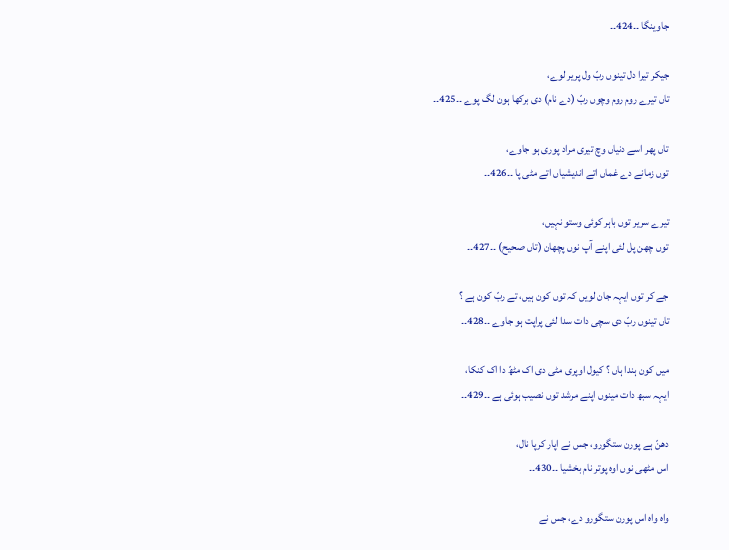جاوینگا ۔۔424۔۔

جیکر تیرا دل تینوں ربّ ول پریر لوے،
تاں تیرے روم روم وچوں ربّ (دے نام) دی برکھا ہون لگ پوے ۔۔425۔۔

تاں پھر اسے دنیاں وچ تیری مراد پوری ہو جاوے،
توں زمانے دے غماں اتے اندیشیاں اتے مٹی پا ۔۔426۔۔

تیرے سریر توں باہر کوئی وستو نہیں،
توں چھن پل لئی اپنے آپ نوں پچھان (تاں صحیح) ۔۔427۔۔

جے کر توں ایہہ جان لویں کہ توں کون ہیں، تے ربّ کون ہے ؟
تاں تینوں ربّ دی سچی دات سدا لئی پراپت ہو جاوے ۔۔428۔۔

میں کون ہندا ہاں ؟ کیول اوپری مٹی دی اک مٹھّ دا اک کنکا،
ایہہ سبھ دات مینوں اپنے مرشد توں نصیب ہوئی ہے ۔۔429۔۔

دھنّ ہے پورن ستگورو، جس نے اپار کرپا نال،
اس مٹھی نوں اوہ پوتر نام بخشیا ۔۔430۔۔

واہ واہ اس پورن ستگورو دے، جس نے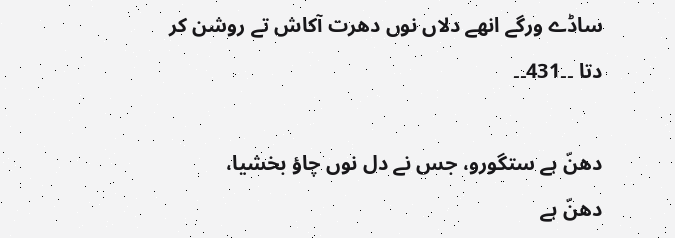ساڈے ورگے انھے دلاں نوں دھرت آکاش تے روشن کر دتا ۔۔431۔۔

دھنّ ہے ستگورو، جس نے دل نوں چاؤ بخشیا،
دھنّ ہے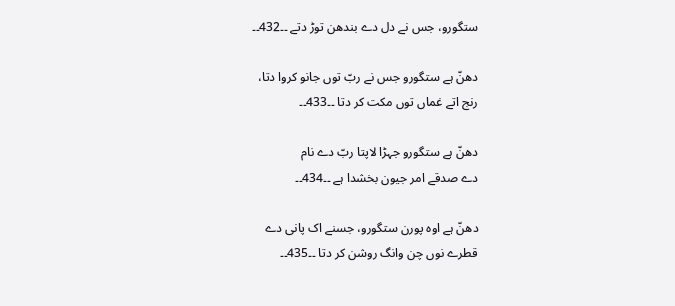ستگورو، جس نے دل دے بندھن توڑ دتے ۔۔432۔۔

دھنّ ہے ستگورو جس نے ربّ توں جانو کروا دتا،
رنج اتے غماں توں مکت کر دتا ۔۔433۔۔

دھنّ ہے ستگورو جہڑا لاپتا ربّ دے نام
دے صدقے امر جیون بخشدا ہے ۔۔434۔۔

دھنّ ہے اوہ پورن ستگورو، جسنے اک پانی دے
قطرے نوں چن وانگ روشن کر دتا ۔۔435۔۔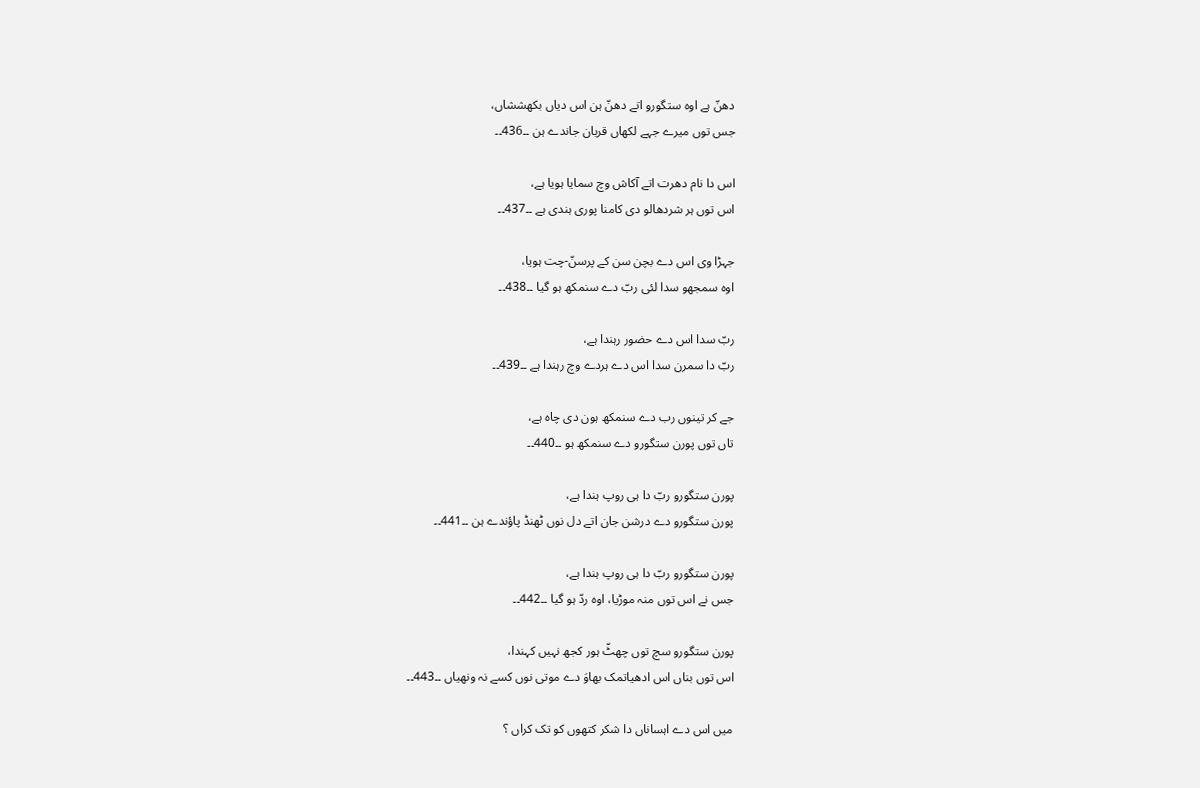دھنّ ہے اوہ ستگورو اتے دھنّ ہن اس دیاں بکھششاں،
جس توں میرے جہے لکھاں قربان جاندے ہن ۔۔436۔۔

اس دا نام دھرت اتے آکاش وچ سمایا ہویا ہے،
اس توں ہر شردھالو دی کامنا پوری ہندی ہے ۔۔437۔۔

جہڑا وی اس دے بچن سن کے پرسنّ-چت ہویا،
اوہ سمجھو سدا لئی ربّ دے سنمکھ ہو گیا ۔۔438۔۔

ربّ سدا اس دے حضور رہندا ہے،
ربّ دا سمرن سدا اس دے ہردے وچ رہندا ہے ۔۔439۔۔

جے کر تینوں رب دے سنمکھ ہون دی چاہ ہے،
تاں توں پورن ستگورو دے سنمکھ ہو ۔۔440۔۔

پورن ستگورو ربّ دا ہی روپ ہندا ہے،
پورن ستگورو دے درشن جان اتے دل نوں ٹھنڈ پاؤندے ہن ۔۔441۔۔

پورن ستگورو ربّ دا ہی روپ ہندا ہے،
جس نے اس توں منہ موڑیا، اوہ ردّ ہو گیا ۔۔442۔۔

پورن ستگورو سچ توں چھٹّ ہور کجھ نہیں کہندا،
اس توں بناں اس ادھیاتمک بھاوَ دے موتی نوں کسے نہ ونھیاں ۔۔443۔۔

میں اس دے اہساناں دا شکر کتھوں کو تک کراں ؟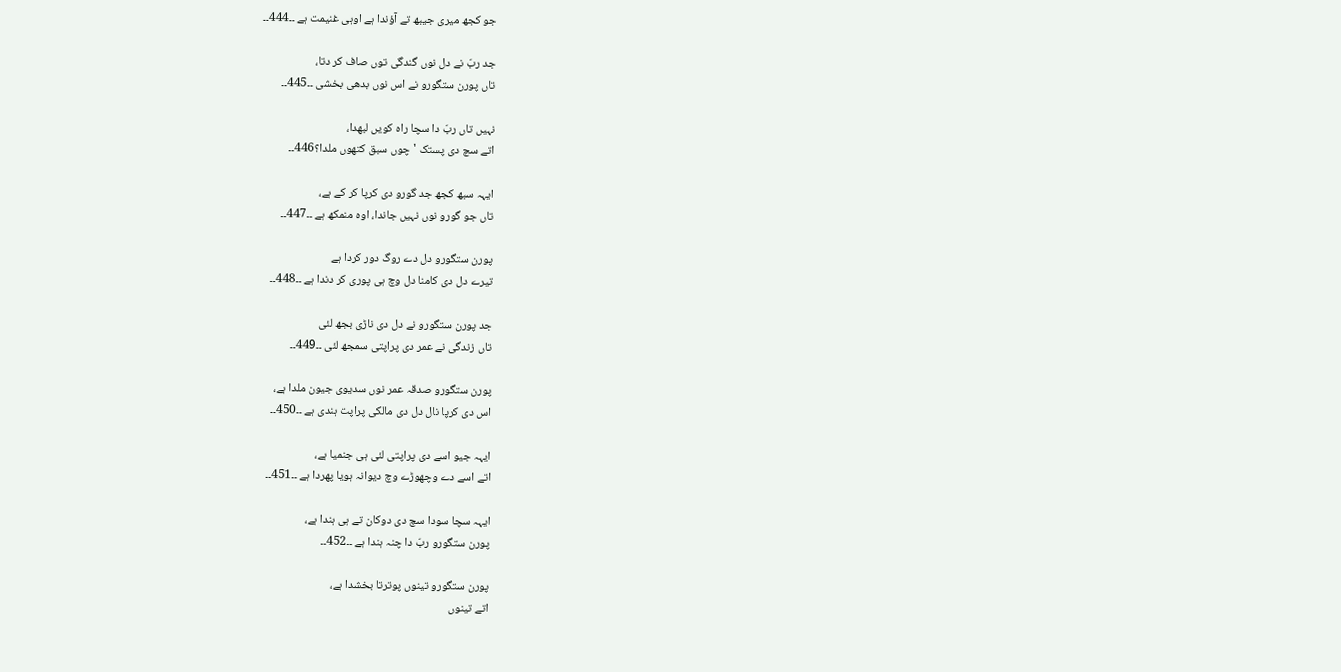جو کجھ میری جیبھ تے آؤندا ہے اوہی غنیمت ہے ۔۔444۔۔

جد ربّ نے دل نوں گندگی توں صاف کر دتا،
تاں پورن ستگورو نے اس نوں بدھی بخشی ۔۔445۔۔

نہیں تاں ربّ دا سچا راہ کویں لبھدا،
اتے سچ دی پستک 'چوں سبق کتھوں ملدا؟446۔۔

ایہہ سبھ کجھ جد گورو دی کرپا کر کے ہے،
تاں جو گورو نوں نہیں جاندا، اوہ منمکھ ہے ۔۔447۔۔

پورن ستگورو دل دے روگ دور کردا ہے
تیرے دل دی کامنا دل وچ ہی پوری کر دندا ہے ۔۔448۔۔

جد پورن ستگورو نے دل دی ناڑی بجھ لئی
تاں زندگی نے عمر دی پراپتی سمجھ لئی ۔۔449۔۔

پورن ستگورو صدقہ عمر نوں سدیوی جیون ملدا ہے،
اس دی کرپا نال دل دی مالکی پراپت ہندی ہے ۔۔450۔۔

ایہہ جیو اسے دی پراپتی لئی ہی جنمیا ہے،
اتے اسے دے وچھوڑے وچ دیوانہ ہویا پھردا ہے ۔۔451۔۔

ایہہ سچا سودا سچ دی دوکان تے ہی ہندا ہے،
پورن ستگورو ربّ دا چنہ ہندا ہے ۔۔452۔۔

پورن ستگورو تینوں پوترتا بخشدا ہے،
اتے تینوں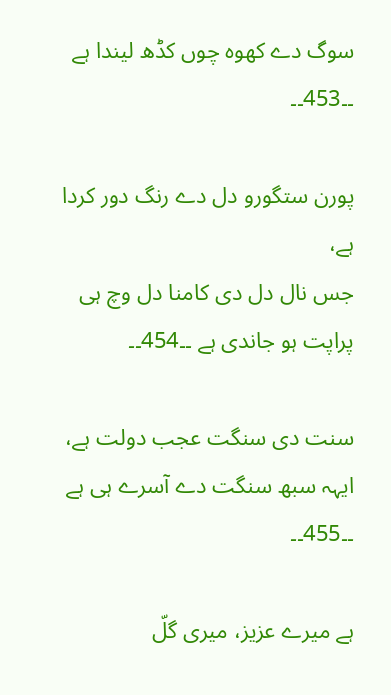سوگ دے کھوہ چوں کڈھ لیندا ہے ۔۔453۔۔

پورن ستگورو دل دے رنگ دور کردا ہے،
جس نال دل دی کامنا دل وچ ہی پراپت ہو جاندی ہے ۔۔454۔۔

سنت دی سنگت عجب دولت ہے،
ایہہ سبھ سنگت دے آسرے ہی ہے ۔۔455۔۔

ہے میرے عزیز، میری گلّ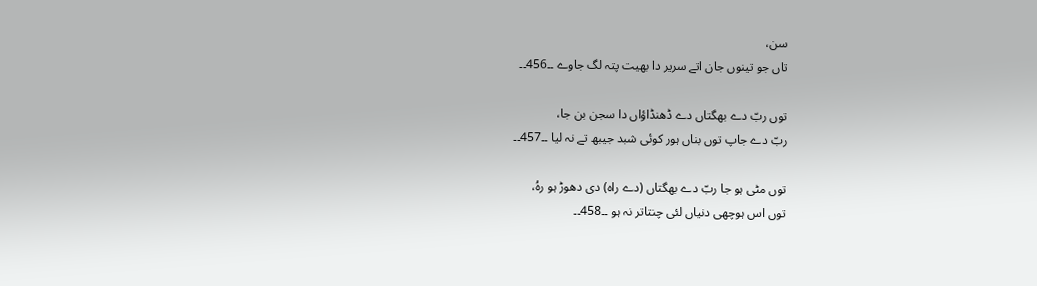سن،
تاں جو تینوں جان اتے سریر دا بھیت پتہ لگ جاوے ۔۔456۔۔

توں ربّ دے بھگتاں دے ڈھنڈاؤاں دا سجن بن جا،
ربّ دے جاپ توں بناں ہور کوئی شبد جیبھ تے نہ لیا ۔۔457۔۔

توں مٹی ہو جا ربّ دے بھگتاں (دے راہ) دی دھوڑ ہو رہُ،
توں اس ہوچھی دنیاں لئی چنتاتر نہ ہو ۔۔458۔۔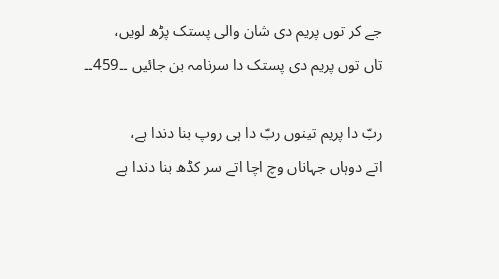جے کر توں پریم دی شان والی پستک پڑھ لویں،
تاں توں پریم دی پستک دا سرنامہ بن جائیں ۔۔459۔۔

ربّ دا پریم تینوں ربّ دا ہی روپ بنا دندا ہے،
اتے دوہاں جہاناں وچ اچا اتے سر کڈھ بنا دندا ہے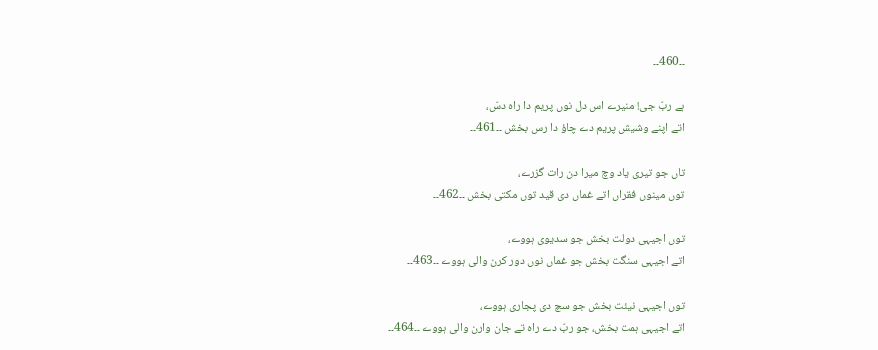۔۔460۔۔

ہے ربّ جی! منیرے اس دل نوں پریم دا راہ دسّ،
اتے اپنے وشیش پریم دے چاؤ دا رس بخش ۔۔461۔۔

تاں جو تیری یاد وچ میرا دن رات گزرے،
توں مینوں فقراں اتے غماں دی قید توں مکتی بخش ۔۔462۔۔

توں اجیہی دولت بخش جو سدیوی ہووے،
اتے اجیہی سنگت بخش جو غماں نوں دور کرن والی ہووے ۔۔463۔۔

توں اجیہی نیئت بخش جو سچ دی پجاری ہووے،
اتے اجیہی ہمت بخش، جو ربّ دے راہ تے جان وارن والی ہووے ۔۔464۔۔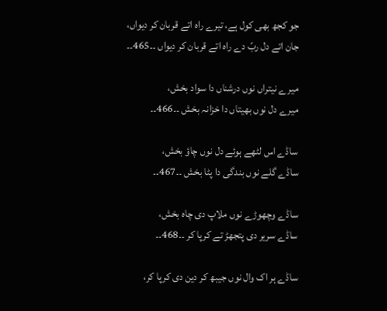جو کجھ بھی کول ہے، تیرے راہ اتے قربان کر دیواں،
جان اتے دل ربّ دے راہ اتے قربان کر دیواں ۔۔465۔۔

میرے نیتراں نوں درشناں دا سواد بخش،
میرے دل نوں بھیتاں دا خزانہ بخش ۔۔466۔۔

ساڈے اس لٹھے ہوئے دل نوں چاؤ بخش،
ساڈے گلے نوں بندگی دا پٹا بخش ۔۔467۔۔

ساڈے وچھوڑے نوں ملاپ دی چاہ بخش،
ساڈے سریر دی پتجھڑ تے کرپا کر ۔۔468۔۔

ساڈے ہر اک وال نوں جیبھ کر دین دی کرپا کر،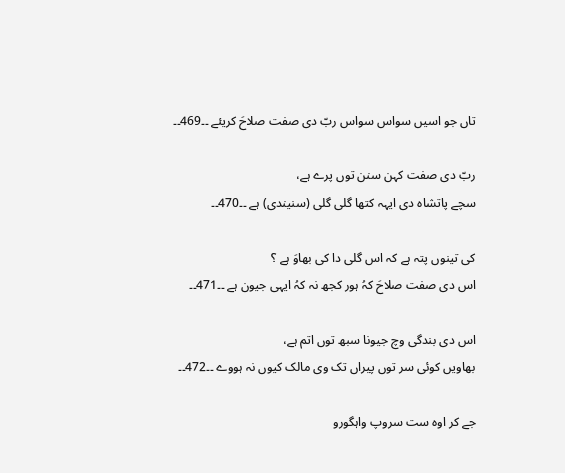تاں جو اسیں سواس سواس ربّ دی صفت صلاحَ کریئے ۔۔469۔۔

ربّ دی صفت کہن سنن توں پرے ہے،
سچے پاتشاہ دی ایہہ کتھا گلی گلی (سنیندی) ہے ۔۔470۔۔

کی تینوں پتہ ہے کہ اس گلی دا کی بھاوَ ہے ؟
اس دی صفت صلاحَ کہُ ہور کجھ نہ کہُ ایہی جیون ہے ۔۔471۔۔

اس دی بندگی وچ جیونا سبھ توں اتم ہے،
بھاویں کوئی سر توں پیراں تک وی مالک کیوں نہ ہووے ۔۔472۔۔

جے کر اوہ ست سروپ واہگورو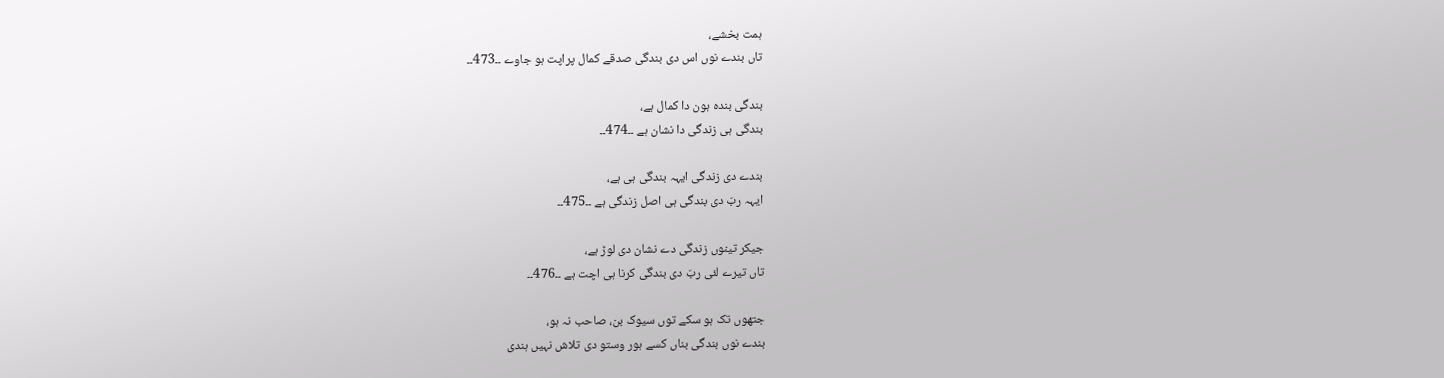ہمت بخشے،
تاں بندے نوں اس دی بندگی صدقے کمال پراپت ہو جاوے ۔۔473۔۔

بندگی بندہ ہون دا کمال ہے،
بندگی ہی زندگی دا نشان ہے ۔۔474۔۔

بندے دی زندگی ایہہ بندگی ہی ہے،
ایہہ ربّ دی بندگی ہی اصل زندگی ہے ۔۔475۔۔

جیکر تینوں زندگی دے نشان دی لوڑ ہے،
تاں تیرے لئی ربّ دی بندگی کرنا ہی اچت ہے ۔۔476۔۔

جتھوں تک ہو سکے توں سیوک بن، صاحب نہ ہو،
بندے نوں بندگی بناں کسے ہور وستو دی تلاش نہیں ہندی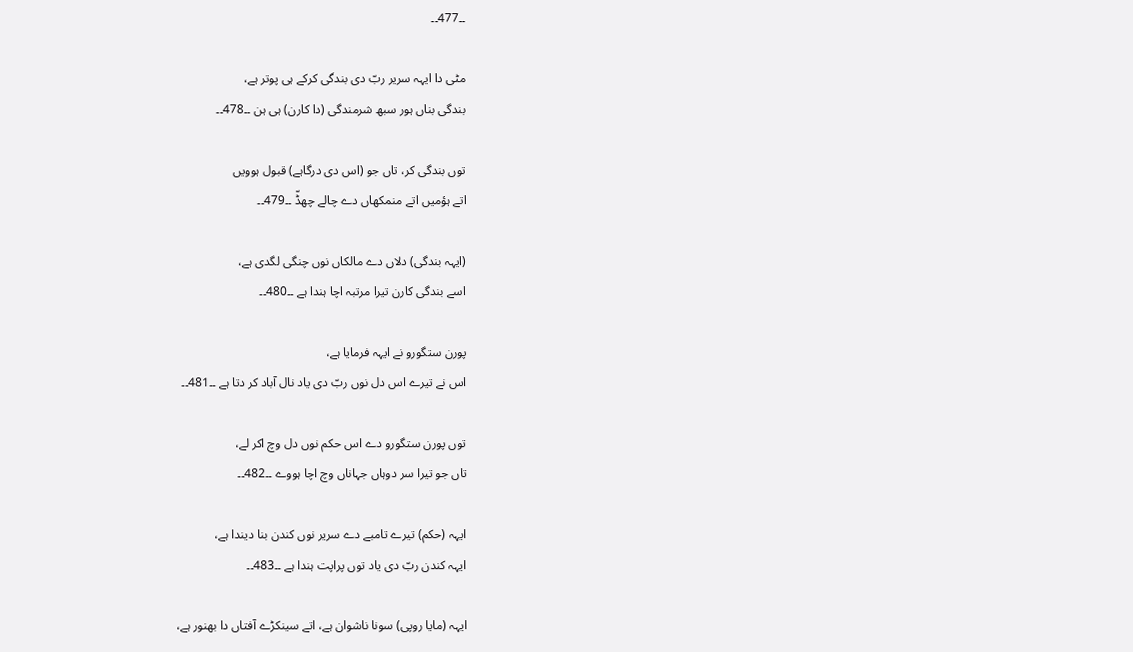۔۔477۔۔

مٹی دا ایہہ سریر ربّ دی بندگی کرکے ہی پوتر ہے،
بندگی بناں ہور سبھ شرمندگی (دا کارن) ہی ہن ۔۔478۔۔

توں بندگی کر، تاں جو (اس دی درگاہے) قبول ہوویں
اتے ہؤمیں اتے منمکھاں دے چالے چھڈّ ۔۔479۔۔

(ایہہ بندگی) دلاں دے مالکاں نوں چنگی لگدی ہے،
اسے بندگی کارن تیرا مرتبہ اچا ہندا ہے ۔۔480۔۔

پورن ستگورو نے ایہہ فرمایا ہے،
اس نے تیرے اس دل نوں ربّ دی یاد نال آباد کر دتا ہے ۔۔481۔۔

توں پورن ستگورو دے اس حکم نوں دل وچ اکر لے،
تاں جو تیرا سر دوہاں جہاناں وچ اچا ہووے ۔۔482۔۔

ایہہ (حکم) تیرے تامبے دے سریر نوں کندن بنا دیندا ہے،
ایہہ کندن ربّ دی یاد توں پراپت ہندا ہے ۔۔483۔۔

ایہہ (مایا روپی) سونا ناشوان ہے، اتے سینکڑے آفتاں دا بھنور ہے،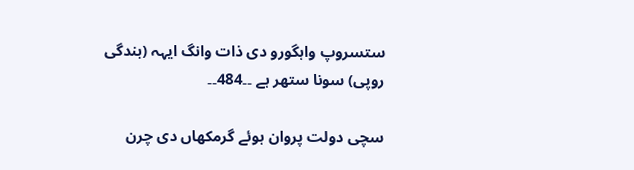ستسروپ واہگورو دی ذات وانگ ایہہ (بندگی روپی) سونا ستھر ہے ۔۔484۔۔

سچی دولت پروان ہوئے گرمکھاں دی چرن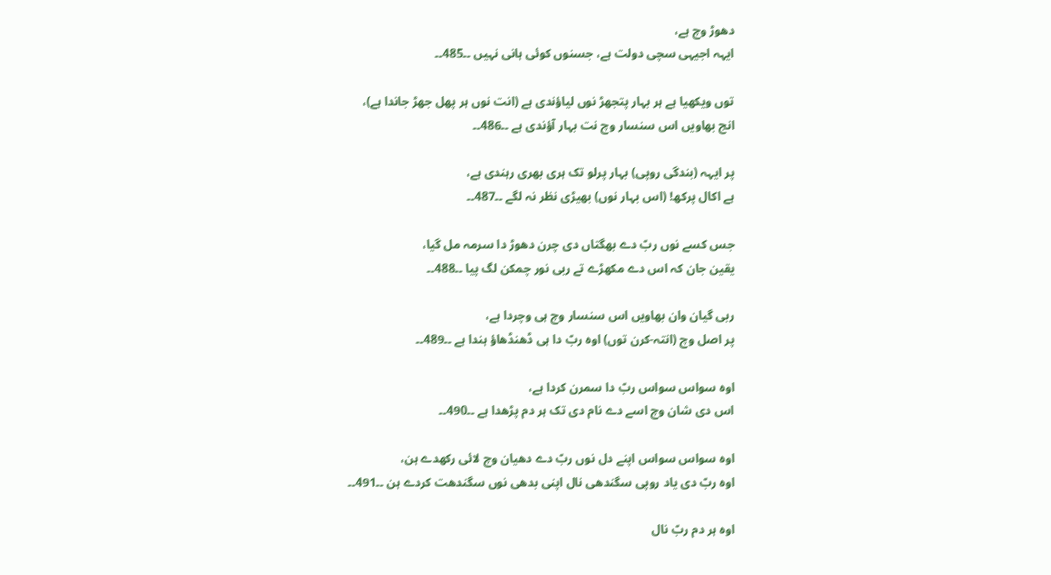دھوڑ وچ ہے،
ایہہ اجیہی سچی دولت ہے، جسنوں کوئی ہانی نہیں ۔۔485۔۔

توں ویکھیا ہے ہر بہار پتجھڑ نوں لیاؤندی ہے (انت نوں ہر پھل جھڑ جاندا ہے)،
انج بھاویں اس سنسار وچ نت بہار آؤندی ہے ۔۔486۔۔

پر ایہہ (بندگی روپی) بہار پرلو تک ہری بھری رہندی ہے،
ہے اکال پرکھ! (اس بہار نوں) بھیڑی نظر نہ لگے ۔۔487۔۔

جس کسے نوں ربّ دے بھگتاں دی چرن دھوڑ دا سرمہ مل گیا،
یقین جان کہ اس دے مکھڑے تے ربی نور چمکن لگ پیا ۔۔488۔۔

ربی گیان وان بھاویں اس سنسار وچ ہی وچردا ہے،
پر اصل وچ (انتہ-کرن توں) اوہ ربّ دا ہی ڈھنڈھاؤ ہندا ہے ۔۔489۔۔

اوہ سواس سواس ربّ دا سمرن کردا ہے،
اس دی شان وچ اسے دے نام دی تک ہر دم پڑھدا ہے ۔۔490۔۔

اوہ سواس سواس اپنے دل نوں ربّ دے دھیان وچ لائی رکھدے ہن،
اوہ ربّ دی یاد روپی سگندھی نال اپنی بدھی نوں سگندھت کردے ہن ۔۔491۔۔

اوہ ہر دم ربّ نال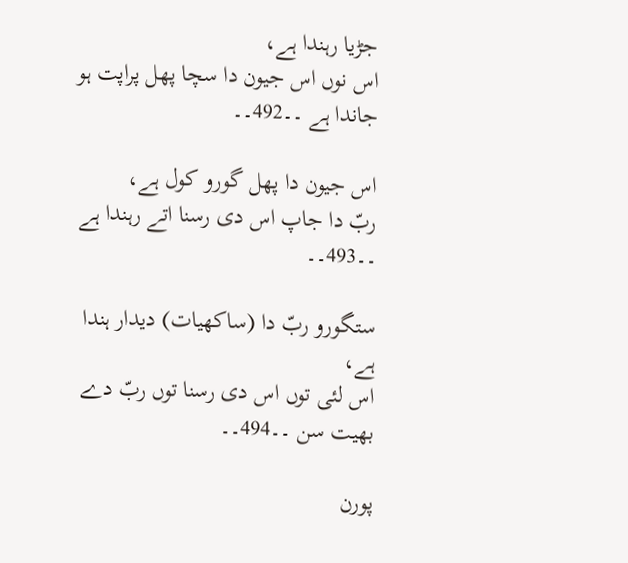جڑیا رہندا ہے،
اس نوں اس جیون دا سچا پھل پراپت ہو جاندا ہے ۔۔492۔۔

اس جیون دا پھل گورو کول ہے،
ربّ دا جاپ اس دی رسنا اتے رہندا ہے ۔۔493۔۔

ستگورو ربّ دا (ساکھیات) دیدار ہندا ہے،
اس لئی توں اس دی رسنا توں ربّ دے بھیت سن ۔۔494۔۔

پورن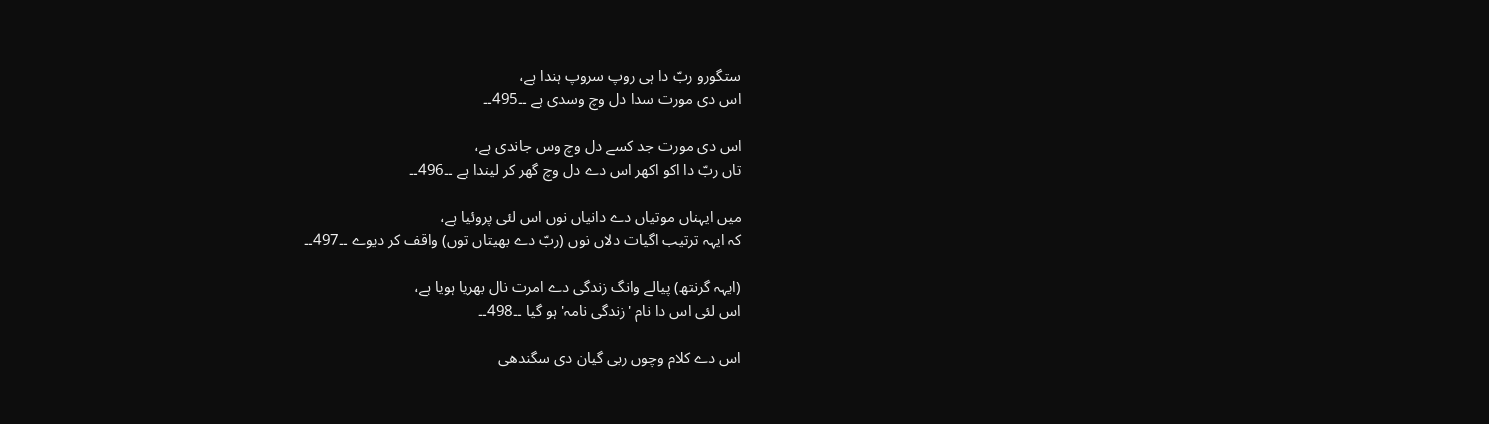ستگورو ربّ دا ہی روپ سروپ ہندا ہے،
اس دی مورت سدا دل وچ وسدی ہے ۔۔495۔۔

اس دی مورت جد کسے دل وچ وس جاندی ہے،
تاں ربّ دا اکو اکھر اس دے دل وچ گھر کر لیندا ہے ۔۔496۔۔

میں ایہناں موتیاں دے دانیاں نوں اس لئی پروئیا ہے،
کہ ایہہ ترتیب اگیات دلاں نوں (ربّ دے بھیتاں توں) واقف کر دیوے ۔۔497۔۔

(ایہہ گرنتھ) پیالے وانگ زندگی دے امرت نال بھریا ہویا ہے،
اس لئی اس دا نام 'زندگی نامہ' ہو گیا ۔۔498۔۔

اس دے کلام وچوں ربی گیان دی سگندھی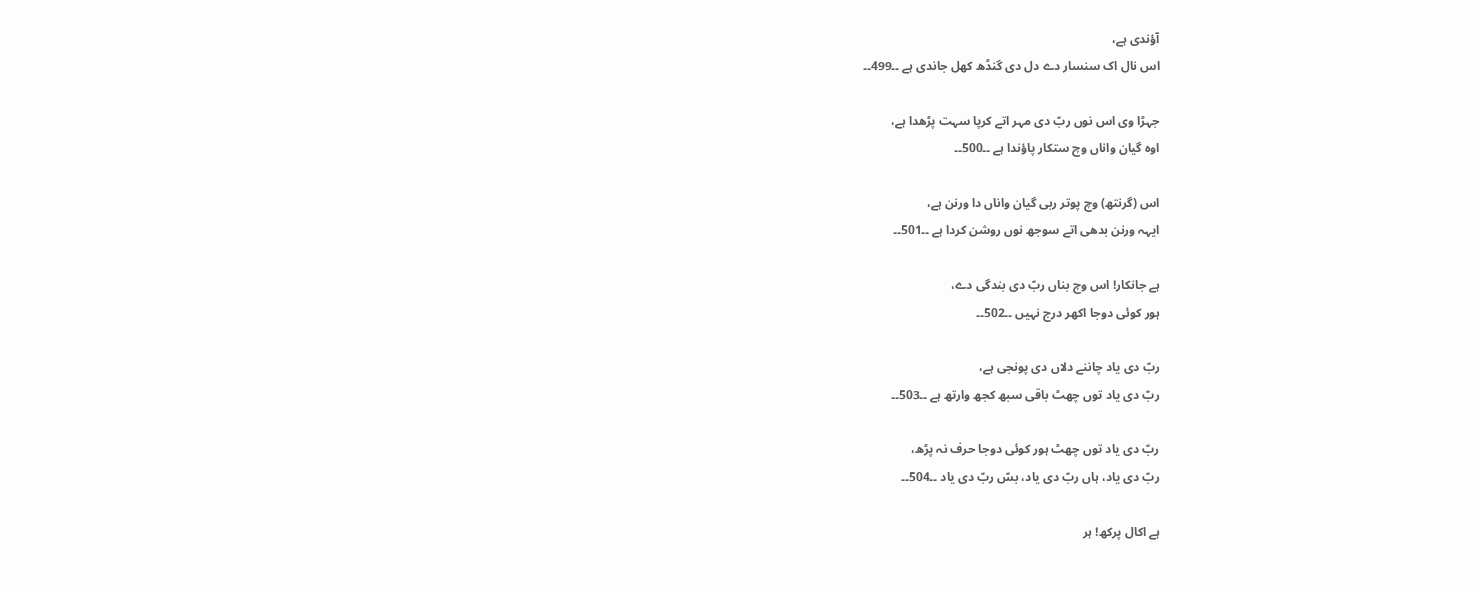آؤندی ہے،
اس نال اک سنسار دے دل دی گنڈھ کھل جاندی ہے ۔۔499۔۔

جہڑا وی اس نوں ربّ دی مہر اتے کرپا سہت پڑھدا ہے،
اوہ گیان واناں وچ ستکار پاؤندا ہے ۔۔500۔۔

اس (گرنتھ) وچ پوتر ربی گیان واناں دا ورنن ہے،
ایہہ ورنن بدھی اتے سوجھ نوں روشن کردا ہے ۔۔501۔۔

ہے جانکار! اس وچ بناں ربّ دی بندگی دے،
ہور کوئی دوجا اکھر درج نہیں ۔۔502۔۔

ربّ دی یاد چاننے دلاں دی پونجی ہے،
ربّ دی یاد توں چھٹ باقی سبھ کجھ وارتھ ہے ۔۔503۔۔

ربّ دی یاد توں چھٹ ہور کوئی دوجا حرف نہ پڑھ،
ربّ دی یاد، ہاں ربّ دی یاد، بسّ ربّ دی یاد ۔۔504۔۔

ہے اکال پرکھ! ہر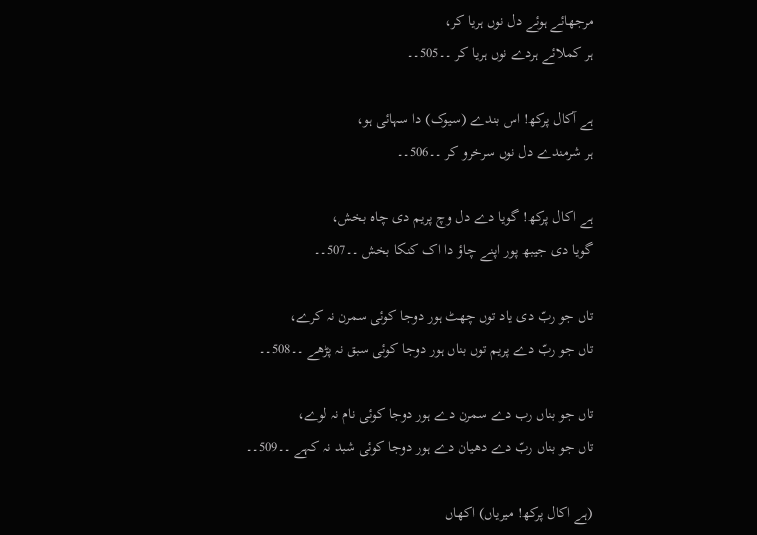مرجھائے ہوئے دل نوں ہریا کر،
ہر کملائے ہردے نوں ہریا کر ۔۔505۔۔

ہے آکال پرکھ! اس بندے (سیوک) دا سہائی ہو،
ہر شرمندے دل نوں سرخرو کر ۔۔506۔۔

ہے اکال پرکھ! گویا دے دل وچ پریم دی چاہ بخش،
گویا دی جیبھ پور اپنے چاؤ دا اک کنکا بخش ۔۔507۔۔

تاں جو ربّ دی یاد توں چھٹ ہور دوجا کوئی سمرن نہ کرے،
تاں جو ربّ دے پریم توں بناں ہور دوجا کوئی سبق نہ پڑھے ۔۔508۔۔

تاں جو بناں رب دے سمرن دے ہور دوجا کوئی نام نہ لوے،
تاں جو بناں ربّ دے دھیان دے ہور دوجا کوئی شبد نہ کہے ۔۔509۔۔

(ہے اکال پرکھ! میریاں) اکھاں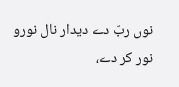نوں ربّ دے دیدار نال نورو نور کر دے،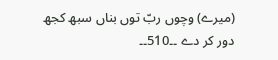(میرے) وچوں ربّ توں بناں سبھ کجھ دور کر دے ۔۔510۔۔